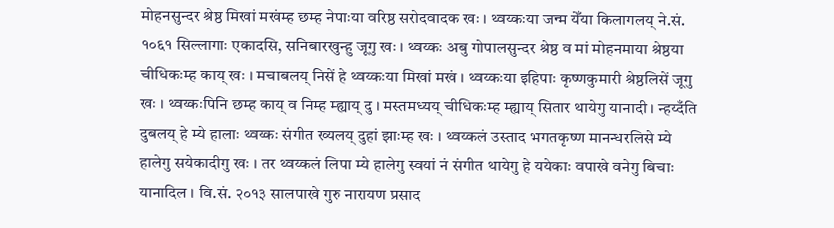मोहनसुन्दर श्रेष्ठ मिखां मखंम्ह छम्ह नेपाःया वरिष्ठ सरोदवादक खः । थ्वय्कःया जन्म येँया किलागलय् ने.सं. १०६१ सिल्लागाः एकादसि, सनिबारखुन्हु जूगु खः । थ्वय्कः अबु गोपालसुन्दर श्रेष्ठ व मां मोहनमाया श्रेष्ठया चीधिकःम्ह काय् खः । मचाबलय् निसें हे थ्वय्कःया मिखां मखं । थ्वय्कःया इहिपाः कृष्णकुमारी श्रेष्ठलिसें जूगु खः । थ्वय्कःपिनि छम्ह काय् व निम्ह म्ह्याय् दु । मस्तमध्यय् चीधिकःम्ह म्ह्याय् सितार थायेगु यानादी । न्हय्दँति दुबलय् हे म्ये हालाः थ्वय्कः संगीत ख्यलय् दुहां झाःम्ह खः । थ्वय्कलं उस्ताद भगतकृष्ण मानन्धरलिसे म्ये हालेगु सयेकादीगु खः । तर थ्वय्कलं लिपा म्ये हालेगु स्वयां नं संगीत थायेगु हे ययेकाः वपाखे वनेगु बिचाः यानादिल । वि.सं. २०१३ सालपाखे गुरु नारायण प्रसाद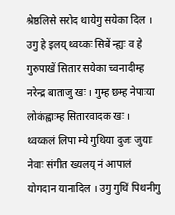श्रेष्ठलिसे सरोद थायेगु सयेका दिल । उगु हे इलय् थ्वय्कः सिबें न्ह्यः व हे गुरुपाखें सितार सयेका च्वनादीम्ह नरेन्द्र बाताजु खः । गुम्ह छम्ह नेपाःया लोकंह्वाःम्ह सितारवादक खः । थ्वय्कलं लिपा म्ये गुथिया दुजः जुयाः नेवाः संगीत ख्यलय् नं आपालं योगदान यानादिल । उगु गुथिं पिथनीगु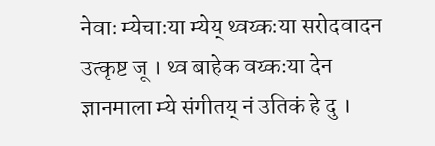नेवाः म्येचाःया म्येय् थ्वय्कःया सरोदवादन उत्कृष्ट जू । थ्व बाहेक वय्कःया देन ज्ञानमाला म्ये संगीतय् नं उतिकं हे दु ।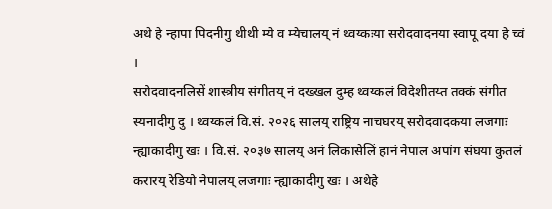अथे हे न्हापा पिदनीगु थीथी म्ये व म्येचालय् नं थ्वय्कःया सरोदवादनया स्वापू दया हे च्वं ।
सरोदवादनलिसें शास्त्रीय संगीतय् नं दख्खल दुम्ह थ्वय्कलं विदेशीतय्त तक्कं संगीत स्यनादीगु दु । थ्वय्कलं वि.सं. २०२६ सालय् राष्ट्रिय नाचघरय् सरोदवादकया लजगाः न्ह्याकादीगु खः । वि.सं. २०३७ सालय् अनं लिकासेलिं हानं नेपाल अपांग संघया कुतलं करारय् रेडियो नेपालय् लजगाः न्ह्याकादीगु खः । अथेहे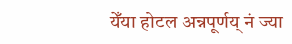येँया होटल अन्नपूर्णय् नं ज्या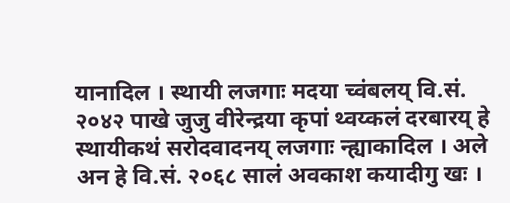यानादिल । स्थायी लजगाः मदया च्वंबलय् वि.सं. २०४२ पाखे जुजु वीरेन्द्रया कृपां थ्वय्कलं दरबारय् हे स्थायीकथं सरोदवादनय् लजगाः न्ह्याकादिल । अले अन हे वि.सं. २०६८ सालं अवकाश कयादीगु खः ।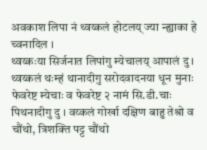अवकाश लिपा नं थ्वय्कलं होटलय् ज्या न्ह्याका हे च्वनादिल ।
थ्वय्कःया सिर्जनात लिपांगु म्येचालय् आपालं दु । थ्वय्कलं थःम्हं थानादीगु सरोदवादनया धून मुनाः फेवरेष्ट म्येचाः व फेवरेष्ट २ नामं सि.डी.चाः पिथनादीगु दु । वय्कलं गोर्खा दक्षिण बाहु तेश्रो व चौंथो, त्रिशक्ति पट्ट चौंथो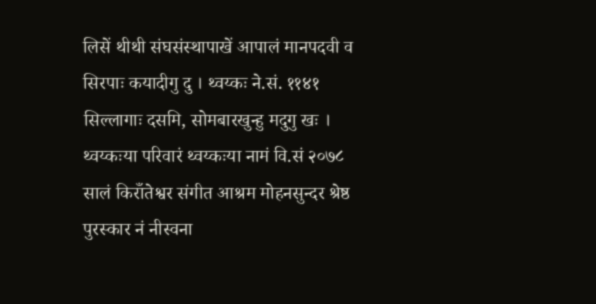लिसें थीथी संघसंस्थापाखें आपालं मानपदवी व सिरपाः कयादीगु दु । थ्वय्कः ने.सं. ११४१ सिल्लागाः दसमि, सोमबारखुन्हु मदुगु खः । थ्वय्कःया परिवारं थ्वय्कःया नामं वि.सं २०७८ सालं किराँतेश्वर संगीत आश्रम मोहनसुन्दर श्रेष्ठ पुरस्कार नं नीस्वना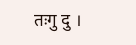तःगु दु ।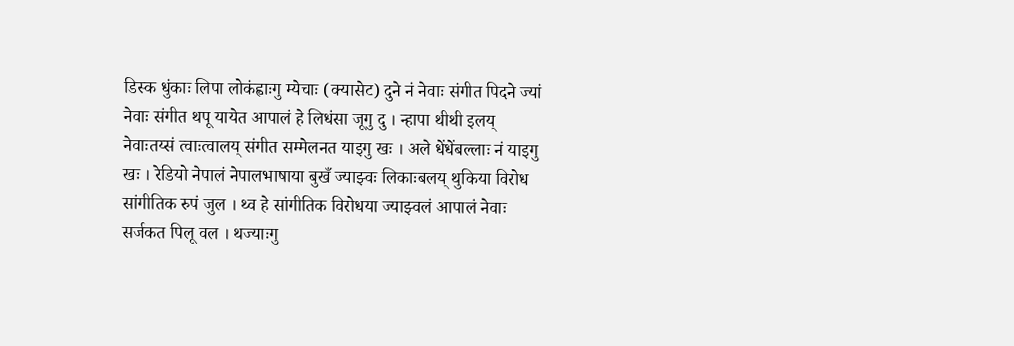डिस्क धुंकाः लिपा लोकंह्वाःगु म्येचाः (क्यासेट) दुने नं नेवाः संगीत पिदने ज्यां नेवाः संगीत थपू यायेत आपालं हे लिधंसा जूगु दु । न्हापा थीथी इलय् नेवाःतय्सं त्वाःत्वालय् संगीत सम्मेलनत याइगु खः । अले धेंधेंबल्लाः नं याइगु खः । रेडियो नेपालं नेपालभाषाया बुखँ ज्याझ्वः लिकाःबलय् थुकिया विरोध सांगीतिक रुपं जुल । थ्व हे सांगीतिक विरोधया ज्याझ्वलं आपालं नेवाः सर्जकत पिलू वल । थज्याःगु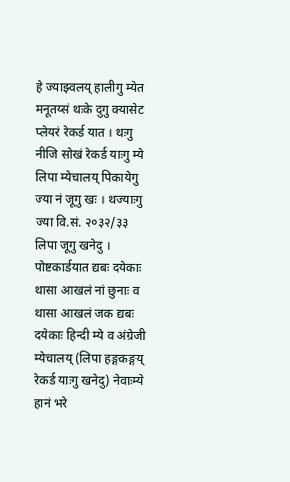हे ज्याझ्वलय् हालीगु म्येत मनूतय्सं थःके दुगु क्यासेट प्लेयरं रेकर्ड यात । थःगु नीजि सोखं रेकर्ड याःगु म्ये लिपा म्येचालय् पिकायेगु ज्या नं जूगु खः । थज्याःगु ज्या वि.सं. २०३२/३३ लिपा जूगु खनेदु ।
पोष्टकार्डयात द्यबः दयेकाः थासा आखलं नां छुनाः व थासा आखलं जक द्यबः दयेकाः हिन्दी म्ये व अंग्रेजी म्येचालय् (लिपा हङ्गकङ्गय् रेकर्ड याःगु खनेदु) नेवाःम्ये हानं भरे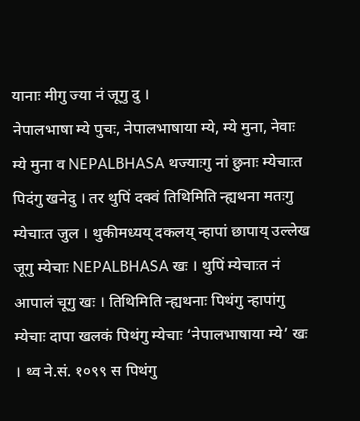यानाः मीगु ज्या नं जूगु दु ।
नेपालभाषा म्ये पुचः, नेपालभाषाया म्ये, म्ये मुना, नेवाः म्ये मुना व NEPALBHASA थज्याःगु नां छुनाः म्येचाःत पिदंगु खनेदु । तर थुपिं दक्वं तिथिमिति न्ह्यथना मतःगु म्येचाःत जुल । थुकीमध्यय् दकलय् न्हापां छापाय् उल्लेख जूगु म्येचाः NEPALBHASA खः । थुपिं म्येचाःत नं आपालं चूगु खः । तिथिमिति न्ह्यथनाः पिथंगु न्हापांगु म्येचाः दापा खलकं पिथंगु म्येचाः ‘नेपालभाषाया म्ये’ खः । थ्व ने.सं. १०९९ स पिथंगु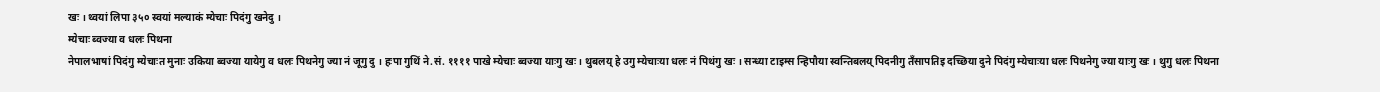खः । थ्वयां लिपा ३५० स्वयां मल्याकं म्येचाः पिदंगु खनेदु ।
म्येचाः ब्वज्या व धलः पिथना
नेपालभाषां पिदंगु म्येचाःत मुनाः उकिया ब्वज्या यायेगु व धलः पिथनेगु ज्या नं जूगु दु । हःपा गुथिं ने.सं. ११११ पाखे म्येचाः ब्वज्या याःगु खः । थुबलय् हे उगु म्येचाःया धलः नं पिथंगु खः । सन्ध्या टाइम्स न्हिपौया स्वन्तिबलय् पिदनीगु तँसापतिइ दच्छिया दुने पिदंगु म्येचाःया धलः पिथनेगु ज्या याःगु खः । थुगु धलः पिथना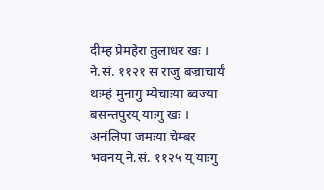दीम्ह प्रेमहेरा तुलाधर खः । ने.सं. ११२१ स राजु बज्राचार्यं थःम्हं मुनागु म्येचाःया ब्वज्या बसन्तपुरय् याःगु खः । अनंलिपा जमःया चेम्बर भवनय् ने.सं. ११२५ य् याःगु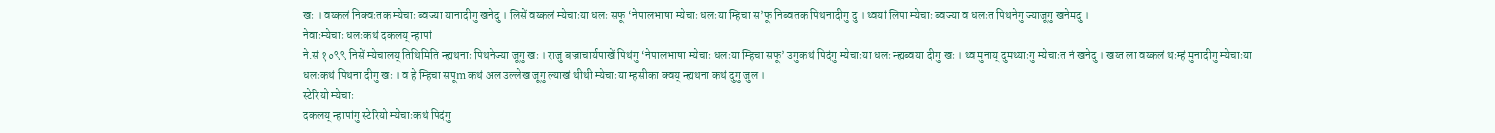खः । वय्कलं निक्वःतक म्येचाः ब्वज्या यानादीगु खनेदु । लिसें वय्कलं म्येचाःया धलः सफू ‘नेपालभाषा म्येचाः धलःया म्हिचा स’फू निब्वतक पिथनादीगु दु । थ्वयां लिपा म्येचाः ब्वज्या व धलःत पिथनेगु ज्याजूगु खनेमदु ।
नेवाःम्येचाः धलःकथं दकलय् न्हापां
ने.सं १०९९ निसें म्येचालय् तिथिमिति न्ह्यथनाः पिथनेज्या जूगु खः । राजु बज्राचार्यपाखें पिथंगु ‘नेपालभाषा म्येचाः धलःया म्हिचा सफू’ उगुकथं पिदंगु म्येचाःया धलः न्ह्यब्वया दीगु खः । थ्व मुनाय् दुमथ्याःगु म्येचाःत नं खनेदु । खय्त ला वय्कलं थःम्हं मुनादीगु म्येचाःया धलःकथं पिथना दीगु खः । व हे म्हिचा सपूm कथं अल उल्लेख जूगु ल्याखं थीथी म्येचाःया म्हसीका क्वय् न्ह्यथना कथं दुगु जुल ।
स्टेरियो म्येचाः
दकलय् न्हापांगु स्टेरियो म्येचाःकथं पिदंगु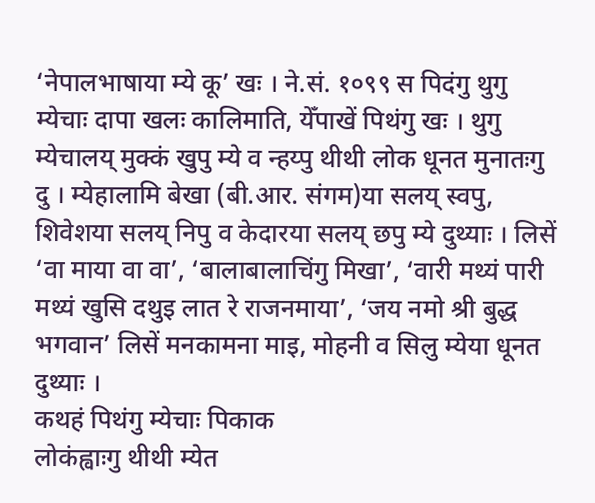‘नेपालभाषाया म्ये कू’ खः । ने.सं. १०९९ स पिदंगु थुगु म्येचाः दापा खलः कालिमाति, येँपाखें पिथंगु खः । थुगु म्येचालय् मुक्कं खुपु म्ये व न्हय्पु थीथी लोक धूनत मुनातःगु दु । म्येहालामि बेखा (बी.आर. संगम)या सलय् स्वपु, शिवेशया सलय् निपु व केदारया सलय् छपु म्ये दुथ्याः । लिसें ‘वा माया वा वा’, ‘बालाबालाचिंगु मिखा’, ‘वारी मथ्यं पारी मथ्यं खुसि दथुइ लात रे राजनमाया’, ‘जय नमो श्री बुद्ध भगवान’ लिसें मनकामना माइ, मोहनी व सिलु म्येया धूनत दुथ्याः ।
कथहं पिथंगु म्येचाः पिकाक
लोकंह्वाःगु थीथी म्येत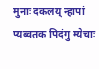मुनाः दकलय् न्हापां प्यब्वतक पिदंगु म्येचाः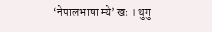‘नेपालभाषा म्ये’ खः । थुगु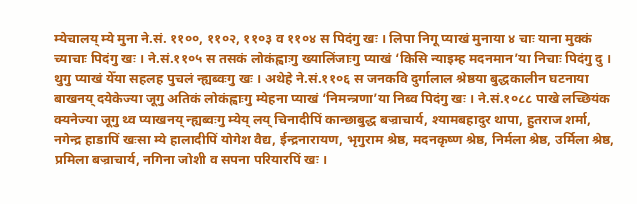म्येचालय् म्ये मुना ने.सं. ११००, ११०२, ११०३ व ११०४ स पिदंगु खः । लिपा निगू प्याखं मुनाया ४ चाः याना मुक्कं च्याचाः पिदंगु खः । ने.सं.११०५ स तसकं लोकंह्वाःगु ख्यालिंजाःगु प्याखं ‘किसि न्याइम्ह मदनमान’या निचाः पिदंगु दु । थुगु प्याखं येँया सहलह पुचलं न्ह्यब्वःगु खः । अथेहे ने.सं.११०६ स जनकवि दुर्गालाल श्रेष्ठया बुद्धकालीन घटनाया बाखनय् दयेकेज्या जूगु अतिकं लोकंह्वाःगु म्येहना प्याखं ‘निमन्त्रणा’या निब्व पिदंगु खः । ने.सं.१०८८ पाखे लच्छियंक क्यनेज्या जूगु थ्व प्याखनय् न्ह्यब्वःगु म्येय् लय् चिनादीपिं कान्छाबुद्ध बज्राचार्य, श्यामबहादुर थापा, हुतराज शर्मा, नगेन्द्र हाडापिं खःसा म्ये हालादीपिं योगेश वैद्य, ईन्द्रनारायण, भृगुराम श्रेष्ठ, मदनकृष्ण श्रेष्ठ, निर्मला श्रेष्ठ, उर्मिला श्रेष्ठ, प्रमिला बज्राचार्य, नगिना जोशी व सपना परियारपिं खः ।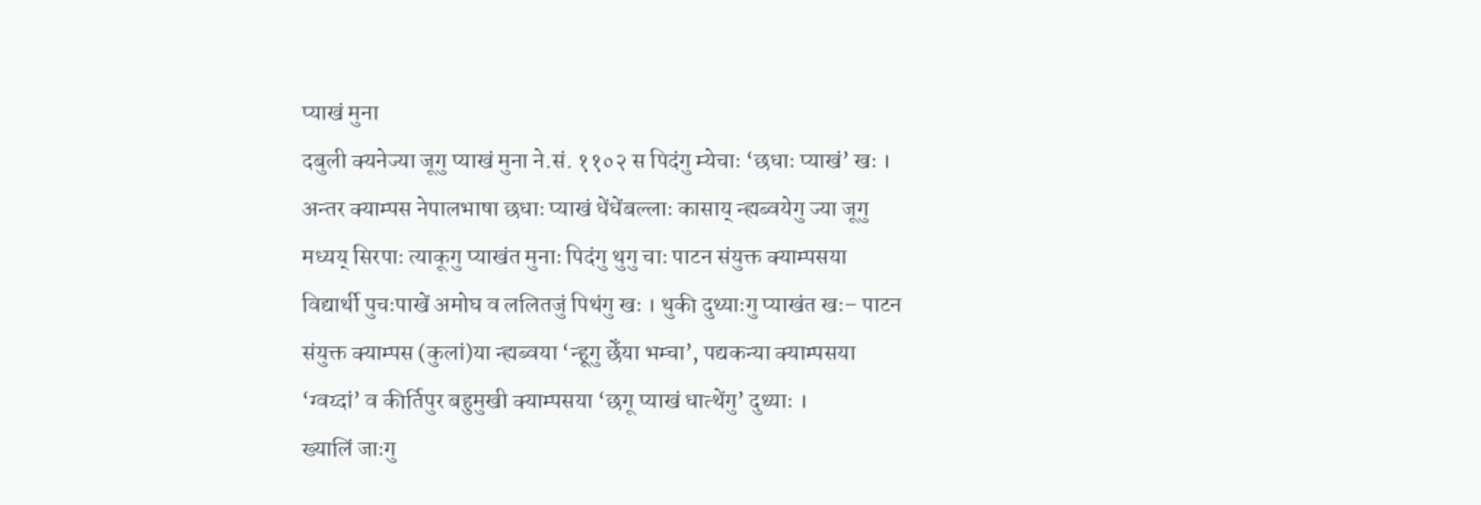प्याखं मुना
दबुली क्यनेज्या जूगु प्याखं मुना ने.सं. ११०२ स पिदंगु म्येचाः ‘छधाः प्याखं’ खः । अन्तर क्याम्पस नेपालभाषा छधाः प्याखं धेंधेंबल्लाः कासाय् न्ह्यब्वयेगु ज्या जूगु मध्यय् सिरपाः त्याकूगु प्याखंत मुनाः पिदंगु थुगु चाः पाटन संयुक्त क्याम्पसया विद्यार्थी पुचःपाखें अमोघ व ललितजुं पिथंगु खः । थुकी दुथ्याःगु प्याखंत खः– पाटन संयुक्त क्याम्पस (कुलां)या न्ह्यब्वया ‘न्हूगु छेँया भम्चा’, पद्यकन्या क्याम्पसया ‘ग्वय्दां’ व कीर्तिपुर बहुमुखी क्याम्पसया ‘छगू प्याखं धात्थेंगु’ दुथ्याः ।
ख्यालिं जाःगु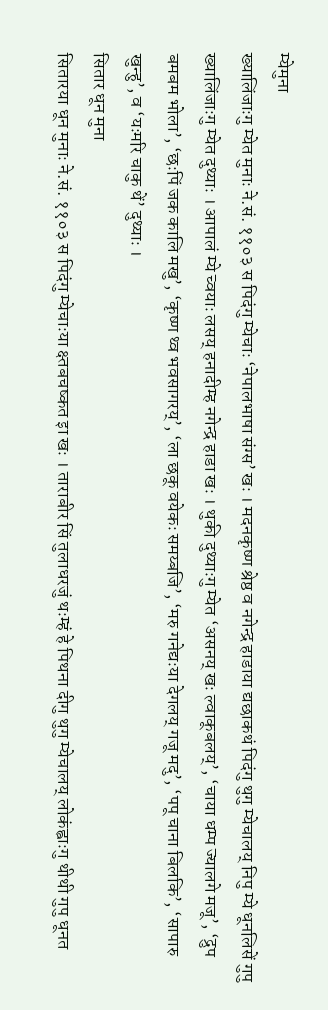म्येमुना
ख्यालिंजाःगु म्येत मुनाः ने.सं. ११०३ स पिदंगु म्येचाः ‘नेपालभाषा संग्स’ खः । मदनकृष्ण श्रेष्ठ व नगेन्द्र हाडाया द्यछाकथं पिदंगु थुगु म्येचालय् निपु म्ये धूनलिसें गुपु ख्यालिंजाःगु म्येत दुथ्याः । आपालं म्ये च्वयाः लसय् हनादीम्ह नगेन्द्र हाडा खः । थुकी दुथ्याःगु म्येत ‘असनय् खः ल्वाकूबलय्’, ‘चाया धम्प ज्यालगे मजू’, ‘द्रुप बमबम भोला’, ‘छःपिं जक कालि मखु’, ‘कृष्ण थ्व भवसागरय्’, ‘ला छकू वयेकः समय्बजि’, ‘मरु गनेद्यःया देगलय् गजू मदु’, ‘पपू चाना बिलकि’, ‘सापारु खुन्हु’, व ‘यःमरि चाकु थें’ दुथ्याः ।
सितार धून मुना
सितारया धून मुनाः ने.सं. ११०३ स पिदंगु म्येचाःया क्ष्तबचष्कत इा खः । ताराबीर सिं तुलाधरजुं थःम्हं हे पिथना दीगु थुगु म्येचालय् लोकंह्वाःगु थीथी गुपु धूनत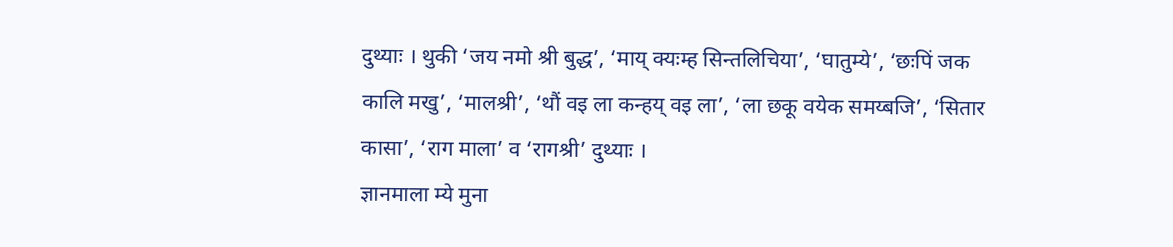दुथ्याः । थुकी ‘जय नमो श्री बुद्ध’, ‘माय् क्यःम्ह सिन्तलिचिया’, ‘घातुम्ये’, ‘छःपिं जक कालि मखु’, ‘मालश्री’, ‘थौं वइ ला कन्हय् वइ ला’, ‘ला छकू वयेक समय्बजि’, ‘सितार कासा’, ‘राग माला’ व ‘रागश्री’ दुथ्याः ।
ज्ञानमाला म्ये मुना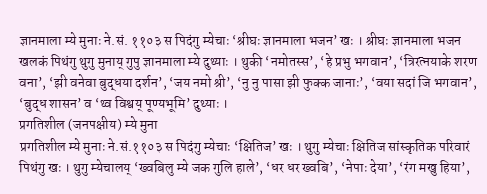ज्ञानमाला म्ये मुनाः ने.सं. ११०३ स पिदंगु म्येचाः ‘श्रीघः ज्ञानमाला भजन’ खः । श्रीघः ज्ञानमाला भजन खलकं पिथंगु थुगु मुनाय् गुपु ज्ञानमाला म्ये दुथ्याः । थुकी ‘नमोतस्स’, ‘हे प्रभु भगवान’, ‘त्रिरत्नयाके शरण वना’, ‘झी वनेवा बुद्धया दर्शन’, ‘जय नमो श्री’, ‘नु नु पासा झी फुक्क जानाः’, ‘वया सदां जि भगवान’, ‘बुद्ध शासन’ व ‘थ्व विश्वय् पूण्यभूमि’ दुथ्याः ।
प्रगतिशील (जनपक्षीय) म्ये मुना
प्रगतिशील म्ये मुनाः ने.सं.११०३ स पिदंगु म्येचाः ‘क्षितिज’ खः । थुगु म्येचाः क्षितिज सांस्कृतिक परिवारं पिथंगु खः । थुगु म्येचालय् ‘ख्वबिलु म्ये जक गुलि हाले’, ‘धर धर ख्वबि’, ‘नेपाः देया’, ‘रंग मखु हिया’,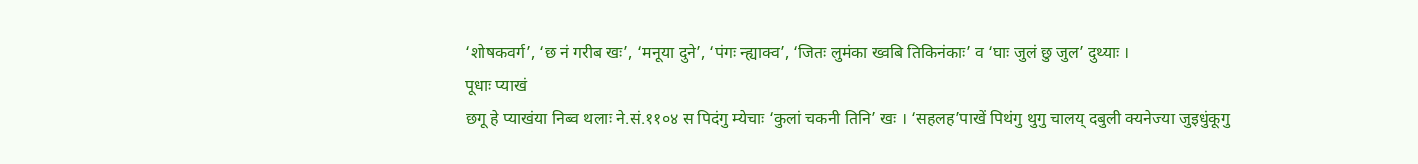‘शोषकवर्ग’, ‘छ नं गरीब खः’, ‘मनूया दुने’, ‘पंगः न्ह्याक्व’, ‘जितः लुमंका ख्वबि तिकिनंकाः’ व ‘घाः जुलं छु जुल’ दुथ्याः ।
पूधाः प्याखं
छगू हे प्याखंया निब्व थलाः ने.सं.११०४ स पिदंगु म्येचाः ‘कुलां चकनी तिनि’ खः । ‘सहलह’पाखें पिथंगु थुगु चालय् दबुली क्यनेज्या जुइधुंकूगु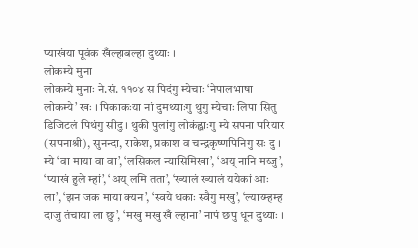प्याखंया पूवंक खँल्हाबल्हा दुथ्याः ।
लोकम्ये मुना
लोकम्ये मुनाः ने.सं. ११०४ स पिदंगु म्येचाः ‘नेपालभाषा लोकम्ये’ खः । पिकाकःया नां दुमथ्याःगु थुगु म्येचाः लिपा सितु डिजिटलं पिथंगु सीदु । थुकी पुलांगु लोकंह्वाःगु म्ये सपना परियार (सपनाश्री), सुनन्दा, राकेश, प्रकाश व चन्द्रकृष्णपिनिगु सः दु । म्ये ‘वा माया वा वा’, ‘लसिकल न्यासिमिखा’, ‘अय् नानि मय्जु’, ‘प्याखं हुले म्हां’, ‘अय् लमि तता’, ‘ख्यालं ख्यालं ययेकां आः ला’, ‘झन जक माया क्यन’, ‘स्वये धकाः स्वैगु मखु’, ‘ल्याय्म्हम्ह दाजु तंचाया ला छु’, ‘मखु मखु खँ ल्हाना’ नापं छपु धून दुथ्याः ।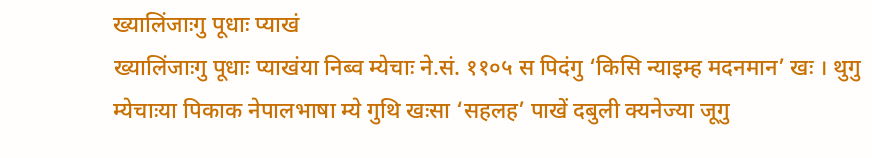ख्यालिंजाःगु पूधाः प्याखं
ख्यालिंजाःगु पूधाः प्याखंया निब्व म्येचाः ने.सं. ११०५ स पिदंगु ‘किसि न्याइम्ह मदनमान’ खः । थुगु म्येचाःया पिकाक नेपालभाषा म्ये गुथि खःसा ‘सहलह’ पाखें दबुली क्यनेज्या जूगु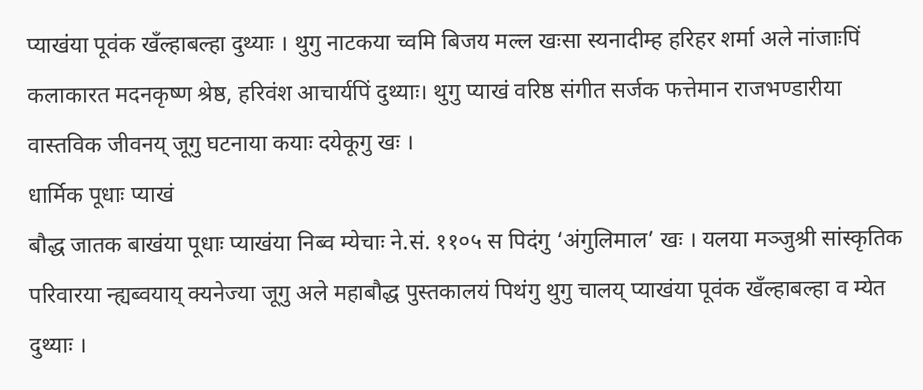प्याखंया पूवंक खँल्हाबल्हा दुथ्याः । थुगु नाटकया च्वमि बिजय मल्ल खःसा स्यनादीम्ह हरिहर शर्मा अले नांजाःपिं कलाकारत मदनकृष्ण श्रेष्ठ, हरिवंश आचार्यपिं दुथ्याः। थुगु प्याखं वरिष्ठ संगीत सर्जक फत्तेमान राजभण्डारीया वास्तविक जीवनय् जूगु घटनाया कयाः दयेकूगु खः ।
धार्मिक पूधाः प्याखं
बौद्ध जातक बाखंया पूधाः प्याखंया निब्व म्येचाः ने.सं. ११०५ स पिदंगु ‘अंगुलिमाल’ खः । यलया मञ्जुश्री सांस्कृतिक परिवारया न्ह्यब्वयाय् क्यनेज्या जूगु अले महाबौद्ध पुस्तकालयं पिथंगु थुगु चालय् प्याखंया पूवंक खँल्हाबल्हा व म्येत दुथ्याः ।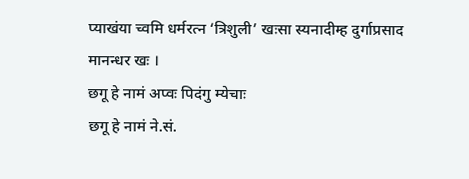प्याखंया च्वमि धर्मरत्न ‘त्रिशुली’ खःसा स्यनादीम्ह दुर्गाप्रसाद मानन्धर खः ।
छगू हे नामं अप्वः पिदंगु म्येचाः
छगू हे नामं ने.सं.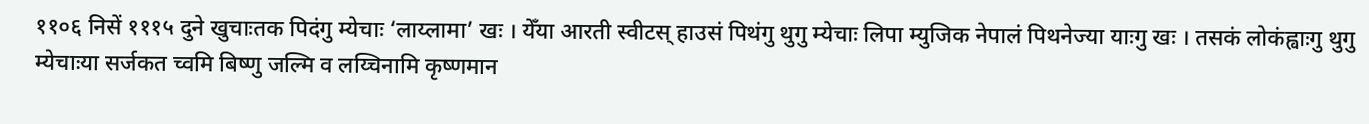११०६ निसें १११५ दुने खुचाःतक पिदंगु म्येचाः ‘लाय्लामा’ खः । येँया आरती स्वीटस् हाउसं पिथंगु थुगु म्येचाः लिपा म्युजिक नेपालं पिथनेज्या याःगु खः । तसकं लोकंह्वाःगु थुगु म्येचाःया सर्जकत च्वमि बिष्णु जल्मि व लय्चिनामि कृष्णमान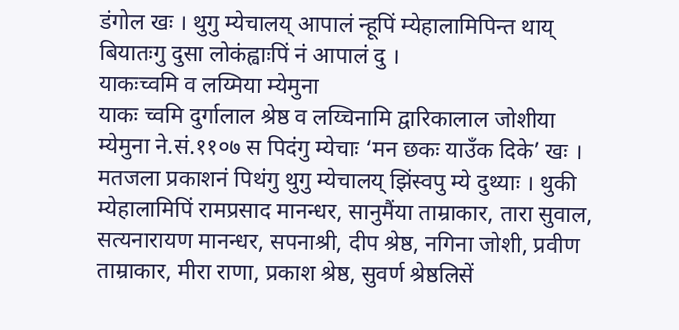डंगोल खः । थुगु म्येचालय् आपालं न्हूपिं म्येहालामिपिन्त थाय् बियातःगु दुसा लोकंह्वाःपिं नं आपालं दु ।
याकःच्वमि व लय्मिया म्येमुना
याकः च्वमि दुर्गालाल श्रेष्ठ व लय्चिनामि द्वारिकालाल जोशीया म्येमुना ने.सं.११०७ स पिदंगु म्येचाः ‘मन छकः याउँक दिके’ खः । मतजला प्रकाशनं पिथंगु थुगु म्येचालय् झिंस्वपु म्ये दुथ्याः । थुकी म्येहालामिपिं रामप्रसाद मानन्धर, सानुमैंया ताम्राकार, तारा सुवाल, सत्यनारायण मानन्धर, सपनाश्री, दीप श्रेष्ठ, नगिना जोशी, प्रवीण ताम्राकार, मीरा राणा, प्रकाश श्रेष्ठ, सुवर्ण श्रेष्ठलिसें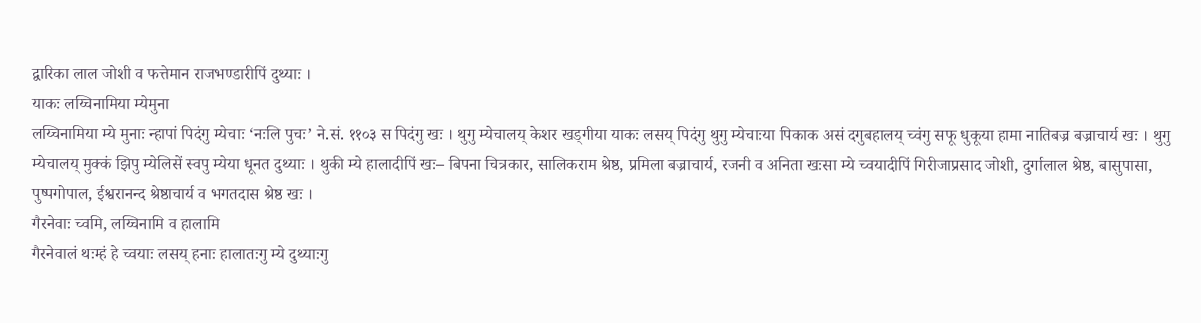द्वारिका लाल जोशी व फत्तेमान राजभण्डारीपिं दुथ्याः ।
याकः लय्चिनामिया म्येमुना
लय्चिनामिया म्ये मुनाः न्हापां पिदंगु म्येचाः ‘नःलि पुचः’ ने.सं. ११०३ स पिदंगु खः । थुगु म्येचालय् केशर खड्गीया याकः लसय् पिदंगु थुगु म्येचाःया पिकाक असं दगुबहालय् च्वंगु सफू धुकूया हामा नातिबज्र बज्राचार्य खः । थुगु म्येचालय् मुक्कं झिपु म्येलिसें स्वपु म्येया धूनत दुथ्याः । थुकी म्ये हालादीपिं खः– बिपना चित्रकार, सालिकराम श्रेष्ठ, प्रमिला बज्राचार्य, रजनी व अनिता खःसा म्ये च्वयादीपिं गिरीजाप्रसाद जोशी, दुर्गालाल श्रेष्ठ, बासुपासा, पुष्पगोपाल, ईश्वरानन्द श्रेष्ठाचार्य व भगतदास श्रेष्ठ खः ।
गैरनेवाः च्वमि, लय्चिनामि व हालामि
गैरनेवालं थःम्हं हे च्वयाः लसय् हनाः हालातःगु म्ये दुथ्याःगु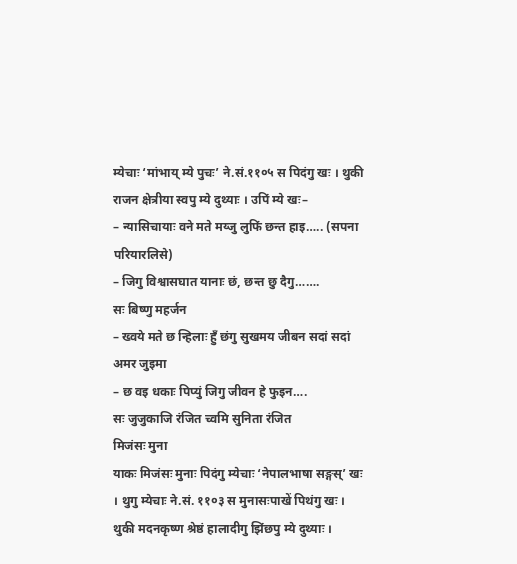म्येचाः ‘मांभाय् म्ये पुचः’ ने.सं.११०५ स पिदंगु खः । थुकी राजन क्षेत्रीया स्वपु म्ये दुथ्याः । उपिं म्ये खः–
– न्यासिचायाः वने मते मय्जु लुफिं छन्त हाइ….. (सपना परियारलिसे)
– जिगु विश्वासघात यानाः छं, छन्त छु दैगु…….
सः बिष्णु महर्जन
– ख्वये मते छ न्हिलाः हुँ छंगु सुखमय जीबन सदां सदां अमर जुइमा
– छ वइ धकाः पिप्युं जिगु जीवन हे फुइन….
सः जुजुकाजि रंजित च्वमि सुनिता रंजित
मिजंसः मुना
याकः मिजंसः मुनाः पिदंगु म्येचाः ‘नेपालभाषा सङ्गस्’ खः । थुगु म्येचाः ने.सं. ११०३ स मुनासःपाखें पिथंगु खः । थुकी मदनकृष्ण श्रेष्ठं हालादीगु झिंछपु म्ये दुथ्याः ।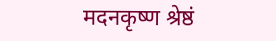मदनकृष्ण श्रेष्ठं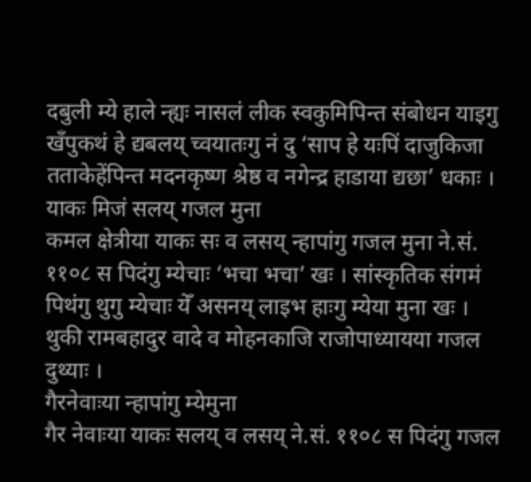दबुली म्ये हाले न्ह्यः नासलं लीक स्वकुमिपिन्त संबोधन याइगु खँपुकथं हे द्यबलय् च्वयातःगु नं दु ‘साप हे यःपिं दाजुकिजा तताकेहेंपिन्त मदनकृष्ण श्रेष्ठ व नगेन्द्र हाडाया द्यछा’ धकाः ।
याकः मिजं सलय् गजल मुना
कमल क्षेत्रीया याकः सः व लसय् न्हापांगु गजल मुना ने.सं. ११०८ स पिदंगु म्येचाः ‘भचा भचा’ खः । सांस्कृतिक संगमं पिथंगु थुगु म्येचाः येँ असनय् लाइभ हाःगु म्येया मुना खः । थुकी रामबहादुर वादे व मोहनकाजि राजोपाध्यायया गजल दुथ्याः ।
गैरनेवाःया न्हापांगु म्येमुना
गैर नेवाःया याकः सलय् व लसय् ने.सं. ११०८ स पिदंगु गजल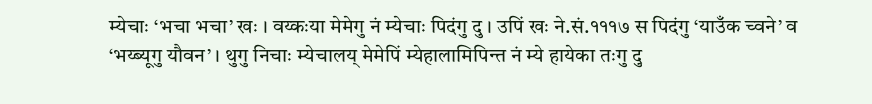म्येचाः ‘भचा भचा’ खः । वय्कःया मेमेगु नं म्येचाः पिदंगु दु । उपिं खः ने.सं.१११७ स पिदंगु ‘याउँक च्वने’ व ‘भय्ब्यूगु यौवन’ । थुगु निचाः म्येचालय् मेमेपिं म्येहालामिपिन्त नं म्ये हायेका तःगु दु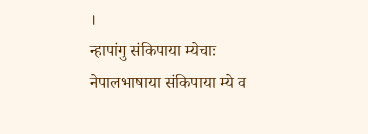।
न्हापांगु संकिपाया म्येचाः
नेपालभाषाया संकिपाया म्ये व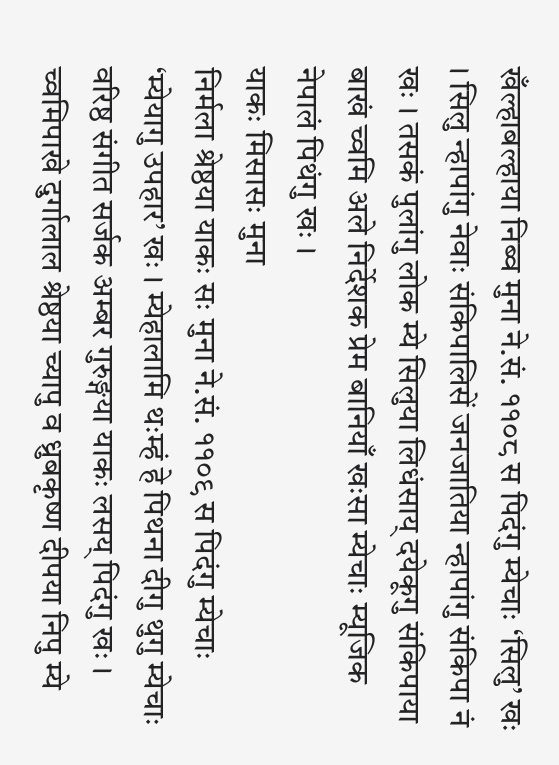खँल्हाबल्हाया निब्व मुना ने.सं. ११०८ स पिदंगु म्येचाः ‘सिलु’ खः । सिलु न्हापांगु नेवाः संकिपालिसें जनजातिया न्हापांगु संकिपा नं खः । तसकं पुलांगु लोक म्ये सिलुया लिधंसाय् दयेकूगु संकिपाया बाखं च्वमि अले निर्देशक प्रेम बानियाँ खःसा म्येचाः म्यूजिक नेपालं पिथंगु खः ।
याकः मिसासः मुना
निर्मला श्रेष्ठया याकः सः मुना ने.सं. ११०९ स पिदंगु म्येचाः ‘म्येयागु उपहार’ खः । म्येहालामि थःम्हं हे पिथना दीगु थुगु म्येचाः वरिष्ठ संगीत सर्जक अम्बर गुरुङ्गया याकः लसय् पिदंगु खः । च्वमिपाखे दुर्गालाल श्रेष्ठया च्यापु व ध्रुबकृष्ण दीपया निपु म्ये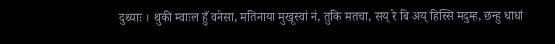दुथ्याः । थुकी म्वाःल हुँ वनेसा, मतिनाया मुखूस्वां नं, तुकि मतचा, सय् रे बि अय् हिस्सि मदुम्ह, छन्हु धाधां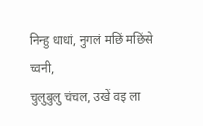निन्हु धाधां, नुगलं मछिं मछिंसे च्वनी,
चुलुबुलु चंचल, उखें वइ ला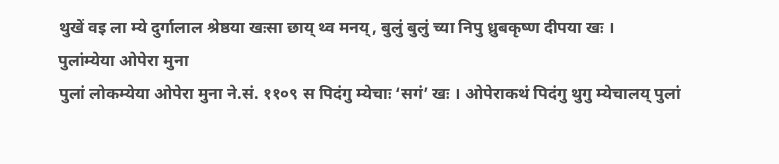थुखें वइ ला म्ये दुर्गालाल श्रेष्ठया खःसा छाय् थ्व मनय्, बुलुं बुलुं च्या निपु ध्रुबकृष्ण दीपया खः ।
पुलांम्येया ओपेरा मुना
पुलां लोकम्येया ओपेरा मुना ने.सं. ११०९ स पिदंगु म्येचाः ‘सगं’ खः । ओपेराकथं पिदंगु थुगु म्येचालय् पुलां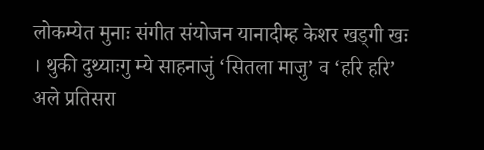लोकम्येत मुनाः संगीत संयोजन यानादीम्ह केशर खड्गी खः । थुकी दुथ्याःगु म्ये साहनाजुं ‘सितला माजु’ व ‘हरि हरि’ अले प्रतिसरा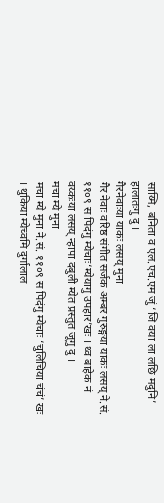साय्मि, बनिता व एल.एच.एम जुं ‘जि वया ला लछि मदुनि’ हालातःगु दु ।
गैरनेवाःया याकः लसय् मुना
गैर नेवाः वरिष्ठ संगीत सर्जक अम्बर गुरुङ्गया याकः लसय् ने.सं. ११०९ स पिदंगु म्येचाः‘म्येयागु उपहार’खः । थ्व बाहेक नं वय्कःया लसय् न्हापा दबुली म्येत प्रस्तुत जूगु दु ।
मचा म्ये मुना
मचा म्ये मुना ने.सं. ११०९ स पिदंगु म्येचाः ‘चुलिचिया चंचं’ खः । थुकिया म्येच्वमि दुर्गालाल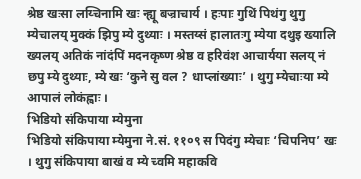श्रेष्ठ खःसा लय्चिनामि खः न्ह्यू बज्राचार्य । हःपाः गुथिं पिथंगु थुगु म्येचालय् मुक्कं झिपु म्ये दुथ्याः । मस्तय्सं हालातःगु म्येया दथुइ ख्यालि ख्यलय् अतिकं नांदंपिं मदनकृष्ण श्रेष्ठ व हरिवंश आचार्यया सलय् नं छपु म्ये दुथ्याः, म्ये खः ‘कुने सु वल ? धाप्लांख्याः’ । थुगु म्येचाःया म्ये आपालं लोकंह्वाः ।
भिडियो संकिपाया म्येमुना
भिडियो संकिपाया म्येमुना ने.सं. ११०९ स पिदंगु म्येचाः ‘चिपनिप’ खः । थुगु संकिपाया बाखं व म्ये च्वमि महाकवि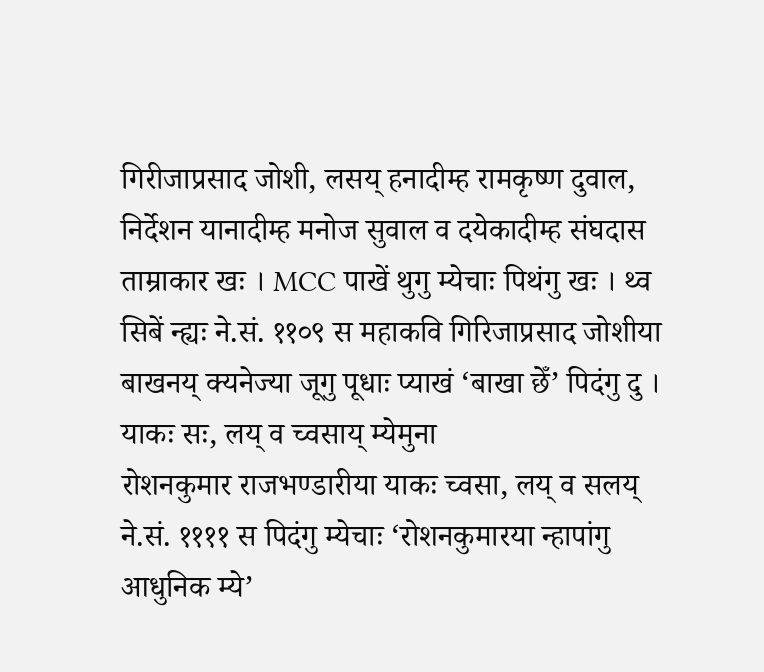गिरीजाप्रसाद जोशी, लसय् हनादीम्ह रामकृष्ण दुवाल, निर्देशन यानादीम्ह मनोज सुवाल व दयेकादीम्ह संघदास ताम्राकार खः । MCC पाखें थुगु म्येचाः पिथंगु खः । थ्व सिबें न्ह्यः ने.सं. ११०९ स महाकवि गिरिजाप्रसाद जोशीया बाखनय् क्यनेज्या जूगु पूधाः प्याखं ‘बाखा छेँ’ पिदंगु दु ।
याकः सः, लय् व च्वसाय् म्येमुना
रोशनकुमार राजभण्डारीया याकः च्वसा, लय् व सलय् ने.सं. ११११ स पिदंगु म्येचाः ‘रोशनकुमारया न्हापांगु आधुनिक म्ये’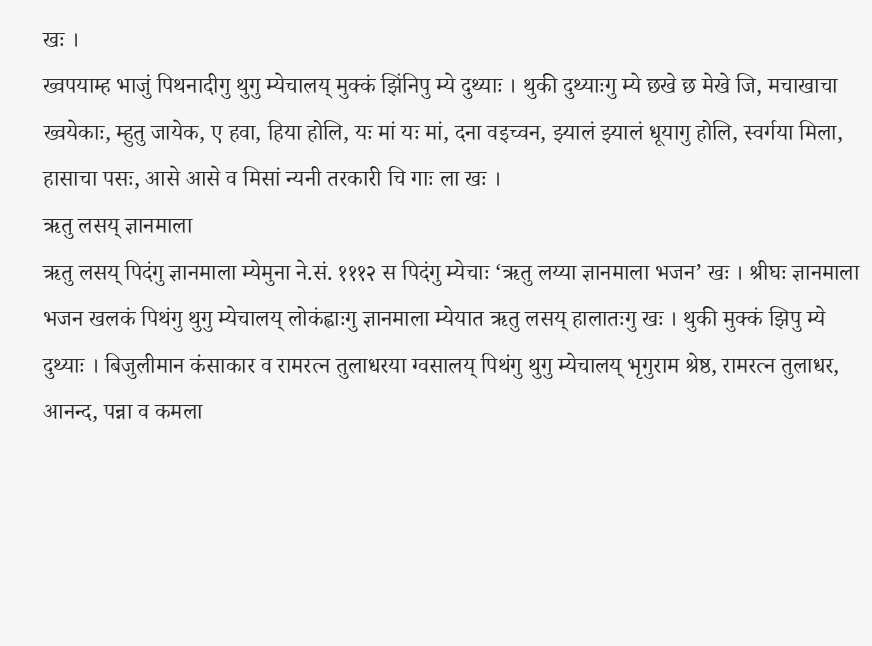खः ।
ख्वपयाम्ह भाजुं पिथनादीगु थुगु म्येचालय् मुक्कं झिंनिपु म्ये दुथ्याः । थुकी दुथ्याःगु म्ये छखे छ मेखे जि, मचाखाचा ख्वयेकाः, म्हुतु जायेक, ए हवा, हिया होलि, यः मां यः मां, दना वइच्वन, झ्यालं झ्यालं धूयागु होलि, स्वर्गया मिला, हासाचा पसः, आसे आसे व मिसां न्यनी तरकारी चि गाः ला खः ।
ऋतु लसय् ज्ञानमाला
ऋतु लसय् पिदंगु ज्ञानमाला म्येमुना ने.सं. १११२ स पिदंगु म्येचाः ‘ऋतु लय्या ज्ञानमाला भजन’ खः । श्रीघः ज्ञानमाला भजन खलकं पिथंगु थुगु म्येचालय् लोकंह्वाःगु ज्ञानमाला म्येयात ऋतु लसय् हालातःगु खः । थुकी मुक्कं झिपु म्ये दुथ्याः । बिजुलीमान कंसाकार व रामरत्न तुलाधरया ग्वसालय् पिथंगु थुगु म्येचालय् भृगुराम श्रेष्ठ, रामरत्न तुलाधर, आनन्द, पन्ना व कमला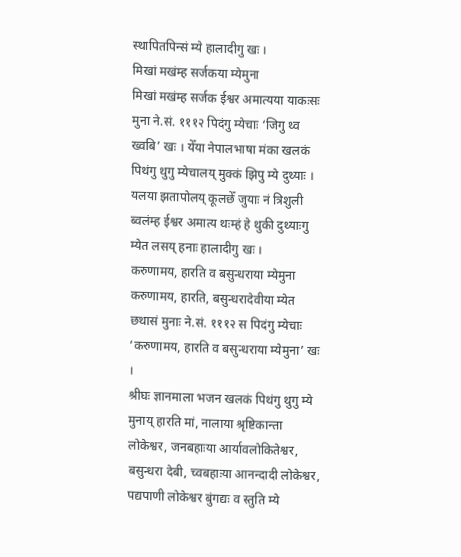स्थापितपिन्सं म्ये हालादीगु खः ।
मिखां मखंम्ह सर्जकया म्येमुना
मिखां मखंम्ह सर्जक ईश्वर अमात्यया याकःसः मुना ने.सं. १११२ पिदंगु म्येचाः ‘जिगु थ्व ख्वबि’ खः । येँया नेपालभाषा मंका खलकं पिथंगु थुगु म्येचालय् मुक्कं झिपु म्ये दुथ्याः ।
यलया झतापोलय् कूलछेँ जुयाः नं त्रिशुली ब्वलंम्ह ईश्वर अमात्य थःम्हं हे थुकी दुथ्याःगु म्येत लसय् हनाः हालादीगु खः ।
करुणामय, हारति व बसुन्धराया म्येमुना
करुणामय, हारति, बसुन्धरादेवीया म्येत छथासं मुनाः ने.सं. १११२ स पिदंगु म्येचाः ‘करुणामय, हारति व बसुन्धराया म्येमुना’ खः ।
श्रीघः ज्ञानमाला भजन खलकं पिथंगु थुगु म्ये मुनाय् हारति मां, नालाया श्रृष्टिकान्ता लोकेश्वर, जनबहाःया आर्यावलोकितेश्वर, बसुन्धरा देबी, च्वबहाःया आनन्दादी लोकेश्वर, पद्यपाणी लोकेश्वर बुंगद्यः व स्तुति म्ये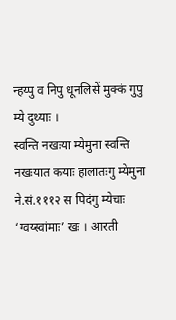न्हय्पु व निपु धूनलिसें मुक्कं गुपु म्ये दुथ्याः ।
स्वन्ति नखःया म्येमुना स्वन्ति नखःयात कयाः हालातःगु म्येमुना ने.सं.१११२ स पिदंगु म्येचाः ‘ग्वय्स्वांमाः’ खः । आरती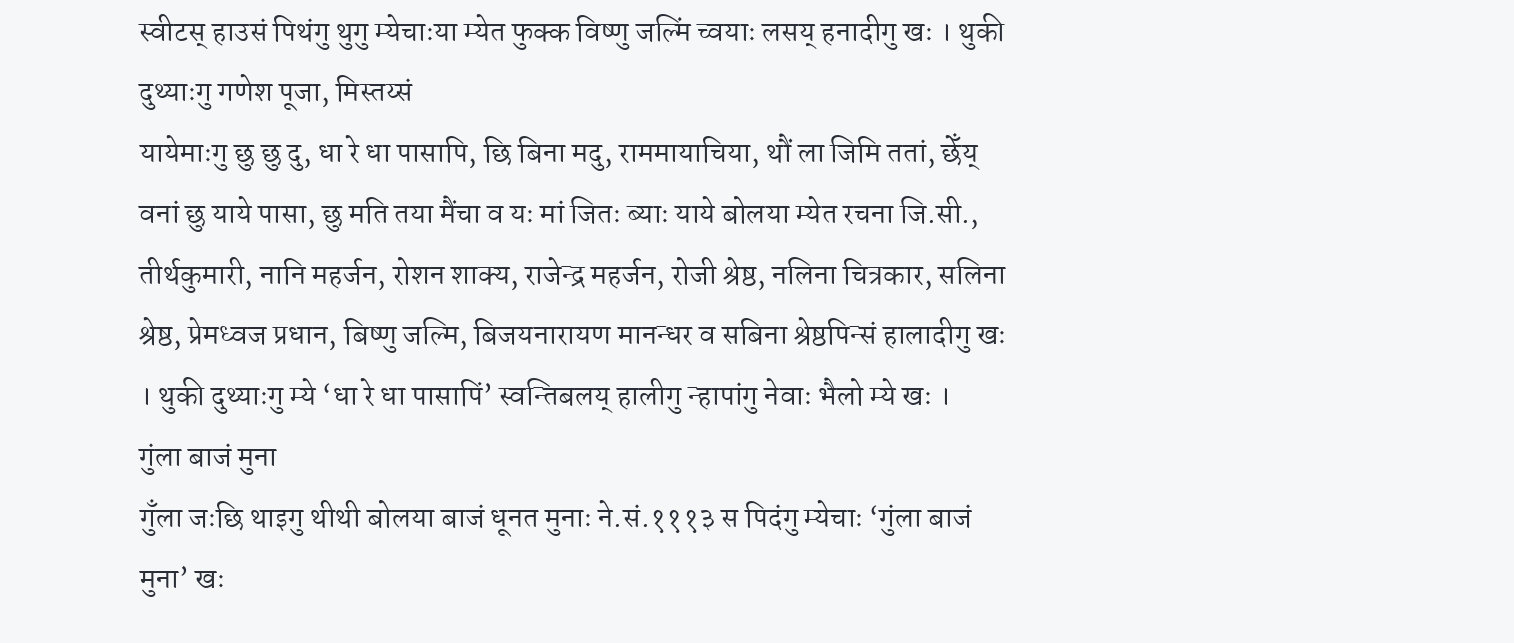स्वीटस् हाउसं पिथंगु थुगु म्येचाःया म्येत फुक्क विष्णु जल्मिं च्वयाः लसय् हनादीगु खः । थुकी दुथ्याःगु गणेश पूजा, मिस्तय्सं
यायेमाःगु छु छु दु, धा रे धा पासापि, छि बिना मदु, राममायाचिया, थौं ला जिमि ततां, छेँय् वनां छु याये पासा, छु मति तया मैंचा व यः मां जितः ब्याः याये बोलया म्येत रचना जि.सी., तीर्थकुमारी, नानि महर्जन, रोशन शाक्य, राजेन्द्र महर्जन, रोजी श्रेष्ठ, नलिना चित्रकार, सलिना श्रेष्ठ, प्रेमध्वज प्रधान, बिष्णु जल्मि, बिजयनारायण मानन्धर व सबिना श्रेष्ठपिन्सं हालादीगु खः । थुकी दुथ्याःगु म्ये ‘धा रे धा पासापिं’ स्वन्तिबलय् हालीगु न्हापांगु नेवाः भैलो म्ये खः ।
गुंला बाजं मुना
गुँला जःछि थाइगु थीथी बोलया बाजं धूनत मुनाः ने.सं.१११३ स पिदंगु म्येचाः ‘गुंला बाजं मुना’ खः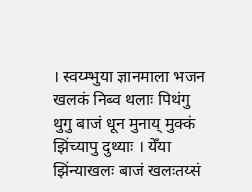। स्वय्म्भुया ज्ञानमाला भजन खलकं निब्व थलाः पिथंगु थुगु बाजं धून मुनाय् मुक्कं झिंच्यापु दुथ्याः । येँया झिंन्याखलः बाजं खलःतय्सं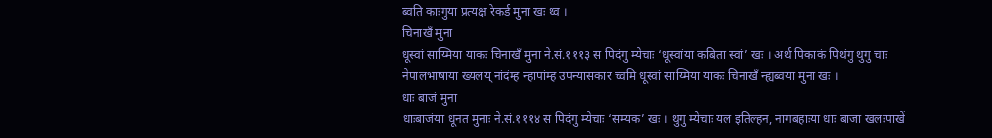ब्वति काःगुया प्रत्यक्ष रेकर्ड मुना खः थ्व ।
चिनाखँ मुना
धूस्वां साय्मिया याकः चिनाखँ मुना ने.सं.१११३ स पिदंगु म्येचाः ‘धूस्वांया कबिता स्वां’ खः । अर्थ पिकाकं पिथंगु थुगु चाः नेपालभाषाया ख्यलय् नांदंम्ह न्हापांम्ह उपन्यासकार च्वमि धूस्वां साय्मिया याकः चिनाखँ न्ह्यब्वया मुना खः ।
धाः बाजं मुना
धाःबाजंया धूनत मुनाः ने.सं.१११४ स पिदंगु म्येचाः ‘सम्यक’ खः । थुगु म्येचाः यल इतिल्हन, नागबहाःया धाः बाजा खलःपाखें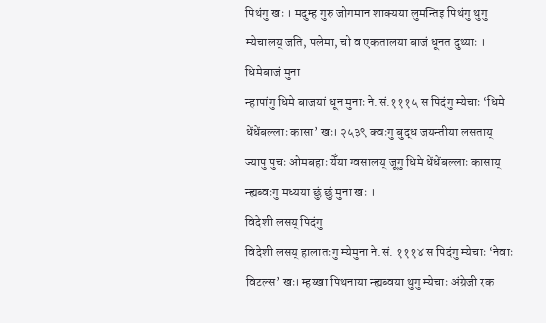पिथंगु खः । मदुम्ह गुरु जोगमान शाक्यया लुमन्तिइ पिथंगु थुगु म्येचालय् जति, पलेमा, चो व एकतालया बाजं धूनत दुथ्याः ।
धिमेबाजं मुना
न्हापांगु धिमे बाजयां धून मुनाः ने.सं.१११५ स पिदंगु म्येचाः ‘धिमे धेंधेंबल्लाः कासा’ खः। २५३९ क्वःगु बुद्ध जयन्तीया लसताय् ज्यापु पुचः ओमबहाः येँया ग्वसालय् जूगु धिमे धेंधेंबल्लाः कासाय् न्ह्यब्वःगु मध्यया छुं छुं मुना खः ।
विदेशी लसय् पिदंगु
विदेशी लसय् हालातःगु म्येमुना ने.सं. १११४ स पिदंगु म्येचाः ‘नेवाः विटल्स’ खः। म्हय्खा पिथनाया न्ह्यब्वया थुगु म्येचाः अंग्रेजी रक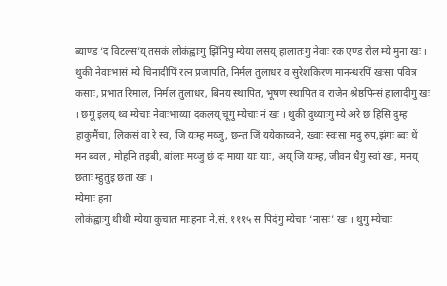ब्याण्ड ‘द विटल्स’य् तसकं लोकंह्वाःगु झिंनिपु म्येया लसय् हालातःगु नेवाः रक एण्ड रोल म्ये मुना खः । थुकी नेवाःभासं म्ये चिनादीपिं रत्न प्रजापति, निर्मल तुलाधर व सुरेशकिरण मानन्धरपिं खःसा पवित्र कसाः, प्रभात रिमाल, निर्मल तुलाधर, बिनय स्थापित, भूषण स्थापित व राजेन श्रेष्ठपिन्सं हालादीगु खः । छगू इलय् थ्व म्येचाः नेवाःभाय्या दकलय् चूगु म्येचाः नं खः । थुकी दुथ्याःगु म्ये अरे छ हिसि दुम्ह हाकुमैंचा, लिकसं वा रे स्व, जि यःम्ह मय्जु, छन्त जिं ययेकाच्वने, ख्वाः स्वःसा मदु रुप,झंगः ब्वः थें मन ब्वल , मोहनि तइबी, बांलाः मय्जु छं दः माया याः याः, अय् जि यःम्ह, जीवन धैगु स्वां खः, मनय् छताः म्हुतुइ छता खः ।
म्येमाः हना
लोकंह्वाःगु थीथी म्येया कुचात माःहनाः ने.सं. १११५ स पिदंगु म्येचाः ‘नासः’ खः । थुगु म्येचाः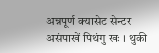अन्नपूर्ण क्यासेट सेन्टर असंपाखें पिथंगु खः । थुकी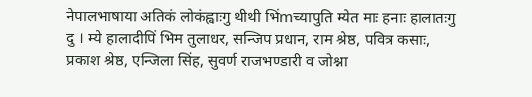नेपालभाषाया अतिकं लोकंह्वाःगु थीथी भिंmच्यापुति म्येत माः हनाः हालातःगु दु । म्ये हालादीपिं भिम तुलाधर, सन्जिप प्रधान, राम श्रेष्ठ, पवित्र कसाः, प्रकाश श्रेष्ठ, एन्जिला सिंह, सुवर्ण राजभण्डारी व जोश्ना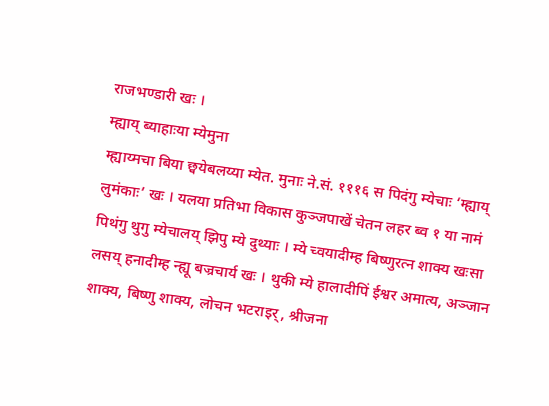राजभण्डारी खः ।
म्ह्याय् ब्याहाःया म्येमुना
म्ह्याय्मचा बिया छ्वयेबलय्या म्येत. मुनाः ने.सं. १११६ स पिदंगु म्येचाः ‘म्ह्याय् लुमंकाः’ खः । यलया प्रतिभा विकास कुञ्जपाखें चेतन लहर ब्व १ या नामं पिथंगु थुगु म्येचालय् झिपु म्ये दुथ्याः । म्ये च्वयादीम्ह बिष्णुरत्न शाक्य खःसा लसय् हनादीम्ह न्ह्यू बज्रचार्य खः । थुकी म्ये हालादीपिं ईश्वर अमात्य, अञ्जान शाक्य, बिष्णु शाक्य, लोचन भटराइर्, श्रीजना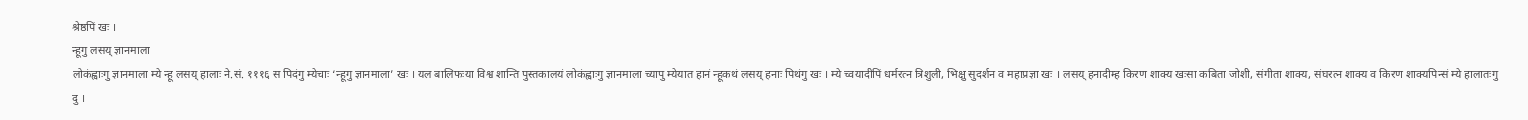श्रेष्ठपिं खः ।
न्हूगु लसय् ज्ञानमाला
लोकंह्वाःगु ज्ञानमाला म्ये न्हू लसय् हालाः ने.सं. १११६ स पिदंगु म्येचाः ‘न्हूगु ज्ञानमाला’ खः । यल बालिफःया विश्व शान्ति पुस्तकालयं लोकंह्वाःगु ज्ञानमाला च्यापु म्येयात हानं न्हूकथं लसय् हनाः पिथंगु खः । म्ये च्वयादीपिं धर्मरत्न त्रिशुली, भिक्षु सुदर्शन व महाप्रज्ञा खः । लसय् हनादीम्ह किरण शाक्य खःसा कबिता जोशी, संगीता शाक्य, संघरत्न शाक्य व किरण शाक्यपिन्सं म्ये हालातःगु दु ।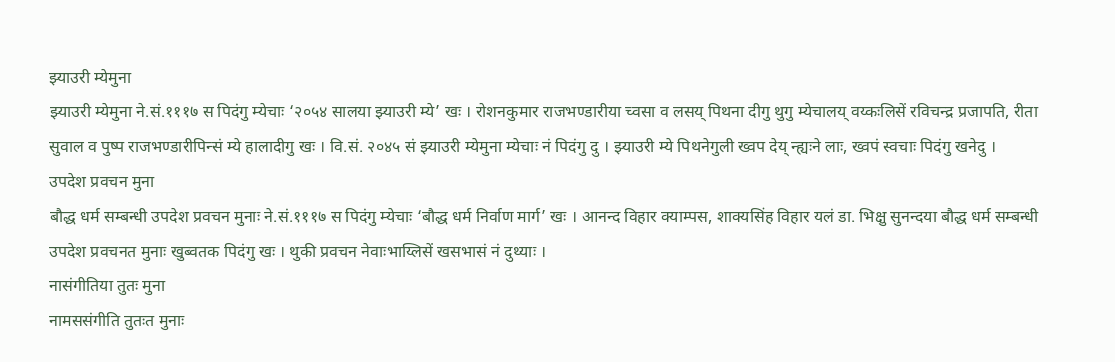झ्याउरी म्येमुना
झ्याउरी म्येमुना ने.सं.१११७ स पिदंगु म्येचाः ‘२०५४ सालया झ्याउरी म्ये’ खः । रोशनकुमार राजभण्डारीया च्वसा व लसय् पिथना दीगु थुगु म्येचालय् वय्कःलिसें रविचन्द्र प्रजापति, रीता सुवाल व पुष्प राजभण्डारीपिन्सं म्ये हालादीगु खः । वि.सं. २०४५ सं झ्याउरी म्येमुना म्येचाः नं पिदंगु दु । झ्याउरी म्ये पिथनेगुली ख्वप देय् न्ह्यःने लाः, ख्वपं स्वचाः पिदंगु खनेदु ।
उपदेश प्रवचन मुना
बौद्ध धर्म सम्बन्धी उपदेश प्रवचन मुनाः ने.सं.१११७ स पिदंगु म्येचाः ‘बौद्ध धर्म निर्वाण मार्ग’ खः । आनन्द विहार क्याम्पस, शाक्यसिंह विहार यलं डा. भिक्षु सुनन्दया बौद्ध धर्म सम्बन्धी उपदेश प्रवचनत मुनाः खुब्वतक पिदंगु खः । थुकी प्रवचन नेवाःभाय्लिसें खसभासं नं दुथ्याः ।
नासंगीतिया तुतः मुना
नामससंगीति तुतःत मुनाः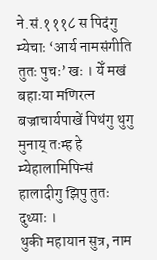ने.सं.१११८ स पिदंगु म्येचाः ‘आर्य नामसंगीति तुतः पुचः’ खः । येँ मखं बहाःया मणिरत्न बज्राचार्यपाखें पिथंगु थुगु मुनाय् तःम्ह हे म्येहालामिपिन्सं हालादीगु झिपु तुतः दुथ्याः ।
थुकी महायान सुत्र, नाम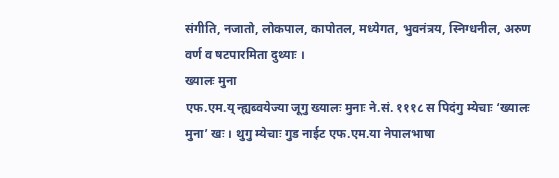संगीति, नजातो, लोकपाल, कापोतल, मध्येगत, भुवनंत्रय, स्निग्धनील, अरुण वर्ण व षटपारमिता दुथ्याः ।
ख्यालः मुना
एफ.एम.य् न्ह्यब्वयेज्या जूगु ख्यालः मुनाः ने.सं. १११८ स पिदंगु म्येचाः ‘ख्यालः मुना’ खः । थुगु म्येचाः गुड नाईट एफ.एम.या नेपालभाषा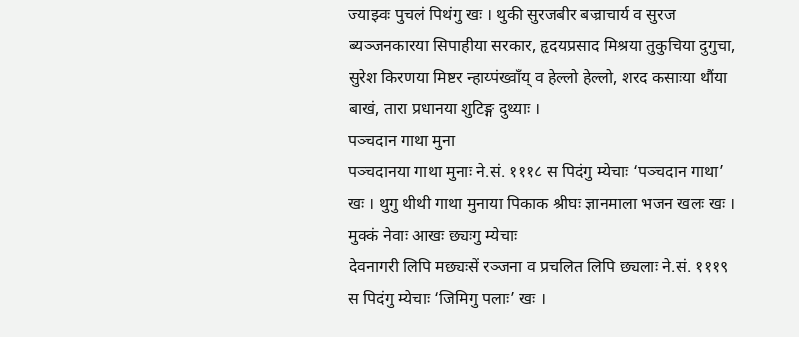ज्याझ्वः पुचलं पिथंगु खः । थुकी सुरजबीर बज्राचार्य व सुरज ब्यञ्जनकारया सिपाहीया सरकार, हृदयप्रसाद मिश्रया तुकुचिया दुगुचा, सुरेश किरणया मिष्टर न्हाय्पंख्वाँय् व हेल्लो हेल्लो, शरद कसाःया थौंया बाखं, तारा प्रधानया शुटिङ्ग दुथ्याः ।
पञ्चदान गाथा मुना
पञ्चदानया गाथा मुनाः ने.सं. १११८ स पिदंगु म्येचाः ‘पञ्चदान गाथा’ खः । थुगु थीथी गाथा मुनाया पिकाक श्रीघः ज्ञानमाला भजन खलः खः ।
मुक्कं नेवाः आखः छ्यःगु म्येचाः
देवनागरी लिपि मछ्यःसें रञ्जना व प्रचलित लिपि छ्यलाः ने.सं. १११९ स पिदंगु म्येचाः ‘जिमिगु पलाः’ खः ।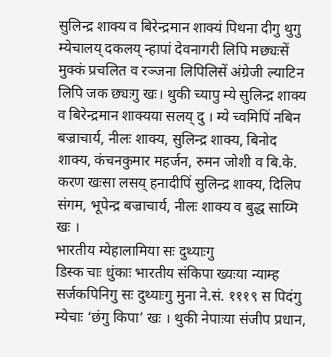सुलिन्द्र शाक्य व बिरेन्द्रमान शाक्यं पिथना दीगु थुगु म्येचालय् दकलय् न्हापां देवनागरी लिपि मछ्यःसें मुक्कं प्रचलित व रञ्जना लिपिलिसें अंग्रेजी ल्याटिन लिपि जक छ्यःगु खः। थुकी च्यापु म्ये सुलिन्द्र शाक्य व बिरेन्द्रमान शाक्यया सलय् दु । म्ये च्वमिपिं नबिन बज्राचार्य, नीलः शाक्य, सुलिन्द्र शाक्य, बिनोद शाक्य, कंचनकुमार महर्जन, रुमन जोशी व बि.के. करण खःसा लसय् हनादीपिं सुलिन्द्र शाक्य, दिलिप संगम, भूपेन्द्र बज्राचार्य, नीलः शाक्य व बुद्ध साय्मि खः ।
भारतीय म्येहालामिया सः दुथ्याःगु
डिस्क चाः धुंकाः भारतीय संकिपा ख्यःया न्याम्ह सर्जकपिनिगु सः दुथ्याःगु मुना ने.सं. १११९ स पिदंगु म्येचाः ‘छंगु किपा’ खः । थुकी नेपाःया संजीप प्रधान,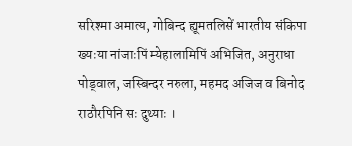सरिश्मा अमात्य, गोबिन्द ह्यूमतलिसें भारतीय संकिपा ख्यःया नांजाःपिं म्येहालामिपिं अभिजित, अनुराधा पोड्वाल, जस्बिन्दर नरुला, महमद अजिज व बिनोद राठौरपिनि सः दुथ्याः ।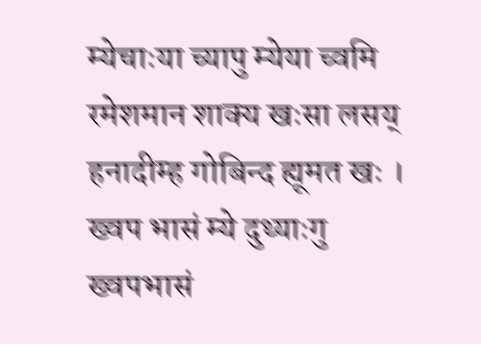म्येचाःया च्यापु म्येया च्वमि रमेशमान शाक्य खःसा लसय् हनादीम्ह गोबिन्द ह्यूमत खः ।
ख्वप भासं म्ये दुथ्याःगु
ख्वपभासं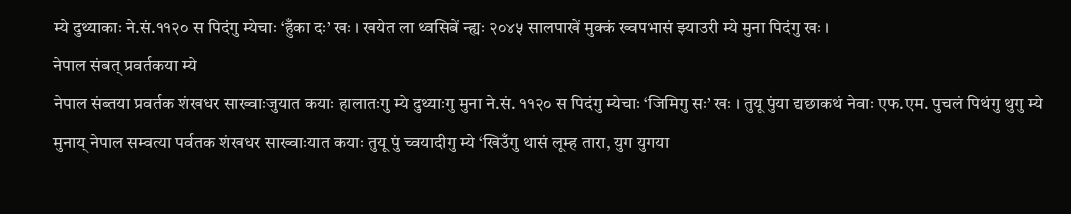म्ये दुथ्याकाः ने.सं.११२० स पिदंगु म्येचाः ‘हुँका दः’ खः । खयेत ला थ्वसिबें न्ह्यः २०४५ सालपाखें मुक्कं ख्वपभासं झ्याउरी म्ये मुना पिदंगु खः ।
नेपाल संबत् प्रवर्तकया म्ये
नेपाल संब्तया प्रवर्तक शंखधर साख्वाःजुयात कयाः हालातःगु म्ये दुथ्याःगु मुना ने.सं. ११२० स पिदंगु म्येचाः ‘जिमिगु सः’ खः । तुयू पुंया द्यछाकथं नेवाः एफ.एम. पुचलं पिथंगु थुगु म्ये मुनाय् नेपाल सम्वत्या पर्वतक शंखधर साख्वाःयात कयाः तुयू पुं च्वयादीगु म्ये ‘खिउँगु थासं लूम्ह तारा, युग युगया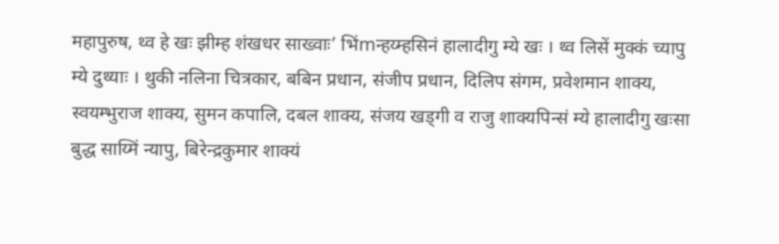महापुरुष, थ्व हे खः झीम्ह शंखधर साख्वाः’ भिंmन्हय्म्हसिनं हालादीगु म्ये खः । थ्व लिसें मुक्कं च्यापु म्ये दुथ्याः । थुकी नलिना चित्रकार, बबिन प्रधान, संजीप प्रधान, दिलिप संगम, प्रवेशमान शाक्य, स्वयम्भुराज शाक्य, सुमन कपालि, दबल शाक्य, संजय खड्गी व राजु शाक्यपिन्सं म्ये हालादीगु खःसा बुद्ध साय्मिं न्यापु, बिरेन्द्रकुमार शाक्यं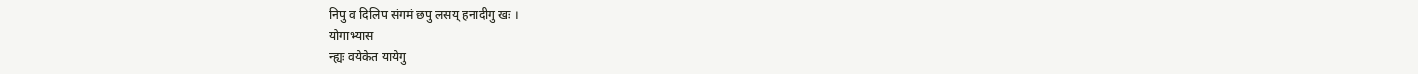निपु व दिलिप संगमं छपु लसय् हनादीगु खः ।
योगाभ्यास
न्ह्यः वयेकेत यायेगु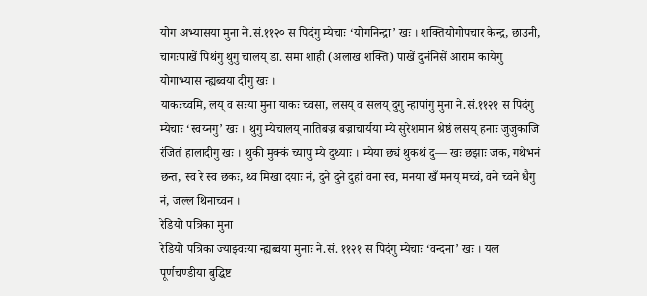योग अभ्यासया मुना ने.सं.११२० स पिदंगु म्येचाः ‘योगनिन्द्रा’ खः । शक्तियोगोपचार केन्द्र, छाउनी, चागःपाखें पिथंगु थुगु चालय् डा. समा शाही (अलाख शक्ति) पाखें दुनंनिसें आराम कायेगु योगाभ्यास न्ह्यब्वया दीगु खः ।
याकःच्वमि, लय् व सःया मुना याकः च्वसा, लसय् व सलय् दुगु न्हापांगु मुना ने.सं.११२१ स पिदंगु म्येचाः ‘स्वय्नगु’ खः । थुगु म्येचालय् नातिबज्र बज्राचार्यया म्ये सुरेशमान श्रेष्ठं लसय् हनाः जुजुकाजि रंजितं हालादीगु खः । थुकी मुक्कं च्यापु म्ये दुथ्याः । म्येया छ्यं थुकथं दु— खः छझाः जक, गथेभनं छन्त, स्व रे स्व छकः, थ्व मिखा दयाः नं, दुने दुने दुहां वना स्व, मनया खँ मनय् मच्वं, वने च्वने धैगु नं, जल्ल थिनाच्वन ।
रेडियो पत्रिका मुना
रेडियो पत्रिका ज्याझ्वःया न्ह्यब्वया मुनाः ने.सं. ११२१ स पिदंगु म्येचाः ‘वन्दना’ खः । यल पूर्णचण्डीया बुद्धिष्ट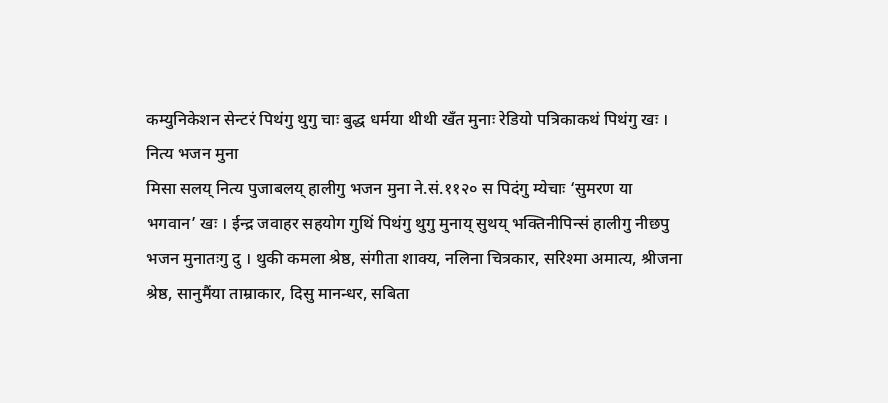कम्युनिकेशन सेन्टरं पिथंगु थुगु चाः बुद्ध धर्मया थीथी खँत मुनाः रेडियो पत्रिकाकथं पिथंगु खः ।
नित्य भजन मुना
मिसा सलय् नित्य पुजाबलय् हालीगु भजन मुना ने.सं.११२० स पिदंगु म्येचाः ‘सुमरण या भगवान’ खः । ईन्द्र जवाहर सहयोग गुथिं पिथंगु थुगु मुनाय् सुथय् भक्तिनीपिन्सं हालीगु नीछपु भजन मुनातःगु दु । थुकी कमला श्रेष्ठ, संगीता शाक्य, नलिना चित्रकार, सरिश्मा अमात्य, श्रीजना श्रेष्ठ, सानुमैंया ताम्राकार, दिसु मानन्धर, सबिता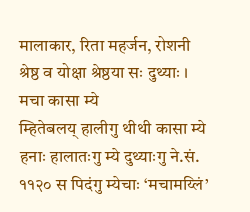मालाकार, रिता महर्जन, रोशनी श्रेष्ठ व योक्षा श्रेष्ठया सः दुथ्याः ।
मचा कासा म्ये
म्हितेबलय् हालीगु थीथी कासा म्ये हनाः हालातःगु म्ये दुथ्याःगु ने.सं. ११२० स पिदंगु म्येचाः ‘मचामय्लिं’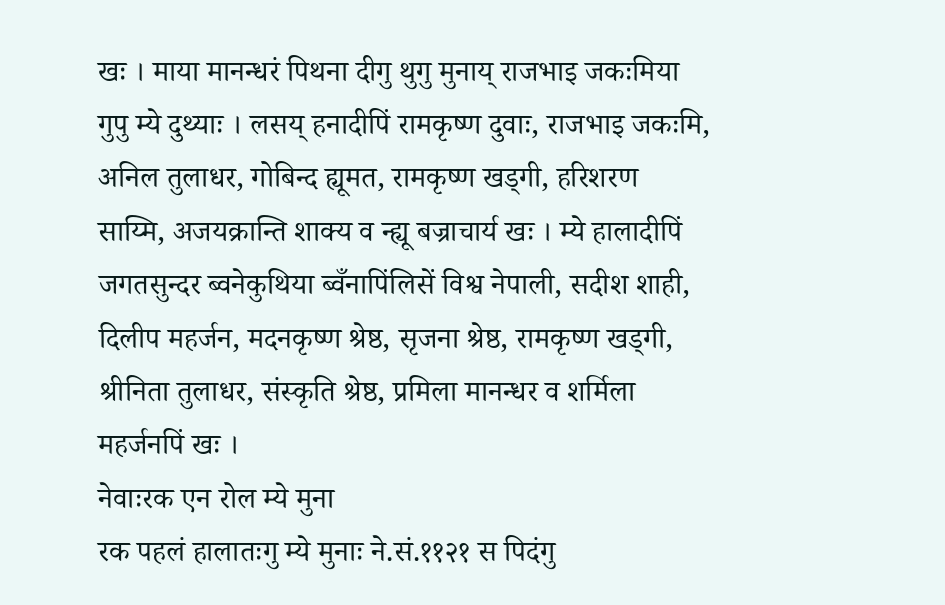खः । माया मानन्धरं पिथना दीगु थुगु मुनाय् राजभाइ जकःमिया गुपु म्ये दुथ्याः । लसय् हनादीपिं रामकृष्ण दुवाः, राजभाइ जकःमि, अनिल तुलाधर, गोबिन्द ह्यूमत, रामकृष्ण खड्गी, हरिशरण साय्मि, अजयक्रान्ति शाक्य व न्ह्यू बज्राचार्य खः । म्ये हालादीपिं जगतसुन्दर ब्वनेकुथिया ब्वँनापिंलिसें विश्व नेपाली, सदीश शाही, दिलीप महर्जन, मदनकृष्ण श्रेष्ठ, सृजना श्रेष्ठ, रामकृष्ण खड्गी, श्रीनिता तुलाधर, संस्कृति श्रेष्ठ, प्रमिला मानन्धर व शर्मिला महर्जनपिं खः ।
नेवाःरक एन रोल म्ये मुना
रक पहलं हालातःगु म्ये मुनाः ने.सं.११२१ स पिदंगु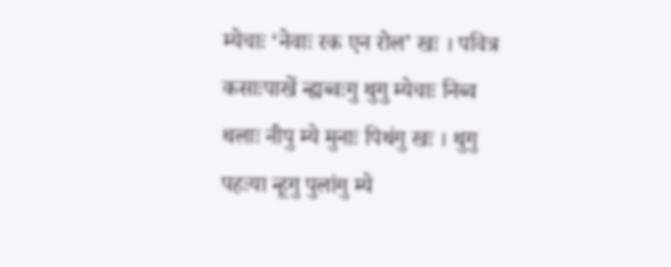म्येचाः ‘नेवाः रक एन रोल’ खः । पवित्र कसाःपाखें न्ह्यब्वःगु थुगु म्येचाः निब्व थलाः नीपु म्ये मुनाः पिथंगु खः । थुगु पहःया न्हूगु पुलांगु म्ये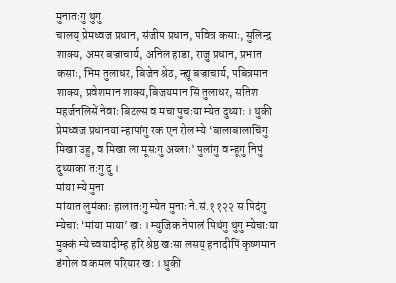मुनातःगु थुगु
चालय् प्रेमध्वज प्रधान, संजीप प्रधान, पवित्र कसाः, सुलिन्द्र शाक्य, अमर बज्राचार्य, अनिल हाडा, राजु प्रधान, प्रभात कसाः, भिम तुलाधर, बिजेन श्रेठ, न्ह्यू बज्राचार्य, पबित्रमान शाक्य, प्रवेशमान शाक्य,बिजयमान सिं तुलाधर, सतिश महर्जनलिसें नेवाः बिटल्स व मचा पुचःया म्येत दुथ्याः । थुकी प्रेमध्वज प्रधानया न्हापांगु रक एन रोल म्ये ‘बालाबालाचिंगु मिखा उहु, व मिखा ला मूसःगु अय्लाः’ पुलांगु व न्हूगु निपुं दुथ्याका तःगु दु ।
मांया म्ये मुना
मांयात लुमंकाः हालातःगु म्येत मुनाः ने.सं.११२२ स पिदंगु म्येचाः ‘मांया माया’ खः । म्युजिक नेपालं पिथंगु थुगु म्येचाःया मुक्कं म्ये च्वयादीम्ह हरि श्रेष्ठ खःसा लसय् हनादीपिं कृष्णमान डंगोल व कमल परियार खः । थुकी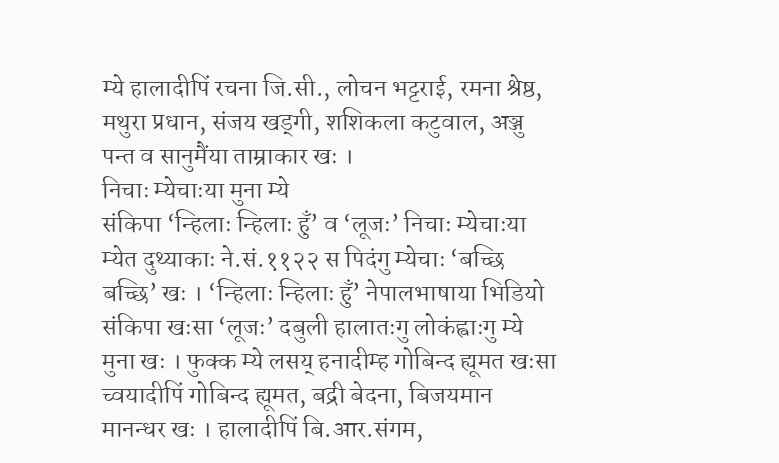म्ये हालादीपिं रचना जि.सी., लोचन भट्टराई, रमना श्रेष्ठ, मथुरा प्रधान, संजय खड्गी, शशिकला कटुवाल, अञ्जु पन्त व सानुमैंया ताम्राकार खः ।
निचाः म्येचाःया मुना म्ये
संकिपा ‘न्हिलाः न्हिलाः हुँ’ व ‘लूजः’ निचाः म्येचाःया म्येत दुथ्याकाः ने.सं.११२२ स पिदंगु म्येचाः ‘बच्छि बच्छि’ खः । ‘न्हिलाः न्हिलाः हुँ’ नेपालभाषाया भिडियो संकिपा खःसा ‘लूजः’ दबुली हालातःगु लोकंह्वाःगु म्ये मुना खः । फुक्क म्ये लसय् हनादीम्ह गोबिन्द ह्यूमत खःसा च्वयादीपिं गोबिन्द ह्यूमत, बद्री बेदना, बिजयमान मानन्धर खः । हालादीपिं बि.आर.संगम,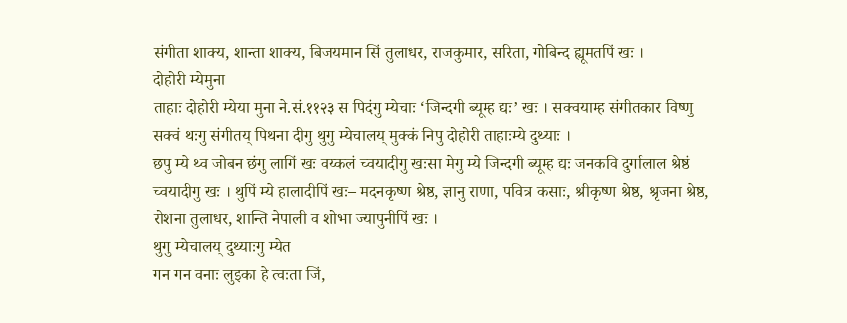संगीता शाक्य, शान्ता शाक्य, बिजयमान सिं तुलाधर, राजकुमार, सरिता, गोबिन्द ह्यूमतपिं खः ।
दोहोरी म्येमुना
ताहाः दोहोरी म्येया मुना ने.सं.११२३ स पिदंगु म्येचाः ‘जिन्दगी ब्यूम्ह द्यः’ खः । सक्वयाम्ह संगीतकार विष्णु सक्वं थःगु संगीतय् पिथना दीगु थुगु म्येचालय् मुक्कं निपु दोहोरी ताहाःम्ये दुथ्याः ।
छपु म्ये थ्व जोबन छंगु लागिं खः वय्कलं च्वयादीगु खःसा मेगु म्ये जिन्दगी ब्यूम्ह द्यः जनकवि दुर्गालाल श्रेष्ठं च्वयादीगु खः । थुपिं म्ये हालादीपिं खः– मदनकृष्ण श्रेष्ठ, ज्ञानु राणा, पवित्र कसाः, श्रीकृष्ण श्रेष्ठ, श्रृजना श्रेष्ठ, रोशना तुलाधर, शान्ति नेपाली व शोभा ज्यापुनीपिं खः ।
थुगु म्येचालय् दुथ्याःगु म्येत
गन गन वनाः लुइका हे त्वःता जिं,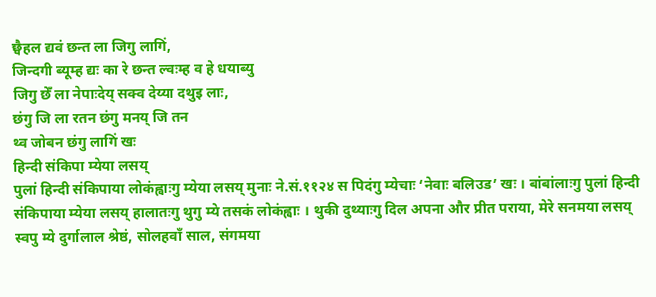छ्वैहल द्यवं छन्त ला जिगु लागिं,
जिन्दगी ब्यूम्ह द्यः का रे छन्त ल्वःम्ह व हे धयाब्यु
जिगु छेँ ला नेपाःदेय् सक्व देय्या दथुइ लाः,
छंगु जि ला रतन छंगु मनय् जि तन
थ्व जोबन छंगु लागिं खः
हिन्दी संकिपा म्येया लसय्
पुलां हिन्दी संकिपाया लोकंह्वाःगु म्येया लसय् मुनाः ने.सं.११२४ स पिदंगु म्येचाः ‘नेवाः बलिउड’ खः । बांबांलाःगु पुलां हिन्दी संकिपाया म्येया लसय् हालातःगु थुगु म्ये तसकं लोकंह्वाः । थुकी दुथ्याःगु दिल अपना और प्रीत पराया, मेरे सनमया लसय् स्वपु म्ये दुर्गालाल श्रेष्ठं, सोलहवाँ साल, संगमया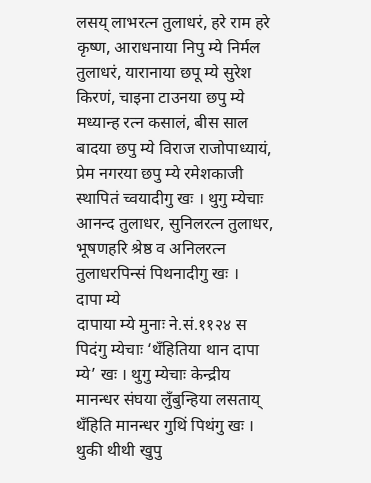लसय् लाभरत्न तुलाधरं, हरे राम हरे कृष्ण, आराधनाया निपु म्ये निर्मल तुलाधरं, यारानाया छपू म्ये सुरेश किरणं, चाइना टाउनया छपु म्ये मध्यान्ह रत्न कसालं, बीस साल बादया छपु म्ये विराज राजोपाध्यायं, प्रेम नगरया छपु म्ये रमेशकाजी स्थापितं च्वयादीगु खः । थुगु म्येचाः आनन्द तुलाधर, सुनिलरत्न तुलाधर, भूषणहरि श्रेष्ठ व अनिलरत्न तुलाधरपिन्सं पिथनादीगु खः ।
दापा म्ये
दापाया म्ये मुनाः ने.सं.११२४ स पिदंगु म्येचाः ‘थँहितिया थान दापा म्ये’ खः । थुगु म्येचाः केन्द्रीय मानन्धर संघया लुँबुन्हिया लसताय् थँहिति मानन्धर गुथिं पिथंगु खः । थुकी थीथी खुपु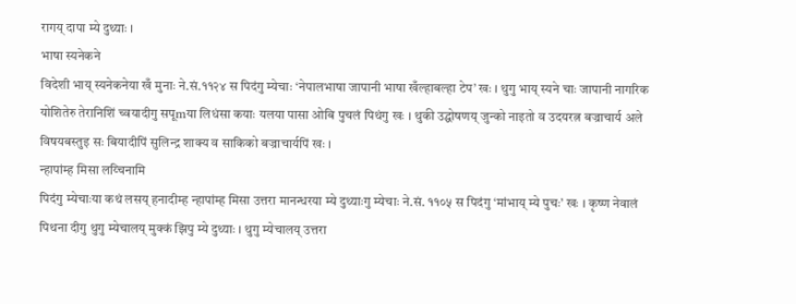रागय् दापा म्ये दुथ्याः ।
भाषा स्यनेकने
विदेशी भाय् स्यनेकनेया खँ मुनाः ने.सं.११२४ स पिदंगु म्येचाः ‘नेपालभाषा जापानी भाषा खँल्हाबल्हा टेप’ खः । थुगु भाय् स्यने चाः जापानी नागरिक योशितेरु तेरानिशिं च्वयादीगु सपूmया लिधंसा कयाः यलया पासा ओबि पुचलं पिथंगु खः । थुकी उद्घोषणय् जुन्को नाइतो व उदयरत्न बज्राचार्य अले विषयबस्तुइ सः बियादीपिं सुलिन्द्र शाक्य व साकिको बज्राचार्यपिं खः ।
न्हापांम्ह मिसा लय्चिनामि
पिदंगु म्येचाःया कथं लसय् हनादीम्ह न्हापांम्ह मिसा उत्तरा मानन्धरया म्ये दुथ्याःगु म्येचाः ने.सं. ११०५ स पिदंगु ‘मांभाय् म्ये पुचः’ खः । कृष्ण नेवालं पिथना दीगु थुगु म्येचालय् मुक्कं झिपु म्ये दुथ्याः । थुगु म्येचालय् उत्तरा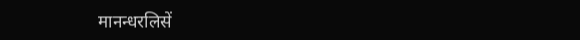मानन्धरलिसें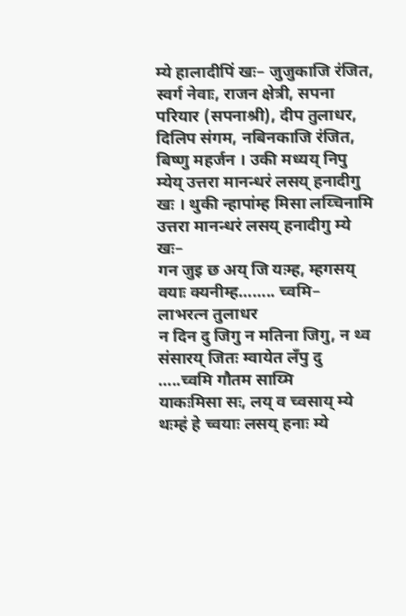म्ये हालादीपिं खः– जुजुकाजि रंजित, स्वर्ग नेवाः, राजन क्षेत्री, सपना परियार (सपनाश्री), दीप तुलाधर, दिलिप संगम, नबिनकाजि रंजित, बिष्णु महर्जन । उकी मध्यय् निपु म्येय् उत्तरा मानन्धरं लसय् हनादीगु खः । थुकी न्हापांम्ह मिसा लय्चिनामि उत्तरा मानन्धरं लसय् हनादीगु म्ये खः–
गन जुइ छ अय् जि यःम्ह, म्हगसय् वयाः क्यनीम्ह…….. च्वमि– लाभरत्न तुलाधर
न दिन दु जिगु न मतिना जिगु, न थ्व संसारय् जितः म्वायेत लँपु दु …..च्वमि गौतम साय्मि
याकःमिसा सः, लय् व च्वसाय् म्ये
थःम्हं हे च्वयाः लसय् हनाः म्ये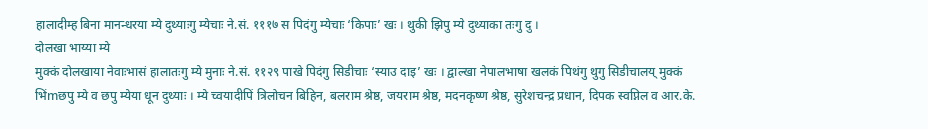हालादीम्ह बिना मानन्धरया म्ये दुथ्याःगु म्येचाः ने.सं. १११७ स पिदंगु म्येचाः ‘किपाः’ खः । थुकी झिपु म्ये दुथ्याका तःगु दु ।
दोलखा भाय्या म्ये
मुक्कं दोलखाया नेवाःभासं हालातःगु म्ये मुनाः ने.सं. ११२९ पाखे पिदंगु सिडीचाः ‘स्याउ दाइ’ खः । द्वाल्खा नेपालभाषा खलकं पिथंगु थुगु सिडीचालय् मुक्कं भिंmछपु म्ये व छपु म्येया धून दुथ्याः । म्ये च्वयादीपिं त्रिलोचन बिहिन, बलराम श्रेष्ठ, जयराम श्रेष्ठ, मदनकृष्ण श्रेष्ठ, सुरेशचन्द्र प्रधान, दिपक स्वप्निल व आर.के.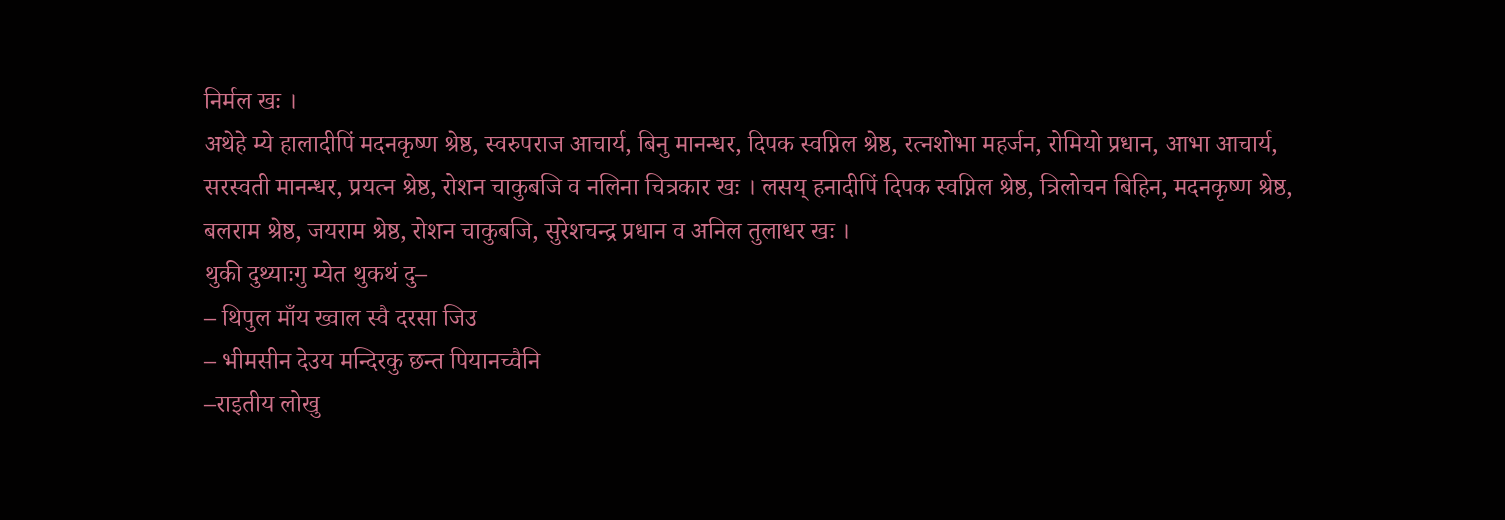निर्मल खः ।
अथेहे म्ये हालादीपिं मदनकृष्ण श्रेष्ठ, स्वरुपराज आचार्य, बिनु मानन्धर, दिपक स्वप्निल श्रेष्ठ, रत्नशोभा महर्जन, रोमियो प्रधान, आभा आचार्य, सरस्वती मानन्धर, प्रयत्न श्रेष्ठ, रोशन चाकुबजि व नलिना चित्रकार खः । लसय् हनादीपिं दिपक स्वप्निल श्रेष्ठ, त्रिलोचन बिहिन, मदनकृष्ण श्रेष्ठ, बलराम श्रेष्ठ, जयराम श्रेष्ठ, रोशन चाकुबजि, सुरेशचन्द्र प्रधान व अनिल तुलाधर खः ।
थुकी दुथ्याःगु म्येत थुकथं दु–
– थिपुल माँय ख्वाल स्वै दरसा जिउ
– भीमसीन देउय मन्दिरकु छन्त पियानच्वैनि
–राइतीय लोखु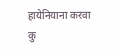हायेनियाना करवा कु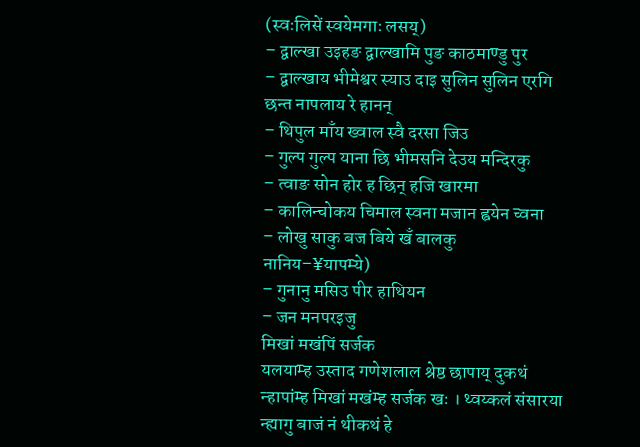(स्वःलिसें स्वयेमगाः लसय्)
– द्वाल्खा उइहङ द्वाल्खामि पुङ काठमाण्डु पुर
– द्वाल्खाय भीमेश्वर स्याउ दाइ सुलिन सुलिन एरगि छन्त नापलाय रे हानन्
– थिपुल माँय ख्वाल स्वै दरसा जिउ
– गुल्प गुल्प याना छि भीमसनि देउय मन्दिरकु
– त्वाङ सोन होर ह छिन् हजि खारमा
– कालिन्चोकय चिमाल स्वना मजान ह्वयेन च्वना
– लोखु साकु बज बिये खँ बालकु नानिय–¥यापम्ये)
– गुनानु मसिउ पीर हाथियन
– जन मनपरइजु
मिखां मखंपिं सर्जक
यलयाम्ह उस्ताद गणेशलाल श्रेष्ठ छापाय् दुकथं न्हापांम्ह मिखां मखंम्ह सर्जक खः । थ्वय्कलं संसारया न्ह्यागु बाजं नं थीकथं हे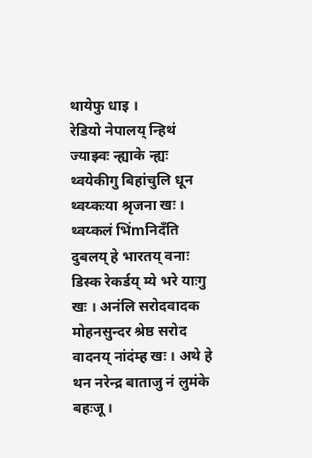थायेफु धाइ ।
रेडियो नेपालय् न्हिथं ज्याझ्वः न्ह्याके न्ह्यः थ्वयेकीगु बिहांचुलि धून थ्वय्कःया श्रृजना खः । थ्वय्कलं भिंmनिदँति दुबलय् हे भारतय् वनाः डिस्क रेकर्डय् म्ये भरे याःगु खः । अनंलि सरोदवादक मोहनसुन्दर श्रेष्ठ सरोद वादनय् नांदंम्ह खः । अथे हे थन नरेन्द्र बाताजु नं लुमंके बहःजू ।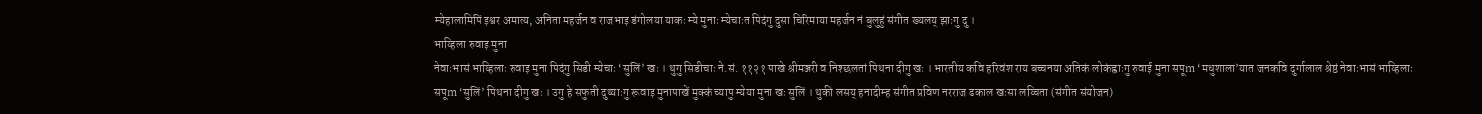म्येहालामिपिं इश्वर अमात्य, अनिता महर्जन व राजभाइ डंगोलया याकः म्ये मुनाः म्येचाःत पिदंगु दुसा चिरिमाया महर्जन नं बुलुहुं संगीत ख्यलय् झाःगु दु ।
भाय्हिला रुवाइ मुना
नेवाःभासं भाय्हिलाः रुवाइ मुना पिदंगु सिडी म्येचाः ‘सुलिं’ खः । थुगु सिडीचाः ने.सं. ११२१ पाखे श्रीमञ्जरी व निश्छलतां पिथना दीगु खः । भारतीय कवि हरिवंश राय बच्चनया अतिकं लोकंह्वाःगु रुवाई मुना सपूm ‘मधुशाला’यात जनकवि दुर्गालाल श्रेष्ठं नेवाःभासं भाय्हिलाः सपूm ‘सुलिं’ पिथना दीगु खः । उगु हे सफुती दुथ्याःगु रूवाइ मुनापाखें मुक्कं च्यापु म्येया मुना खः सुलिं । थुकी लसय् हनादीम्ह संगीत प्रविण नरराज ढकाल खःसा लय्चिता (संगीत संयोजन)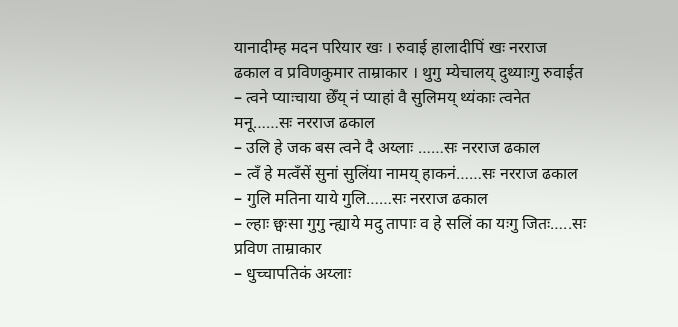यानादीम्ह मदन परियार खः । रुवाई हालादीपिं खः नरराज ढकाल व प्रविणकुमार ताम्राकार । थुगु म्येचालय् दुथ्याःगु रुवाईत
– त्वने प्याःचाया छेँय् नं प्याहां वै सुलिमय् थ्यंकाः त्वनेत मनू……सः नरराज ढकाल
– उलि हे जक बस त्वने दै अय्लाः ……सः नरराज ढकाल
– त्वँ हे मत्वँसें सुनां सुलिंया नामय् हाकनं……सः नरराज ढकाल
– गुलि मतिना याये गुलि……सः नरराज ढकाल
– ल्हाः छ्वःसा गुगु न्ह्याये मदु तापाः व हे सलिं का यःगु जितः…..सः प्रविण ताम्राकार
– धुच्चापतिकं अय्लाः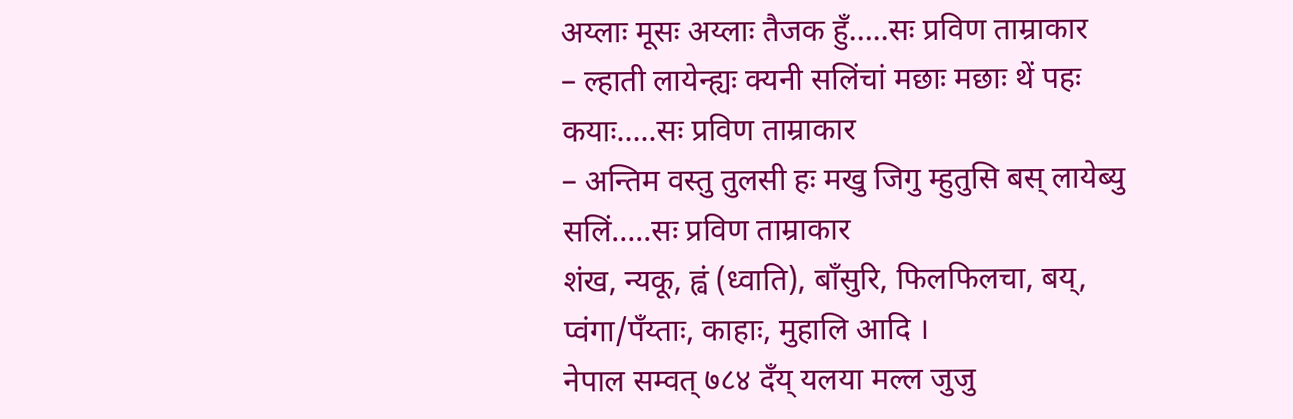अय्लाः मूसः अय्लाः तैजक हुँ…..सः प्रविण ताम्राकार
– ल्हाती लायेन्ह्यः क्यनी सलिंचां मछाः मछाः थें पहः कयाः…..सः प्रविण ताम्राकार
– अन्तिम वस्तु तुलसी हः मखु जिगु म्हुतुसि बस् लायेब्यु सलिं…..सः प्रविण ताम्राकार
शंख, न्यकू, ह्वं (ध्वाति), बाँसुरि, फिलफिलचा, बय्, प्वंगा/पँय्ताः, काहाः, मुहालि आदि ।
नेपाल सम्वत् ७८४ दँय् यलया मल्ल जुजु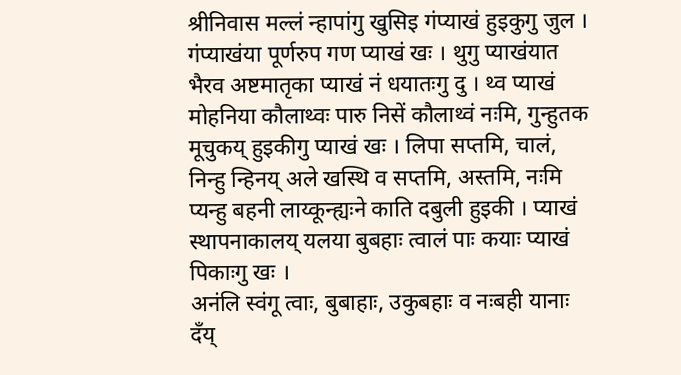श्रीनिवास मल्लं न्हापांगु खुसिइ गंप्याखं हुइकुगु जुल । गंप्याखंया पूर्णरुप गण प्याखं खः । थुगु प्याखंयात भैरव अष्टमातृका प्याखं नं धयातःगु दु । थ्व प्याखं मोहनिया कौलाथ्वः पारु निसें कौलाथ्वं नःमि, गुन्हुतक मूचुकय् हुइकीगु प्याखं खः । लिपा सप्तमि, चालं, निन्हु न्हिनय् अले खस्थि व सप्तमि, अस्तमि, नःमि प्यन्हु बहनी लाय्कून्ह्यःने काति दबुली हुइकी । प्याखं स्थापनाकालय् यलया बुबहाः त्वालं पाः कयाः प्याखं पिकाःगु खः ।
अनंलि स्वंगू त्वाः, बुबाहाः, उकुबहाः व नःबही यानाः दँय्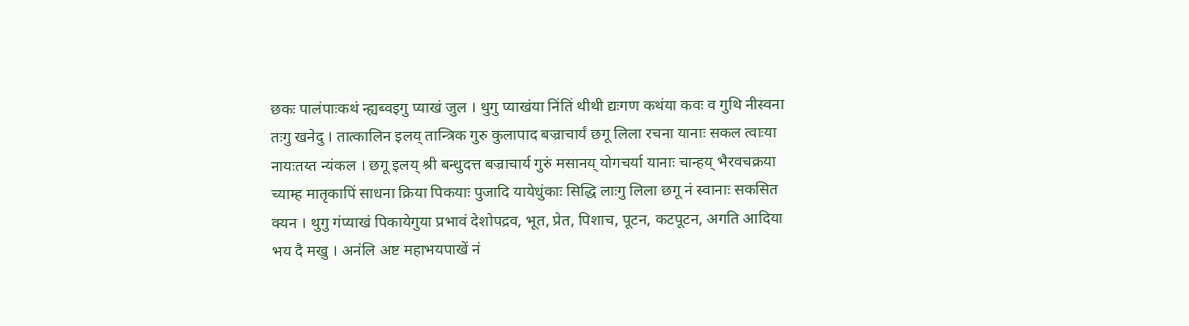छकः पालंपाःकथं न्ह्यब्वइगु प्याखं जुल । थुगु प्याखंया निंतिं थीथी द्यःगण कथंया कवः व गुथि नीस्वना तःगु खनेदु । तात्कालिन इलय् तान्त्रिक गुरु कुलापाद बज्राचार्यं छगू लिला रचना यानाः सकल त्वाःया नायःतय्त न्यंकल । छगू इलय् श्री बन्धुदत्त बज्राचार्य गुरुं मसानय् योगचर्या यानाः चान्हय् भैरवचक्रया च्याम्ह मातृकापिं साधना क्रिया पिकयाः पुजादि यायेधुंकाः सिद्धि लाःगु लिला छगू नं स्वानाः सकसित क्यन । थुगु गंप्याखं पिकायेगुया प्रभावं देशोपद्रव, भूत, प्रेत, पिशाच, पूटन, कटपूटन, अगति आदिया भय दै मखु । अनंलि अष्ट महाभयपाखें नं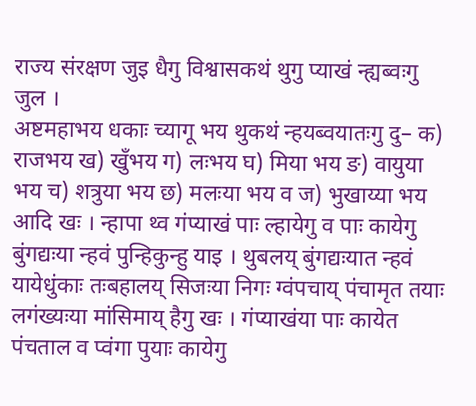राज्य संरक्षण जुइ धैगु विश्वासकथं थुगु प्याखं न्ह्यब्वःगु जुल ।
अष्टमहाभय धकाः च्यागू भय थुकथं न्हयब्वयातःगु दु– क) राजभय ख) खुँभय ग) लःभय घ) मिया भय ङ) वायुया भय च) शत्रुया भय छ) मलःया भय व ज) भुखाय्या भय आदि खः । न्हापा थ्व गंप्याखं पाः ल्हायेगु व पाः कायेगु बुंगद्यःया न्हवं पुन्हिकुन्हु याइ । थुबलय् बुंगद्यःयात न्हवं यायेधुंकाः तःबहालय् सिजःया निगः ग्वंपचाय् पंचामृत तयाः लगंख्यःया मांसिमाय् हैगु खः । गंप्याखंया पाः कायेत पंचताल व प्वंगा पुयाः कायेगु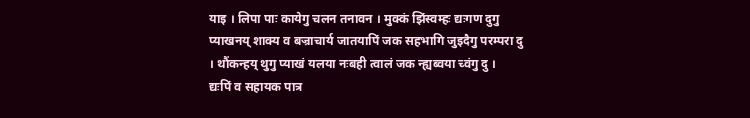याइ । लिपा पाः कायेगु चलन तनावन । मुक्कं झिंस्वम्हः द्यःगण दुगु प्याखनय् शाक्य व बज्राचार्य जातयापिं जक सहभागि जुइदैगु परम्परा दु । थौंकन्हय् थुगु प्याखं यलया नःबही त्वालं जक न्ह्यब्वया च्वंगु दु ।
द्यःपिं व सहायक पात्र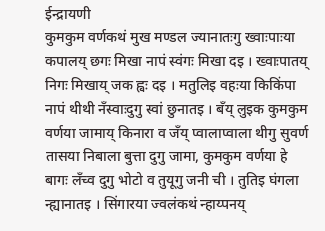ईन्द्रायणी
कुमकुम वर्णकथं मुख मण्डल ज्यानातःगु ख्वाःपाःया कपालय् छगः मिखा नापं स्वंगः मिखा दइ । ख्वाःपातय् निगः मिखाय् जक ह्वः दइ । मतुलिइ वहःया किकिंपा नापं थीथी नँस्वाःदुगु स्वां छुनातइ । बँय् लुइक कुमकुम वर्णया जामाय् किनारा व जँय् प्वालाप्वाला थीगु सुवर्ण तासया निबाला बुत्ता दुगु जामा, कुमकुम वर्णया हे बागः लँच्व दुगु भोटो व तुयूगु जनी ची । तुतिइ घंगला न्ह्यानातइ । सिंगारया ज्वलंकथं न्हाय्पनय्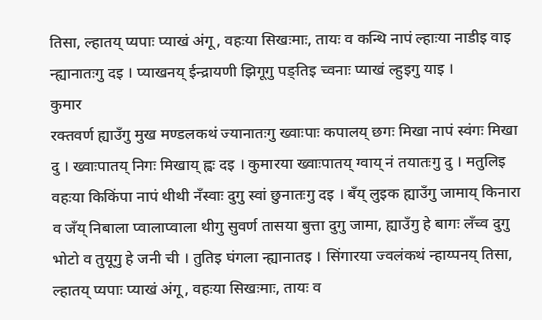तिसा, ल्हातय् प्यपाः प्याखं अंगू, वहःया सिखःमाः, तायः व कन्थि नापं ल्हाःया नाडीइ वाइ न्ह्यानातःगु दइ । प्याखनय् ईन्द्रायणी झिगूगु पङ्तिइ च्वनाः प्याखं ल्हुइगु याइ ।
कुमार
रक्तवर्ण ह्याउँगु मुख मण्डलकथं ज्यानातःगु ख्वाःपाः कपालय् छगः मिखा नापं स्वंगः मिखा दु । ख्वाःपातय् निगः मिखाय् ह्वः दइ । कुमारया ख्वाःपातय् ग्वाय् नं तयातःगु दु । मतुलिइ वहःया किकिंपा नापं थीथी नँस्वाः दुगु स्वां छुनातःगु दइ । बँय् लुइक ह्याउँगु जामाय् किनारा व जँय् निबाला प्वालाप्वाला थीगु सुवर्ण तासया बुत्ता दुगु जामा, ह्याउँगु हे बागः लँच्व दुगु भोटो व तुयूगु हे जनी ची । तुतिइ घंगला न्ह्यानातइ । सिंगारया ज्वलंकथं न्हाय्पनय् तिसा, ल्हातय् प्यपाः प्याखं अंगू, वहःया सिखःमाः, तायः व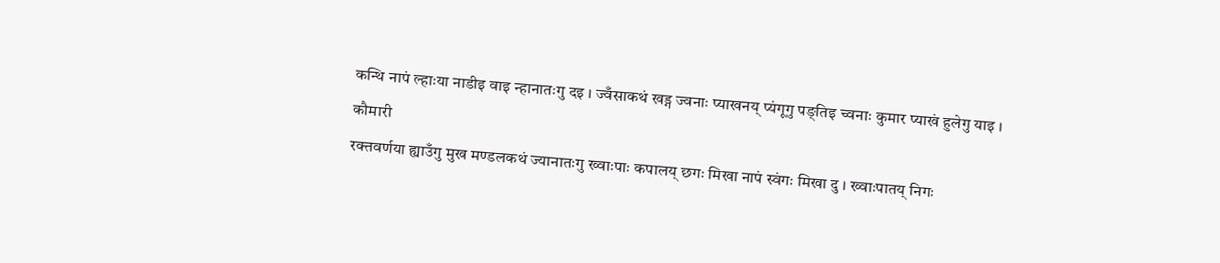कन्थि नापं ल्हाःया नाडीइ वाइ न्हानातःगु दइ । ज्वँसाकथं खड्ग ज्वनाः प्याखनय् प्यंगूगु पङ्तिइ च्वनाः कुमार प्याखं हुलेगु याइ ।
कौमारी
रक्तवर्णया ह्याउँगु मुख मण्डलकथं ज्यानातःगु ख्वाःपाः कपालय् छगः मिखा नापं स्वंगः मिखा दु । ख्वाःपातय् निगः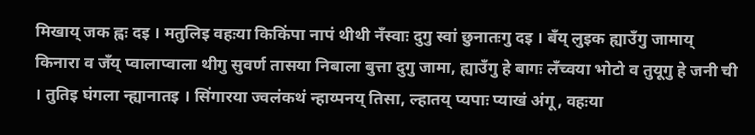मिखाय् जक ह्वः दइ । मतुलिइ वहःया किकिंपा नापं थीथी नँस्वाः दुगु स्वां छुनातःगु दइ । बँय् लुइक ह्याउँगु जामाय् किनारा व जँय् प्वालाप्वाला थीगु सुवर्ण तासया निबाला बुत्ता दुगु जामा, ह्याउँगु हे बागः लँच्वया भोटो व तुयूगु हे जनी ची । तुतिइ घंगला न्ह्यानातइ । सिंगारया ज्वलंकथं न्हाय्पनय् तिसा, ल्हातय् प्यपाः प्याखं अंगू, वहःया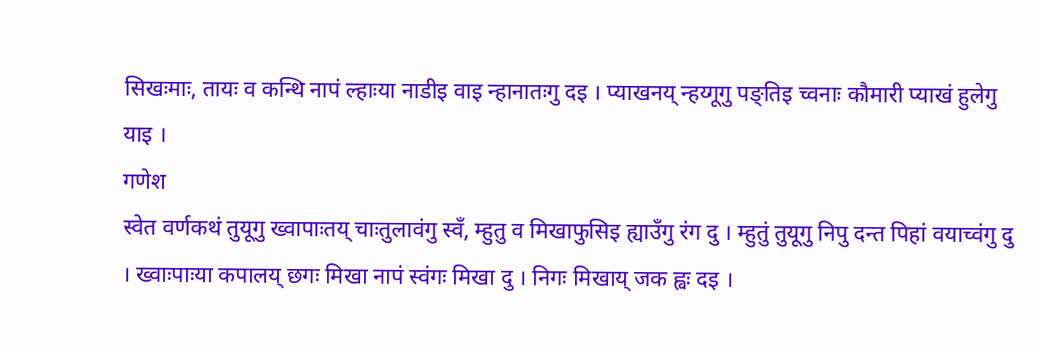सिखःमाः, तायः व कन्थि नापं ल्हाःया नाडीइ वाइ न्हानातःगु दइ । प्याखनय् न्हय्गूगु पङ्तिइ च्वनाः कौमारी प्याखं हुलेगु याइ ।
गणेश
स्वेत वर्णकथं तुयूगु ख्वापाःतय् चाःतुलावंगु स्वँ, म्हुतु व मिखाफुसिइ ह्याउँगु रंग दु । म्हुतुं तुयूगु निपु दन्त पिहां वयाच्वंगु दु । ख्वाःपाःया कपालय् छगः मिखा नापं स्वंगः मिखा दु । निगः मिखाय् जक ह्वः दइ ।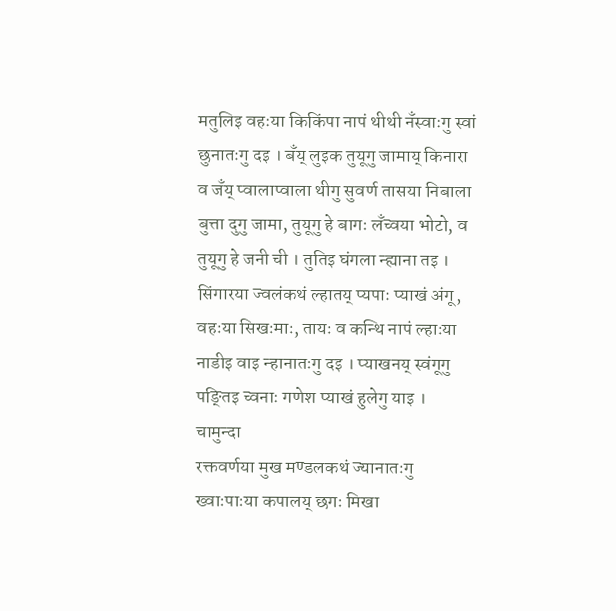मतुलिइ वहःया किकिंपा नापं थीथी नँस्वाःगु स्वां छुनातःगु दइ । बँय् लुइक तुयूगु जामाय् किनारा व जँय् प्वालाप्वाला थीगु सुवर्ण तासया निबाला बुत्ता दुगु जामा, तुयूगु हे बागः लँच्वया भोटो, व तुयूगु हे जनी ची । तुतिइ घंगला न्ह्याना तइ । सिंगारया ज्वलंकथं ल्हातय् प्यपाः प्याखं अंगू, वहःया सिखःमाः, तायः व कन्थि नापं ल्हाःया नाडीइ वाइ न्हानातःगु दइ । प्याखनय् स्वंगूगु पङ्तिइ च्वनाः गणेश प्याखं हुलेगु याइ ।
चामुन्दा
रक्तवर्णया मुख मण्डलकथं ज्यानातःगु ख्वाःपाःया कपालय् छगः मिखा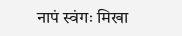नापं स्वंगः मिखा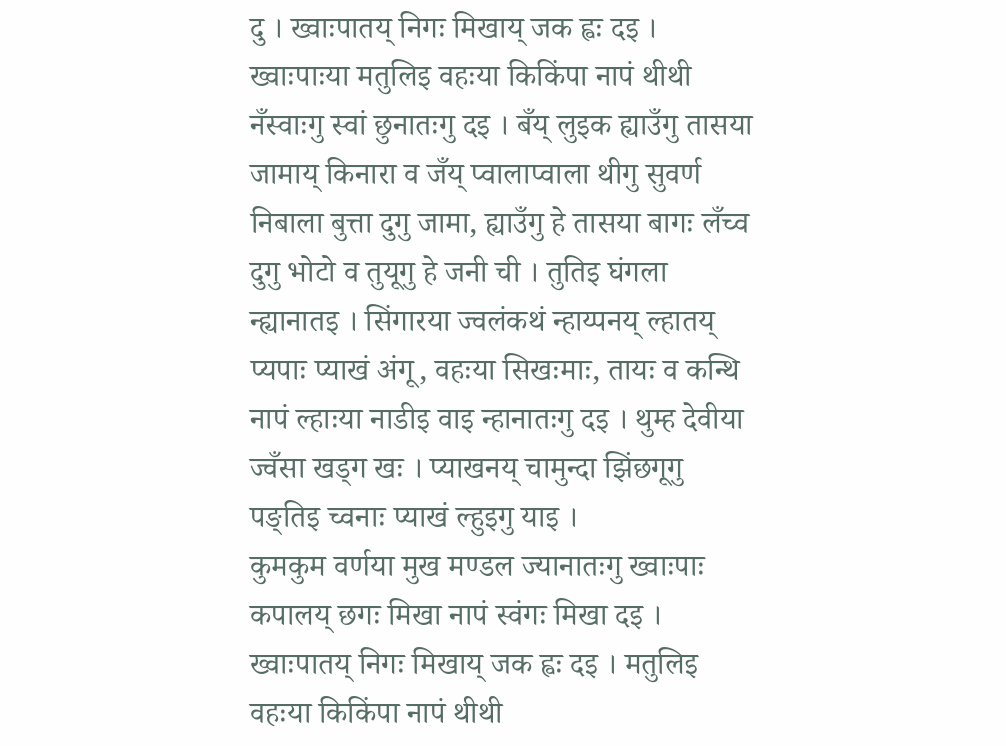दु । ख्वाःपातय् निगः मिखाय् जक ह्वः दइ । ख्वाःपाःया मतुलिइ वहःया किकिंपा नापं थीथी नँस्वाःगु स्वां छुनातःगु दइ । बँय् लुइक ह्याउँगु तासया जामाय् किनारा व जँय् प्वालाप्वाला थीगु सुवर्ण निबाला बुत्ता दुगु जामा, ह्याउँगु हे तासया बागः लँच्व दुगु भोटो व तुयूगु हे जनी ची । तुतिइ घंगला न्ह्यानातइ । सिंगारया ज्वलंकथं न्हाय्पनय् ल्हातय् प्यपाः प्याखं अंगू, वहःया सिखःमाः, तायः व कन्थि नापं ल्हाःया नाडीइ वाइ न्हानातःगु दइ । थुम्ह देवीया ज्वँसा खड्ग खः । प्याखनय् चामुन्दा झिंछगूगु पङ्तिइ च्वनाः प्याखं ल्हुइगु याइ ।
कुमकुम वर्णया मुख मण्डल ज्यानातःगु ख्वाःपाः कपालय् छगः मिखा नापं स्वंगः मिखा दइ । ख्वाःपातय् निगः मिखाय् जक ह्वः दइ । मतुलिइ वहःया किकिंपा नापं थीथी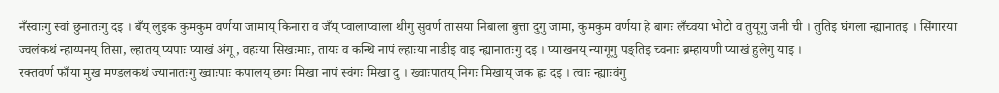नँस्वाःगु स्वां छुनातःगु दइ । बँय् लुइक कुमकुम वर्णया जामाय् किनारा व जँय् प्वालाप्वाला थीगु सुवर्ण तासया निबाला बुत्ता दुगु जामा, कुमकुम वर्णया हे बागः लँच्वया भोटो व तुयूगु जनी ची । तुतिइ घंगला न्ह्यानातइ । सिंगारया ज्वलंकथं न्हाय्पनय् तिसा, ल्हातय् प्यपाः प्याखं अंगू, वहःया सिखःमाः, तायः व कन्थि नापं ल्हाःया नाडीइ वाइ न्ह्यानातःगु दइ । प्याखनय् न्यागूगु पङ्तिइ च्वनाः ब्रम्हायणी प्याखं हुलेगु याइ ।
रक्तवर्ण फाँया मुख मण्डलकथं ज्यानातःगु ख्वाःपाः कपालय् छगः मिखा नापं स्वंगः मिखा दु । ख्वाःपातय् निगः मिखाय् जक ह्वः दइ । त्वाः न्ह्याःवंगु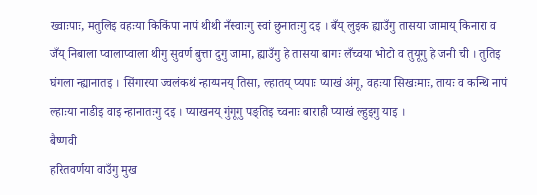ख्वाःपाः, मतुलिइ वहःया किकिंपा नापं थीथी नँस्वाःगु स्वां छुनातःगु दइ । बँय् लुइक ह्याउँगु तासया जामाय् किनारा व जँय् निबाला प्वालाप्वाला थीगु सुवर्ण बुत्ता दुगु जामा, ह्याउँगु हे तासया बागः लँच्वया भोटो व तुयूगु हे जनी ची । तुतिइ घंगला न्ह्यानातइ । सिंगारया ज्वलंकथं न्हाय्पनय् तिसा, ल्हातय् प्यपाः प्याखं अंगू, वहःया सिखःमाः, तायः व कन्थि नापं ल्हाःया नाडीइ वाइ न्हानातःगु दइ । प्याखनय् गुंगूगु पङ्तिइ च्वनाः बाराही प्याखं ल्हुइगु याइ ।
बैष्णवी
हरितवर्णया वाउँगु मुख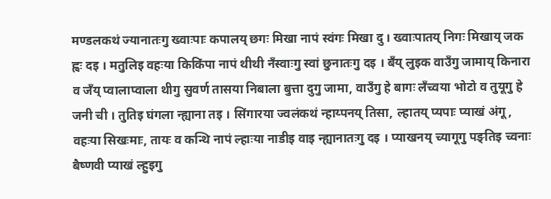मण्डलकथं ज्यानातःगु ख्वाःपाः कपालय् छगः मिखा नापं स्वंगः मिखा दु । ख्वाःपातय् निगः मिखाय् जक ह्वः दइ । मतुलिइ वहःया किकिंपा नापं थीथी नँस्वाःगु स्वां छुनातःगु दइ । बँय् लुइक वाउँगु जामाय् किनारा व जँय् प्वालाप्वाला थीगु सुवर्ण तासया निबाला बुत्ता दुगु जामा, वाउँगु हे बागः लँच्वया भोटो व तुयूगु हे जनी ची । तुतिइ घंगला न्ह्याना तइ । सिंगारया ज्वलंकथं न्हाय्पनय् तिसा, ल्हातय् प्यपाः प्याखं अंगू, वहःया सिखःमाः, तायः व कन्थि नापं ल्हाःया नाडीइ वाइ न्ह्यानातःगु दइ । प्याखनय् च्यागूगु पङ्तिइ च्वनाः बैष्णवी प्याखं ल्हुइगु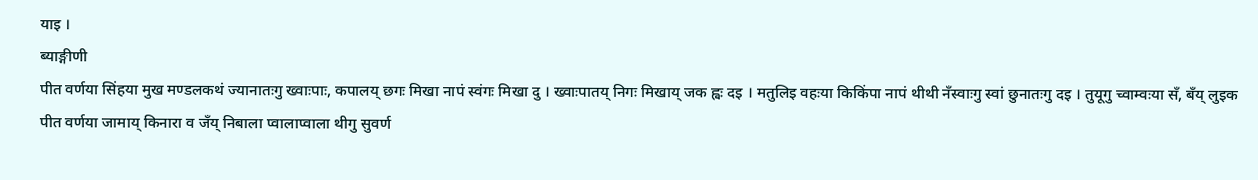याइ ।
ब्याङ्गीणी
पीत वर्णया सिंहया मुख मण्डलकथं ज्यानातःगु ख्वाःपाः, कपालय् छगः मिखा नापं स्वंगः मिखा दु । ख्वाःपातय् निगः मिखाय् जक ह्वः दइ । मतुलिइ वहःया किकिंपा नापं थीथी नँस्वाःगु स्वां छुनातःगु दइ । तुयूगु च्वाम्वःया सँ, बँय् लुइक पीत वर्णया जामाय् किनारा व जँय् निबाला प्वालाप्वाला थीगु सुवर्ण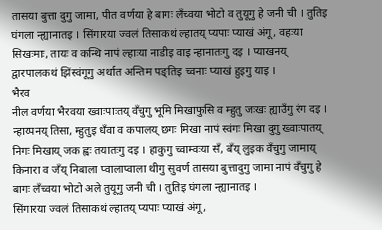तासया बुत्ता दुगु जामा, पीत वर्णया हे बागः लँच्वया भोटो व तुयूगु हे जनी ची । तुतिइ घंगला न्ह्यानातइ । सिंगारया ज्वलं तिसाकथं ल्हातय् प्यपाः प्याखं अंगू, वहःया सिखःमाः, तायः व कन्थि नापं ल्हाःया नाडीइ वाइ न्हानातःगु दइ । प्याखनय् द्वारपालकथं झिंस्वंगूगु अर्थात अन्तिम पङ्तिइ च्वनाः प्याखं हुइगु याइ ।
भैरव
नील वर्णया भैरवया ख्वाःपाःतय् वँचुगु भूमि मिखाफुसि व म्हुतु जःखः ह्याउँगु रंग दइ । न्हाय्पनय् तिसा, म्हुतुइ धँवा व कपालय् छगः मिखा नापं स्वंगः मिखा दुगु ख्वाःपातय् निगः मिखाय् जक ह्वः तयातःगु दइ । हाकुगु च्वाम्वःया सँ, बँय् लुइक वँचुगु जामाय् किनारा व जँय् निबाला प्वालाप्वाला थीगु सुवर्ण तासया बुत्तादुगु जामा नापं वँचुगु हे बागः लँच्वया भोटो अले तुयूगु जनी ची । तुतिइ घंगला न्ह्यानातइ ।
सिंगारया ज्वलं तिसाकथं ल्हातय् प्यपाः प्याखं अंगू,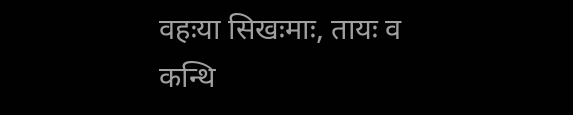वहःया सिखःमाः, तायः व कन्थि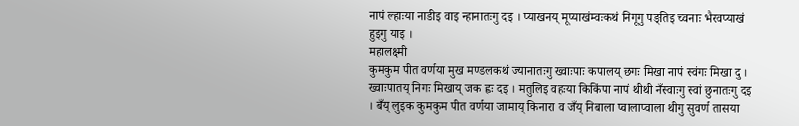नापं ल्हाःया नाडीइ वाइ न्हानातःगु दइ । प्याखनय् मूप्याखंम्वःकथं निगूगु पङ्तिइ च्वनाः भैरवप्याखं हुइगु याइ ।
महालक्ष्मी
कुमकुम पीत वर्णया मुख मण्डलकथं ज्यानातःगु ख्वाःपाः कपालय् छगः मिखा नापं स्वंगः मिखा दु । ख्वाःपातय् निगः मिखाय् जक ह्वः दइ । मतुलिइ वहःया किकिंपा नापं थीथी नँस्वाःगु स्वां छुनातःगु दइ । बँय् लुइक कुमकुम पीत वर्णया जामाय् किनारा व जँय् निबाला प्वालाप्वाला थीगु सुवर्ण तासया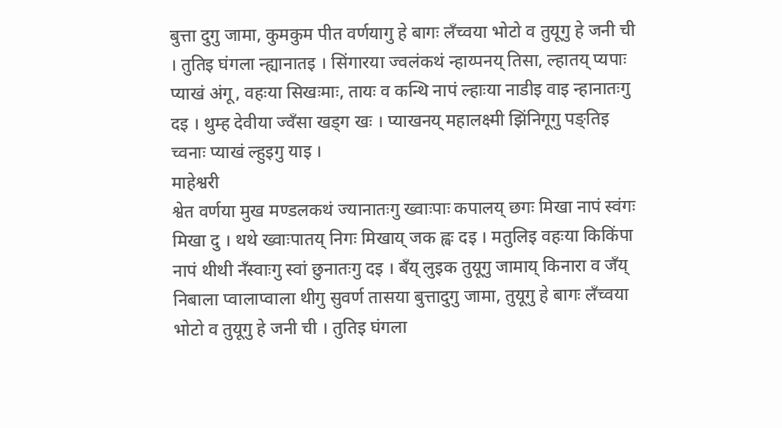बुत्ता दुगु जामा, कुमकुम पीत वर्णयागु हे बागः लँच्वया भोटो व तुयूगु हे जनी ची । तुतिइ घंगला न्ह्यानातइ । सिंगारया ज्वलंकथं न्हाय्पनय् तिसा, ल्हातय् प्यपाः प्याखं अंगू, वहःया सिखःमाः, तायः व कन्थि नापं ल्हाःया नाडीइ वाइ न्हानातःगु दइ । थुम्ह देवीया ज्वँसा खड्ग खः । प्याखनय् महालक्ष्मी झिंनिगूगु पङ्तिइ च्वनाः प्याखं ल्हुइगु याइ ।
माहेश्वरी
श्वेत वर्णया मुख मण्डलकथं ज्यानातःगु ख्वाःपाः कपालय् छगः मिखा नापं स्वंगः मिखा दु । थथे ख्वाःपातय् निगः मिखाय् जक ह्वः दइ । मतुलिइ वहःया किकिंपा नापं थीथी नँस्वाःगु स्वां छुनातःगु दइ । बँय् लुइक तुयूगु जामाय् किनारा व जँय् निबाला प्वालाप्वाला थीगु सुवर्ण तासया बुत्तादुगु जामा, तुयूगु हे बागः लँच्वया भोटो व तुयूगु हे जनी ची । तुतिइ घंगला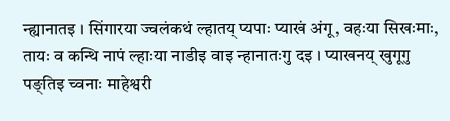न्ह्यानातइ । सिंगारया ज्वलंकथं ल्हातय् प्यपाः प्याखं अंगू, वहःया सिखःमाः, तायः व कन्थि नापं ल्हाःया नाडीइ वाइ न्हानातःगु दइ । प्याखनय् खुगूगु पङ्तिइ च्वनाः माहेश्वरी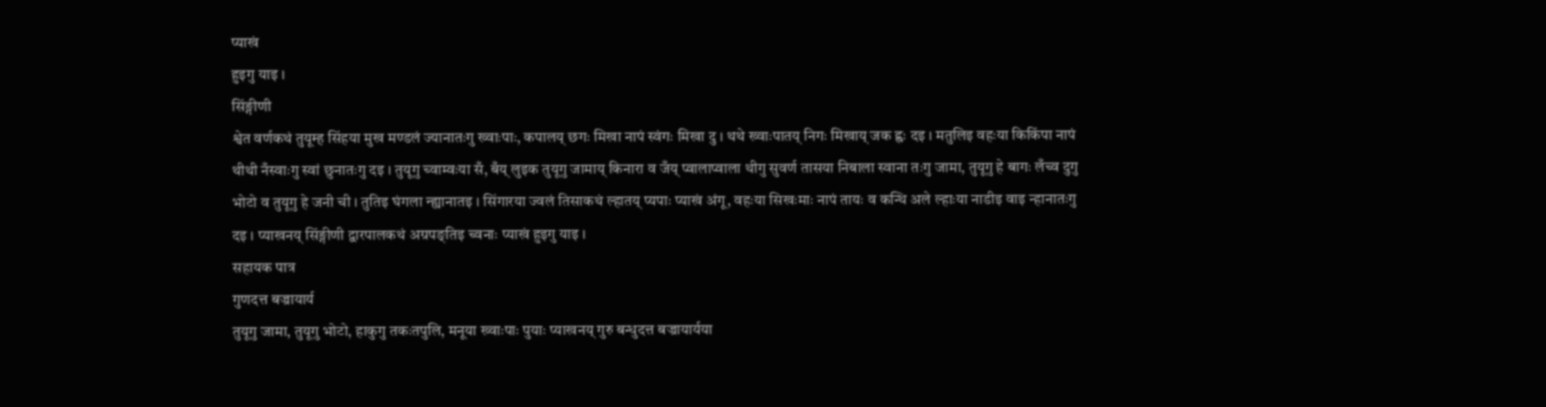प्याखं
हुइगु याइ ।
सिंङ्गीणी
श्वेत वर्णकथं तुयूम्ह सिंहया मुख मण्डलं ज्यानातःगु ख्वाःपाः, कपालय् छगः मिखा नापं स्वंगः मिखा दु । थथे ख्वाःपातय् निगः मिखाय् जक ह्वः दइ । मतुलिइ वहःया किकिंपा नापं थीथी नँस्वाःगु स्वां छुनातःगु दइ । तुयूगु च्वाम्वःया सँ, बँय् लुइक तुयूगु जामाय् किनारा व जँय् प्वालाप्वाला थीगु सुवर्ण तासया निबाला स्वाना तःगु जामा, तुयूगु हे बागः लँच्व दुगु भोटो व तुयूगु हे जनी ची । तुतिइ घंगला न्ह्यानातइ । सिंगारया ज्वलं तिसाकथं ल्हातय् प्यपाः प्याखं अंगू, वहःया सिखःमाः नापं तायः व कन्थि अले ल्हाःया नाडीइ वाइ न्हानातःगु दइ । प्याखनय् सिंङ्गीणी द्वारपालकथं अग्रपङ्तिइ च्वनाः प्याखं हुइगु याइ ।
सहायक पात्र
गुणदत्त बज्रायार्य
तुयूगु जामा, तुयूगु भोटो, हाकुगु तकःतपुलि, मनूया ख्वाःपाः पुयाः प्याखनय् गुरु बन्धुदत्त बज्रायार्यया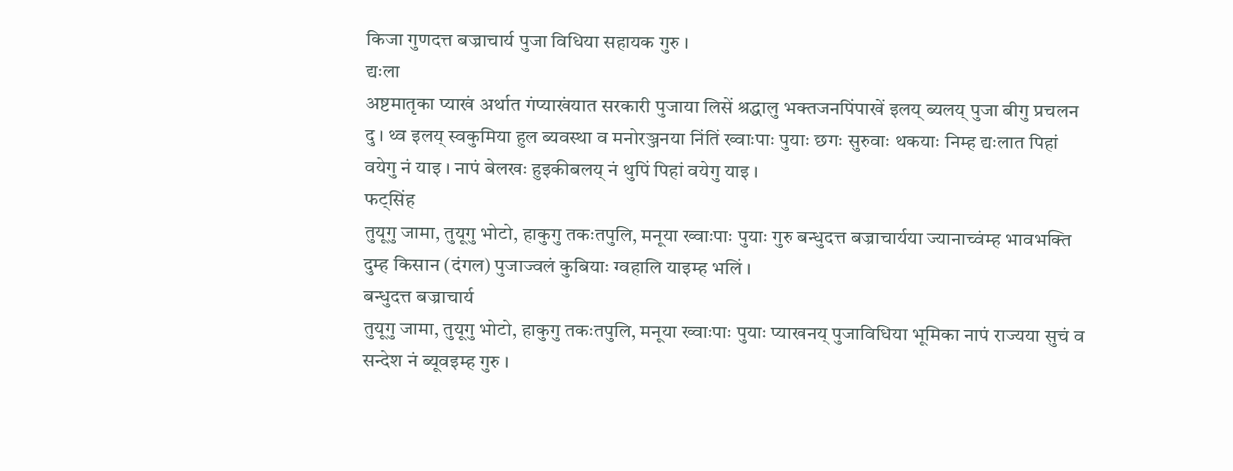किजा गुणदत्त बज्राचार्य पुजा विधिया सहायक गुरु ।
द्यःला
अष्टमातृका प्याखं अर्थात गंप्याखंयात सरकारी पुजाया लिसें श्रद्धालु भक्तजनपिंपाखें इलय् ब्यलय् पुजा बीगु प्रचलन दु । थ्व इलय् स्वकुमिया हुल ब्यवस्था व मनोरञ्जनया निंतिं ख्वाःपाः पुयाः छगः सुरुवाः थकयाः निम्ह द्यःलात पिहां वयेगु नं याइ । नापं बेलखः हुइकीबलय् नं थुपिं पिहां वयेगु याइ ।
फट्सिंह
तुयूगु जामा, तुयूगु भोटो, हाकुगु तकःतपुलि, मनूया ख्वाःपाः पुयाः गुरु बन्धुदत्त बज्राचार्यया ज्यानाच्वंम्ह भावभक्ति दुम्ह किसान (दंगल) पुजाज्वलं कुबियाः ग्वहालि याइम्ह भलिं ।
बन्धुदत्त बज्राचार्य
तुयूगु जामा, तुयूगु भोटो, हाकुगु तकःतपुलि, मनूया ख्वाःपाः पुयाः प्याखनय् पुजाविधिया भूमिका नापं राज्यया सुचं व सन्देश नं ब्यूवइम्ह गुरु ।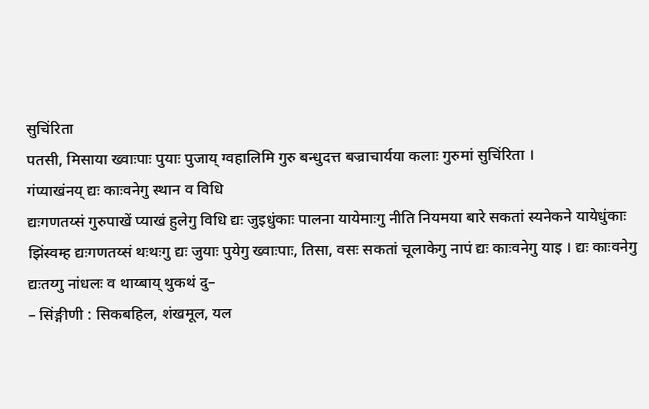सुचिंरिता
पतसी, मिसाया ख्वाःपाः पुयाः पुजाय् ग्वहालिमि गुरु बन्धुदत्त बज्राचार्यया कलाः गुरुमां सुचिंरिता ।
गंप्याखंनय् द्यः काःवनेगु स्थान व विधि
द्यःगणतय्सं गुरुपाखें प्याखं हुलेगु विधि द्यः जुइधुंकाः पालना यायेमाःगु नीति नियमया बारे सकतां स्यनेकने यायेधुंकाः झिंस्वम्ह द्यःगणतय्सं थःथःगु द्यः जुयाः पुयेगु ख्वाःपाः, तिसा, वसः सकतां चूलाकेगु नापं द्यः काःवनेगु याइ । द्यः काःवनेगु द्यःतय्गु नांधलः व थाय्बाय् थुकथं दु–
– सिंङ्गीणी : सिकबहिल, शंखमूल, यल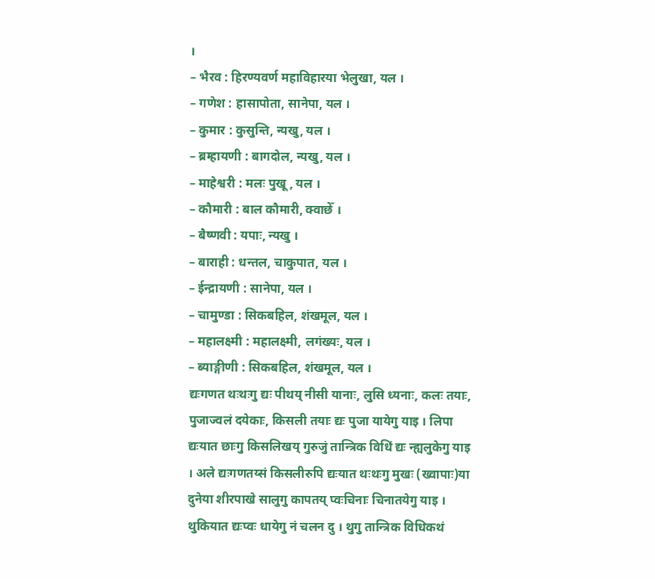।
– भैरव : हिरण्यवर्ण महाविहारया भेलुखा, यल ।
– गणेश : हासापोता, सानेपा, यल ।
– कुमार : कुसुन्ति, न्यखु, यल ।
– ब्रम्हायणी : बागदोल, न्यखु, यल ।
– माहेश्वरी : मलः पुखू, यल ।
– कौमारी : बाल कौमारी, क्वाछेँ ।
– बैष्णवी : यपाः, न्यखु ।
– बाराही : धन्तल, चाकुपात, यल ।
– ईन्द्रायणी : सानेपा, यल ।
– चामुण्डा : सिकबहिल, शंखमूल, यल ।
– महालक्ष्मी : महालक्ष्मी, लगंख्यः, यल ।
– ब्याङ्गीणी : सिकबहिल, शंखमूल, यल ।
द्यःगणत थःथःगु द्यः पीथय् नीसी यानाः, लुसि ध्यनाः, कलः तयाः, पुजाज्वलं दयेकाः, किसली तयाः द्यः पुजा यायेगु याइ । लिपा द्यःयात छाःगु किसलिखय् गुरुजुं तान्त्रिक विधिं द्यः न्ह्यलुकेगु याइ । अले द्यःगणतय्सं किसलीरुपि द्यःयात थःथःगु मुखः (ख्वापाः)या दुनेया शीरपाखे सालुगु कापतय् प्वःचिनाः चिनातयेगु याइ । थुकियात द्यःप्वः धायेगु नं चलन दु । थुगु तान्त्रिक विधिकथं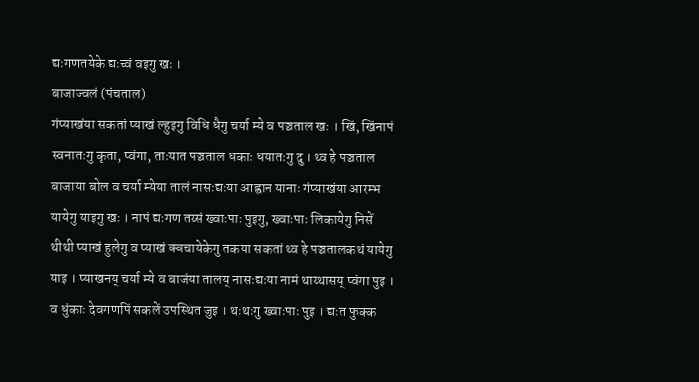द्यःगणतयेके द्यःच्वं वइगु खः ।
बाजाज्वलं (पंचताल)
गंप्याखंया सकतां प्याखं ल्हुइगु विधि धैगु चर्या म्ये व पञ्चताल खः । खिं, खिंनापं स्वनातःगु कृता, प्वंगा, ताःयात पञ्चताल धकाः धयातःगु दु । थ्व हे पञ्चताल बाजाया बोल व चर्या म्येया तालं नासःद्यःया आह्वान यानाः गंप्याखंया आरम्भ यायेगु याइगु खः । नापं द्यःगण तय्सं ख्वाःपाः पुइगु, ख्वाःपाः लिकायेगु निसें थीथी प्याखं हुलेगु व प्याखं क्वचायेकेगु तकया सकतां थ्व हे पञ्चतालकथं यायेगु याइ । प्याखनय् चर्या म्ये व बाजंया तालय् नासःद्यःया नामं थाय्थासय् प्वंगा पुइ । व धुंकाः देवगणपिं सकलें उपस्थित जुइ । थःथःगु ख्वाःपाः पुइ । द्यःत फुक्क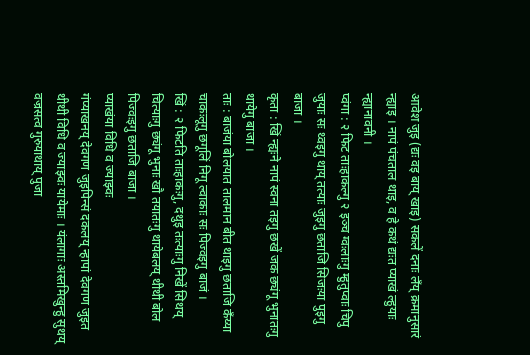आवेश जुइ (द्यः वइ बाय् खाइ) सकलें दनाः लँय् क्रमानुसारं न्ह्याइ । नापं पंचताल थाइ, व हे कथं द्यःत प्याखं ल्हुयाः न्ह्यानावनी ।
प्वंगा : २ फिट ताःहाकल्गु २ इञ्च ग्वःलाःगु म्हुतुप्वाः चिपु जुयाः सः थ्वइगु थाय् तत्याः जुइगु छताजि सिजःया पुइगु बाजा ।
कृता : खिं न्ह्यःने नापं स्वना तइगु छखें जक छ्यंगू भुनातःगु थायेगु बाजा ।
ताः : बाजंया बोलयात तालमान बीत थाइगु छताजि कँय्या चाकःलूगु छगूलिं निगू ल्वाकाः सः पिज्वइगु बाजं ।
खिं : २ फिटति ताःहाकःगु, दथुइ तःत्याःगु निखें सिथय् चित्याःगु छ्यंगू भुनाः खौ तयातःगु थायेबलय् थीथी बोल पिज्वःइगु छताजि बाजा ।
प्याखंया विधि व ज्याझ्वः
गंप्याखनय् देवगण जुइपिन्सं दकलय् न्हापां देवगण जुइत थीथी विधि व ज्याझ्वः यायेमाः । यंलागाः अस्तमिखुन्हु सुथय् वज्रसत्व गुरुयाथाय् पुजा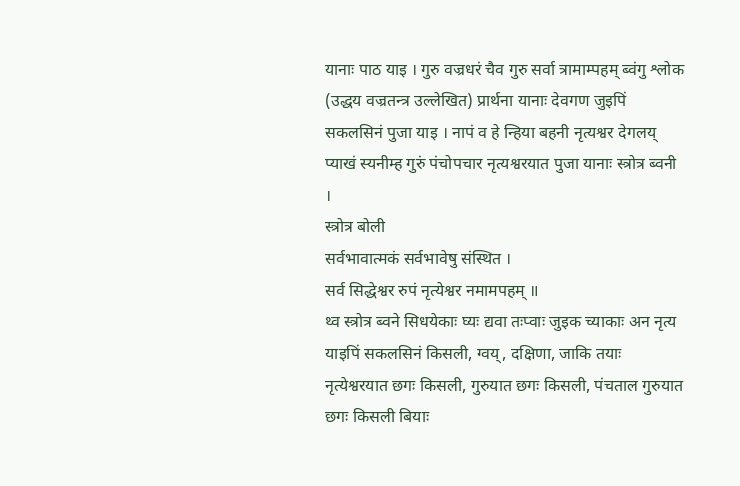यानाः पाठ याइ । गुरु वज्रधरं चैव गुरु सर्वा त्रामाम्पहम् ब्वंगु श्लोक (उद्धय वज्रतन्त्र उल्लेखित) प्रार्थना यानाः देवगण जुइपिं सकलसिनं पुजा याइ । नापं व हे न्हिया बहनी नृत्यश्वर देगलय् प्याखं स्यनीम्ह गुरुं पंचोपचार नृत्यश्वरयात पुजा यानाः स्त्रोत्र ब्वनी ।
स्त्रोत्र बोली
सर्वभावात्मकं सर्वभावेषु संस्थित ।
सर्व सिद्धेश्वर रुपं नृत्येश्वर नमामपहम् ॥
थ्व स्त्रोत्र ब्वने सिधयेकाः घ्यः द्यवा तःप्वाः जुइक च्याकाः अन नृत्य याइपिं सकलसिनं किसली, ग्वय्, दक्षिणा, जाकि तयाः नृत्येश्वरयात छगः किसली, गुरुयात छगः किसली, पंचताल गुरुयात छगः किसली बियाः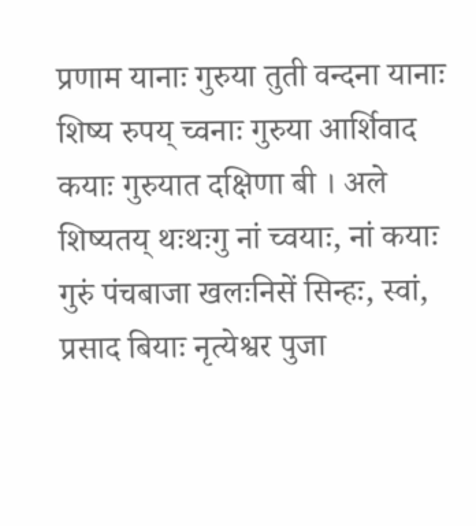प्रणाम यानाः गुरुया तुती वन्दना यानाः शिष्य रुपय् च्वनाः गुरुया आर्शिवाद कयाः गुरुयात दक्षिणा बी । अले शिष्यतय् थःथःगु नां च्वयाः, नां कयाः गुरुं पंचबाजा खलःनिसें सिन्हः, स्वां, प्रसाद बियाः नृत्येश्वर पुजा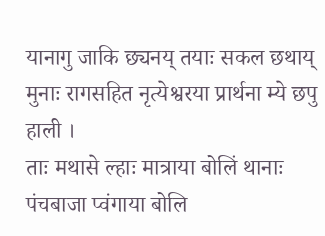यानागु जाकि छ्यनय् तयाः सकल छथाय् मुनाः रागसहित नृत्येश्वरया प्रार्थना म्ये छपु हाली ।
ताः मथासे ल्हाः मात्राया बोलिं थानाः पंचबाजा प्वंगाया बोलि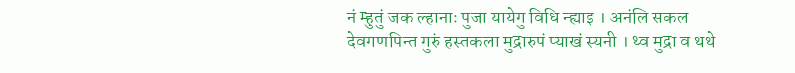नं म्हुतुं जक ल्हानाः पुजा यायेगु विधि न्ह्याइ । अनंलि सकल देवगणपिन्त गुरुं हस्तकला मुद्रारुपं प्याखं स्यनी । थ्व मुद्रा व थथे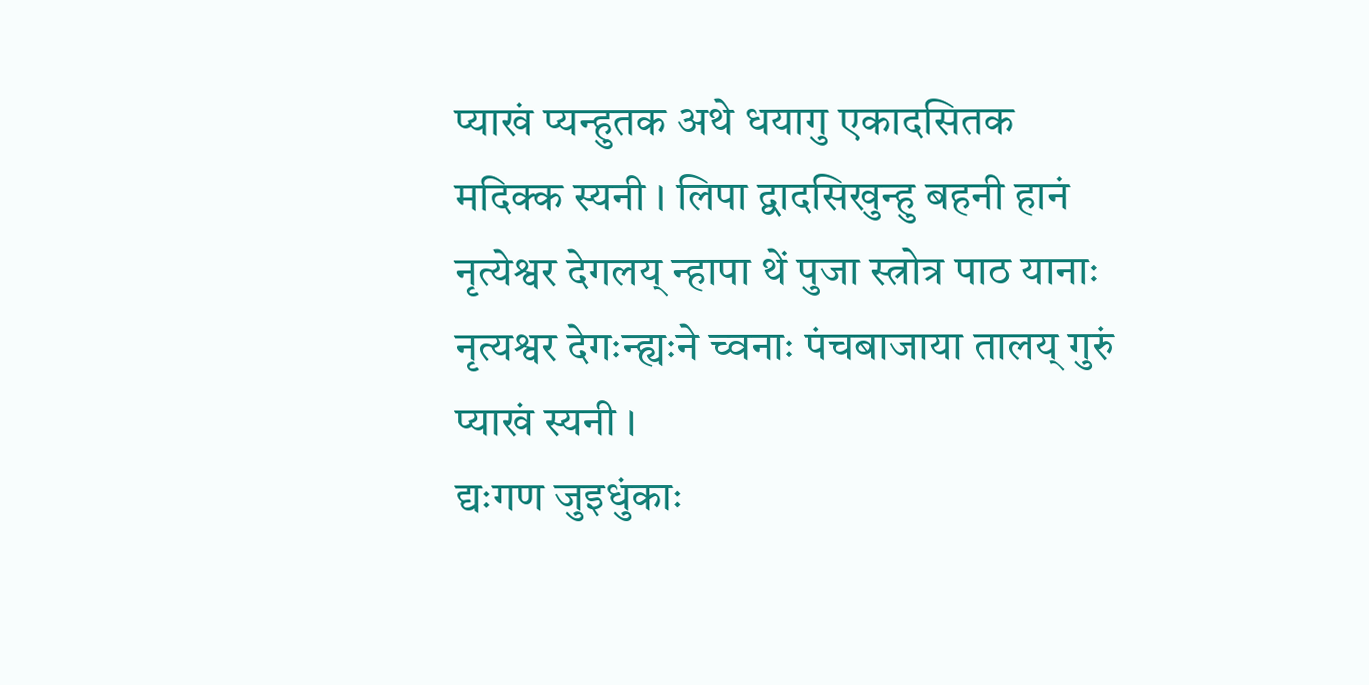प्याखं प्यन्हुतक अथे धयागु एकादसितक मदिक्क स्यनी । लिपा द्वादसिखुन्हु बहनी हानं नृत्येश्वर देगलय् न्हापा थें पुजा स्त्रोत्र पाठ यानाः नृत्यश्वर देगःन्ह्यःने च्वनाः पंचबाजाया तालय् गुरुं प्याखं स्यनी ।
द्यःगण जुइधुंकाः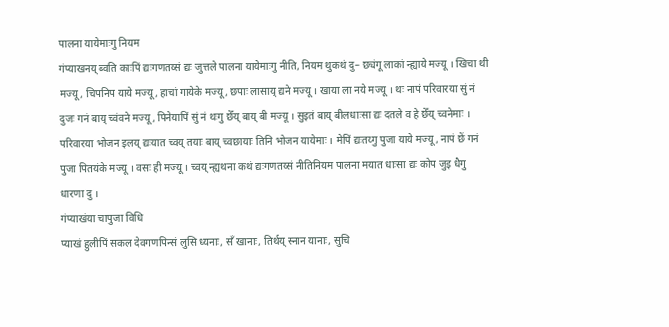पालना यायेमाःगु नियम
गंप्याखनय् ब्वति काःपिं द्यःगणतय्सं द्यः जुत्तले पालना यायेमाःगु नीति, नियम थुकथं दु– छ्यंगू लाकां न्ह्याये मज्यू । खिचा थी मज्यू, चिपनिप याये मज्यू, हाचां गायेके मज्यू, छपाः लासाय् द्यने मज्यू । खाया ला नये मज्यू । थः नापं परिवारया सुं नं दुजः गनं बाय् च्वंवने मज्यू, पिनेयापिं सुं नं थःगु छेँय् बाय् बी मज्यू । सुइतं बाय् बीलधाःसा द्यः दतले व हे छेँय् च्वनेमाः । परिवारया भोजन इलय् द्यःयात च्वय् तयाः बाय् च्वछायाः तिनि भोजन यायेमाः । मेपिं द्यःतय्गु पुजा याये मज्यू, नापं छें गनं पुजा पितयंके मज्यू । वसः ही मज्यू । च्वय् न्ह्यथना कथं द्यःगणतय्सं नीतिनियम पालना मयात धाःसा द्यः कोप जुइ धैगु धारणा दु ।
गंप्याखंया चापुजा विधि
प्याखं हुलीपिं सकल देवगणपिन्सं लुसि ध्यनाः, सँ खानाः, तिर्थय् स्नान यानाः, सुचि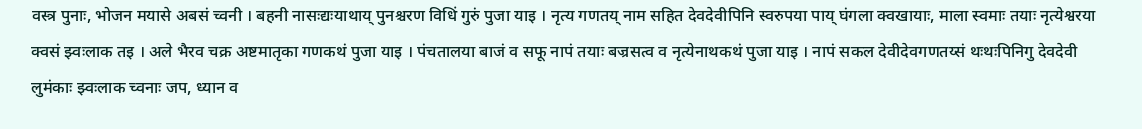वस्त्र पुनाः, भोजन मयासे अबसं च्वनी । बहनी नासःद्यःयाथाय् पुनश्चरण विधिं गुरुं पुजा याइ । नृत्य गणतय् नाम सहित देवदेवीपिनि स्वरुपया पाय् घंगला क्वखायाः, माला स्वमाः तयाः नृत्येश्वरया क्वसं झ्वःलाक तइ । अले भैरव चक्र अष्टमातृका गणकथं पुजा याइ । पंचतालया बाजं व सफू नापं तयाः बज्रसत्व व नृत्येनाथकथं पुजा याइ । नापं सकल देवीदेवगणतय्सं थःथःपिनिगु देवदेवी लुमंकाः झ्वःलाक च्वनाः जप, ध्यान व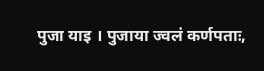पुजा याइ । पुजाया ज्वलं कर्णपताः,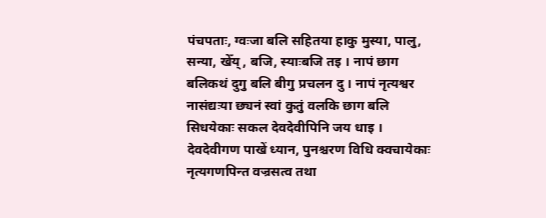पंचपताः, ग्वःजा बलि सहितया हाकु मुस्या, पालु, सन्या, खेँय्, बजि, स्याःबजि तइ । नापं छाग बलिकथं दुगु बलि बीगु प्रचलन दु । नापं नृत्यश्वर नासंद्यःया छ्यनं स्वां कुतुं वलकि छाग बलि सिधयेकाः सकल देवदेवीपिनि जय धाइ । देवदेवीगण पाखें ध्यान, पुनश्चरण विधि क्वचायेकाः नृत्यगणपिन्त वज्रसत्व तथा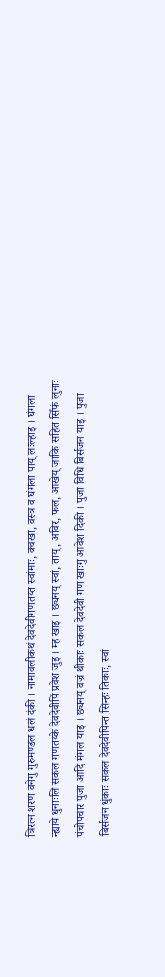त्रिरत्न शरण वनेगु गुरुमण्डल धलं दंकी । नामावलीकथं देवदेवीगणतय्त स्वांमाः, क्वखा, वस्त्र व घंगला पाय् लःल्हाइ । घंगला न्ह्याये धुनाःलि सकल गणतय्के देवदेवीपिं प्रवेश जुइ । म्ह खाइ । छ्यनय् स्वां, ताय्, अविर, फल, आखेय् जाकि सहित सिँफं लुनाः पंचोपचार पुजा आदि मंगल याइ । छ्यनय् वज्रं थीकाः सकल देवदेवी गण खाःगु आवेश दिकी । पुजा विधि बिर्सजन याइ । पुजा बिर्सजन धुंकाः सकल देवदेवीपिन्त सिन्हः तिकाः, स्वां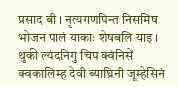प्रसाद बी । नृत्यगणपिन्त निसमिष भोजन पालं याकाः शेषबलि याइ । थुकी ल्यंदनिगु चिप क्वंनिसें क्वकालिम्ह देवी ब्याघ्रिनी जूम्हेसिनं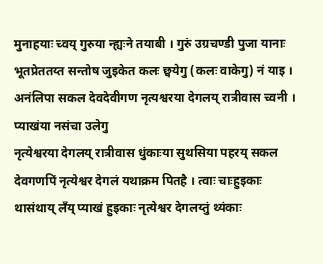मुनाहयाः च्वय् गुरुया न्ह्यःने तयाबी । गुरुं उग्रचण्डी पुजा यानाः भूतप्रेततय्त सन्तोष जुइकेत कलः छ्वयेगु (कलः वाकेगु) नं याइ । अनंलिपा सकल देवदेवीगण नृत्यश्वरया देगलय् रात्रीवास च्वनी ।
प्याखंया नसंचा उलेगु
नृत्येश्वरया देगलय् रात्रीवास धुंकाःया सुथसिया पहरय् सकल देवगणपिं नृत्येश्वर देगलं यथाक्रम पितहै । त्वाः चाःहुइकाः थासंथाय् लँय् प्याखं हुइकाः नृत्येश्वर देगलय्तुं थ्यंकाः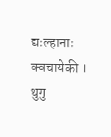द्यःल्हानाः क्वचायेकी । थुगु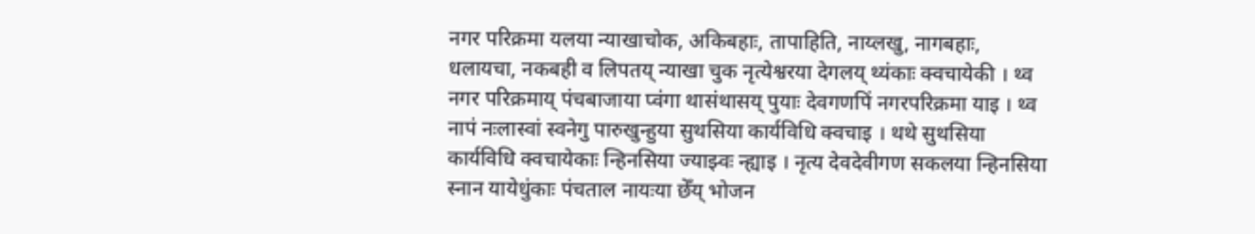नगर परिक्रमा यलया न्याखाचोक, अकिबहाः, तापाहिति, नाय्लखु, नागबहाः, धलायचा, नकबही व लिपतय् न्याखा चुक नृत्येश्वरया देगलय् थ्यंकाः क्वचायेकी । थ्व नगर परिक्रमाय् पंचबाजाया प्वंगा थासंथासय् पुयाः देवगणपिं नगरपरिक्रमा याइ । थ्व नापं नःलास्वां स्वनेगु पारुखुन्हुया सुथसिया कार्यविधि क्वचाइ । थथे सुथसिया कार्यविधि क्वचायेकाः न्हिनसिया ज्याझ्वः न्ह्याइ । नृत्य देवदेवीगण सकलया न्हिनसिया स्नान यायेधुंकाः पंचताल नायःया छेँय् भोजन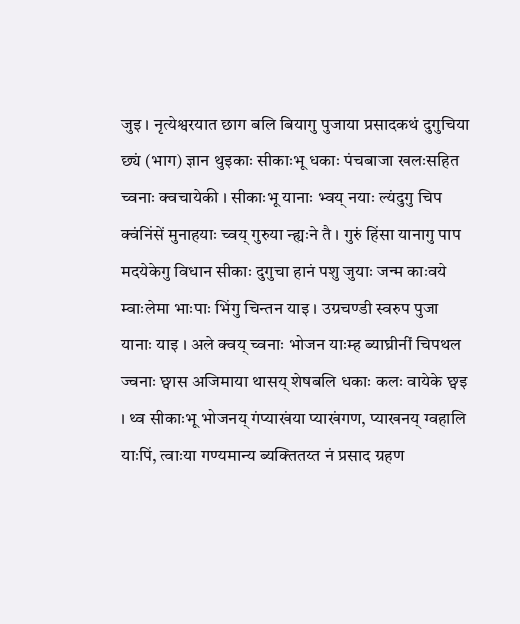जुइ । नृत्येश्वरयात छाग बलि बियागु पुजाया प्रसादकथं दुगुचिया छ्यं (भाग) ज्ञान थुइकाः सीकाःभू धकाः पंचबाजा खलःसहित च्वनाः क्वचायेकी । सीकाःभू यानाः भ्वय् नयाः ल्यंदुगु चिप क्वंनिंसें मुनाहयाः च्वय् गुरुया न्ह्यःने तै । गुरुं हिंसा यानागु पाप मदयेकेगु विधान सीकाः दुगुचा हानं पशु जुयाः जन्म काःवये म्वाःलेमा भाःपाः भिंगु चिन्तन याइ । उग्रचण्डी स्वरुप पुजा यानाः याइ । अले क्वय् च्वनाः भोजन याःम्ह ब्याघ्रीनीं चिपथल ज्वनाः छ्वास अजिमाया थासय् शेषबलि धकाः कलः वायेके छ्वइ । थ्व सीकाःभू भोजनय् गंप्याखंया प्याखंगण, प्याखनय् ग्वहालि याःपिं, त्वाःया गण्यमान्य ब्यक्तितय्त नं प्रसाद ग्रहण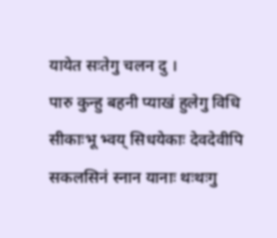यायेत सःतेगु चलन दु ।
पारु कुन्हु बहनी प्याखं हुलेगु विधि
सीकाःभू भ्वय् सिधयेकाः देवदेवीपि सकलसिनं स्नान यानाः थःथःगु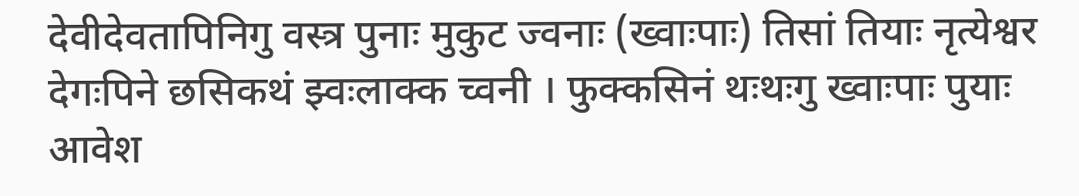देवीदेवतापिनिगु वस्त्र पुनाः मुकुट ज्वनाः (ख्वाःपाः) तिसां तियाः नृत्येश्वर देगःपिने छसिकथं झ्वःलाक्क च्वनी । फुक्कसिनं थःथःगु ख्वाःपाः पुयाः आवेश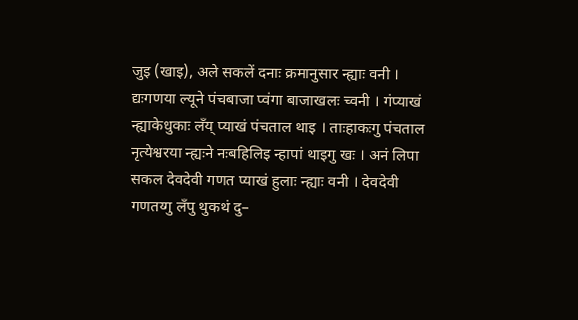जुइ (खाइ), अले सकलें दनाः क्रमानुसार न्ह्याः वनी । द्यःगणया ल्यूने पंचबाजा प्वंगा बाजाखलः च्वनी । गंप्याखं न्ह्याकेधुकाः लँय् प्याखं पंचताल थाइ । ताःहाकःगु पंचताल नृत्येश्वरया न्ह्यःने नःबहिलिइ न्हापां थाइगु खः । अनं लिपा सकल देवदेवी गणत प्याखं हुलाः न्ह्याः वनी । देवदेवी गणतय्गु लँपु थुकथं दु–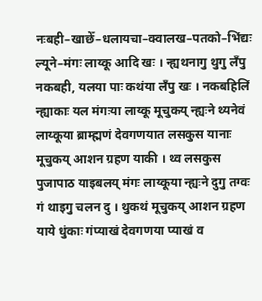नःबही–खाछेँ–धलायचा–क्वालख–पतको–भिंद्यः ल्यूने–मंगः लाय्कू आदि खः । न्ह्यथनागु थुगु लँपु नकबही, यलया पाः कथंया लँपु खः । नकबहिलिं न्ह्याकाः यल मंगःया लाय्कू मूचुकय् न्ह्यःने थ्यनेवं लाय्कूया ब्राम्ह्मणं देवगणयात लसकुस यानाः मूचुकय् आशन ग्रहण याकी । थ्व लसकुस पुजापाठ याइबलय् मंगः लाय्कूया न्ह्यःने दुगु तग्वः गं थाइगु चलन दु । थुकथं मूचुकय् आशन ग्रहण याये धुंकाः गंप्याखं देवगणया प्याखं व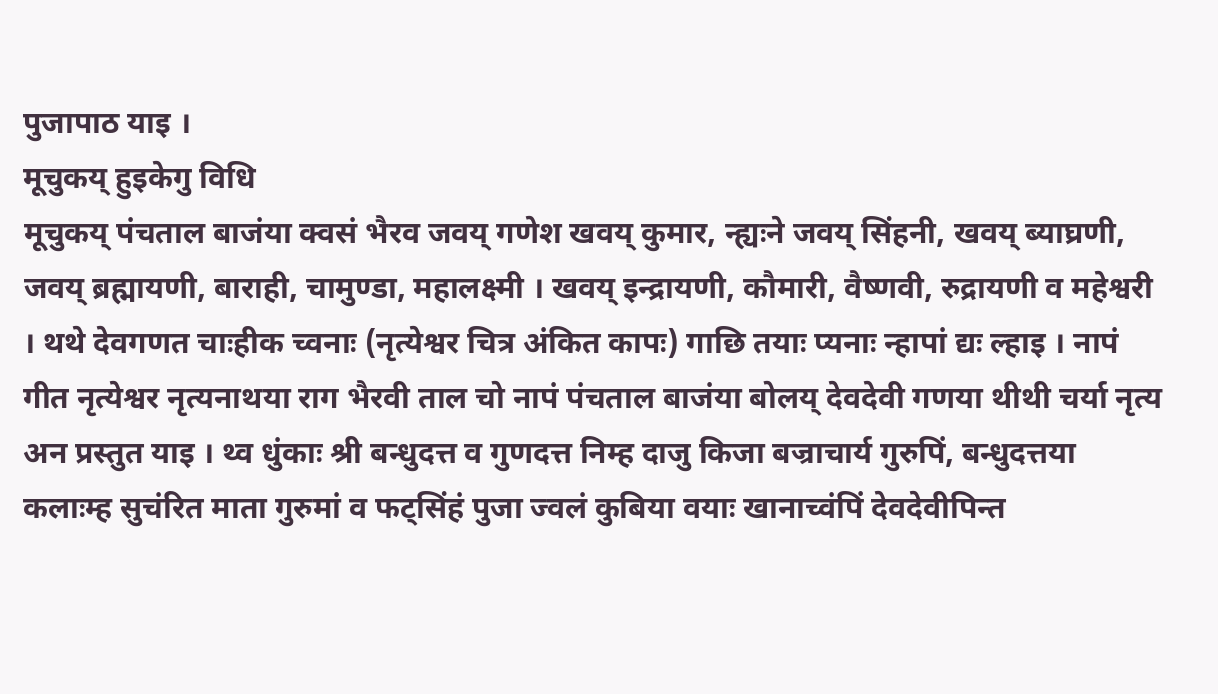पुजापाठ याइ ।
मूचुकय् हुइकेगु विधि
मूचुकय् पंचताल बाजंया क्वसं भैरव जवय् गणेश खवय् कुमार, न्ह्यःने जवय् सिंहनी, खवय् ब्याघ्रणी, जवय् ब्रह्मायणी, बाराही, चामुण्डा, महालक्ष्मी । खवय् इन्द्रायणी, कौमारी, वैष्णवी, रुद्रायणी व महेश्वरी । थथे देवगणत चाःहीक च्वनाः (नृत्येश्वर चित्र अंकित कापः) गाछि तयाः प्यनाः न्हापां द्यः ल्हाइ । नापं गीत नृत्येश्वर नृत्यनाथया राग भैरवी ताल चो नापं पंचताल बाजंया बोलय् देवदेवी गणया थीथी चर्या नृत्य अन प्रस्तुत याइ । थ्व धुंकाः श्री बन्धुदत्त व गुणदत्त निम्ह दाजु किजा बज्राचार्य गुरुपिं, बन्धुदत्तया कलाःम्ह सुचंरित माता गुरुमां व फट्सिंहं पुजा ज्वलं कुबिया वयाः खानाच्वंपिं देवदेवीपिन्त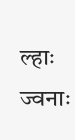ल्हाः ज्वनाः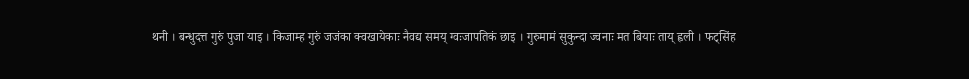थनी । बन्धुदत्त गुरुं पुजा याइ । किजाम्ह गुरुं जजंका क्वखायेकाः नैवद्य समय् ग्वःजापतिकं छाइ । गुरुमामं सुकुन्दा ज्वनाः मत बियाः ताय् ह्वली । फट्सिंह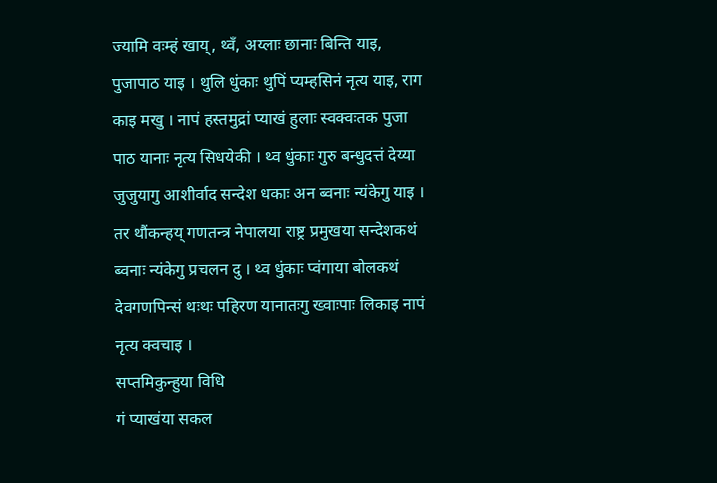ज्यामि वःम्हं खाय्, थ्वँ, अय्लाः छानाः बिन्ति याइ, पुजापाठ याइ । थुलि धुंकाः थुपिं प्यम्हसिनं नृत्य याइ, राग काइ मखु । नापं हस्तमुद्रां प्याखं हुलाः स्वक्वःतक पुजा पाठ यानाः नृत्य सिधयेकी । थ्व धुंकाः गुरु बन्धुदत्तं देय्या जुजुयागु आशीर्वाद सन्देश धकाः अन ब्वनाः न्यंकेगु याइ । तर थौंकन्हय् गणतन्त्र नेपालया राष्ट्र प्रमुखया सन्देशकथं ब्वनाः न्यंकेगु प्रचलन दु । थ्व धुंकाः प्वंगाया बोलकथं देवगणपिन्सं थःथः पहिरण यानातःगु ख्वाःपाः लिकाइ नापं नृत्य क्वचाइ ।
सप्तमिकुन्हुया विधि
गं प्याखंया सकल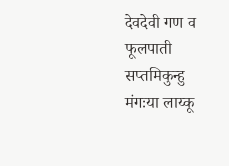देवदेवी गण व फूलपाती सप्तमिकुन्हु मंगःया लाय्कू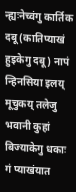न्ह्यःनेच्वंगु कार्तिक दबू (कातिप्याखं हुइकेगु दबू) नापं न्हिनसिया इलय् मूचुकय् तलेजु भवानी कुहां बिज्याकेगु धकाः गं प्याखंयात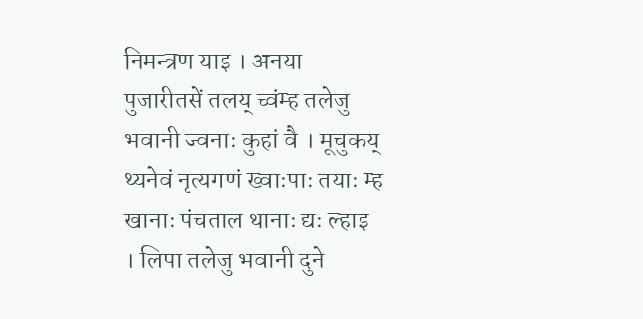निमन्त्रण याइ । अनया पुजारीतसें तलय् च्वंम्ह तलेजु भवानी ज्वनाः कुहां वै । मूचुकय् थ्यनेवं नृत्यगणं ख्वाःपाः तयाः म्ह खानाः पंचताल थानाः द्यः ल्हाइ । लिपा तलेजु भवानी दुने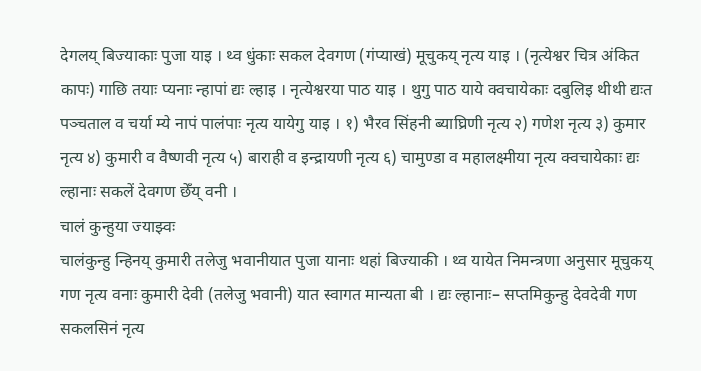देगलय् बिज्याकाः पुजा याइ । थ्व धुंकाः सकल देवगण (गंप्याखं) मूचुकय् नृत्य याइ । (नृत्येश्वर चित्र अंकित कापः) गाछि तयाः प्यनाः न्हापां द्यः ल्हाइ । नृत्येश्वरया पाठ याइ । थुगु पाठ याये क्वचायेकाः दबुलिइ थीथी द्यःत पञ्चताल व चर्या म्ये नापं पालंपाः नृत्य यायेगु याइ । १) भैरव सिंहनी ब्याघ्रिणी नृत्य २) गणेश नृत्य ३) कुमार नृत्य ४) कुमारी व वैष्णवी नृत्य ५) बाराही व इन्द्रायणी नृत्य ६) चामुण्डा व महालक्ष्मीया नृत्य क्वचायेकाः द्यः ल्हानाः सकलें देवगण छेँय् वनी ।
चालं कुन्हुया ज्याझ्वः
चालंकुन्हु न्हिनय् कुमारी तलेजु भवानीयात पुजा यानाः थहां बिज्याकी । थ्व यायेत निमन्त्रणा अनुसार मूचुकय् गण नृत्य वनाः कुमारी देवी (तलेजु भवानी) यात स्वागत मान्यता बी । द्यः ल्हानाः– सप्तमिकुन्हु देवदेवी गण सकलसिनं नृत्य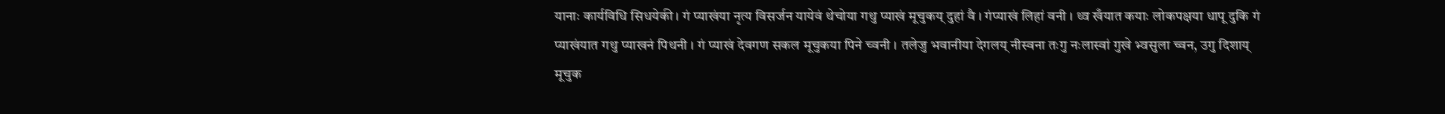यानाः कार्यविधि सिधयेकी । गं प्याखंया नृत्य विसर्जन यायेवं थेचोया गथु प्याखं मूचुकय् दुहां वै । गंप्याखं लिहां वनी । थ्व खँयात कयाः लोकपक्षया धापू दुकि गं प्याखंयात गथु प्याखनं पिथनी । गं प्याखं देवगण सकल मूचुकया पिने च्वनी । तलेजु भवानीया देगलय् नीस्वना तःगु नःलास्वां गुखे भ्वसुला च्वन, उगु दिशाय् मूचुक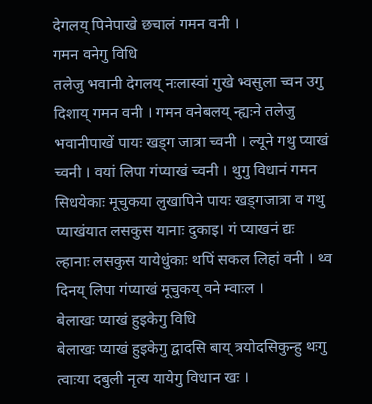देगलय् पिनेपाखे छचालं गमन वनी ।
गमन वनेगु विधि
तलेजु भवानी देगलय् नःलास्वां गुखे भ्वसुला च्वन उगु दिशाय् गमन वनी । गमन वनेबलय् न्ह्यःने तलेजु भवानीपाखें पायः खड्ग जात्रा च्वनी । ल्यूने गथु प्याखं च्वनी । वयां लिपा गंप्याखं च्वनी । थुगु विधानं गमन सिधयेकाः मूचुकया लुखापिने पायः खड्गजात्रा व गथु प्याखंयात लसकुस यानाः दुकाइ। गं प्याखनं द्यः ल्हानाः लसकुस यायेधुंकाः थपिं सकल लिहां वनी । थ्व दिनय् लिपा गंप्याखं मूचुकय् वने म्वाःल ।
बेलाखः प्याखं हुइकेगु विधि
बेलाखः प्याखं हुइकेगु द्वादसि बाय् त्रयोदसिकुन्हु थःगु त्वाःया दबुली नृत्य यायेगु विधान खः ।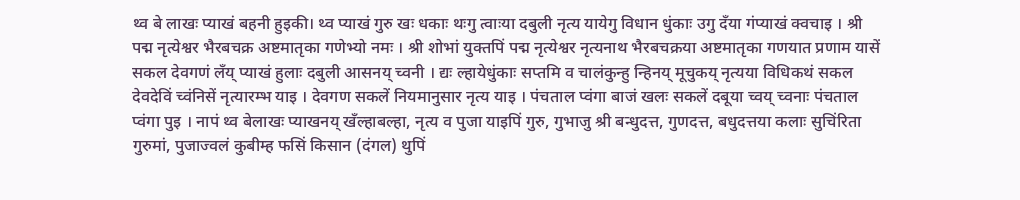थ्व बे लाखः प्याखं बहनी हुइकी। थ्व प्याखं गुरु खः धकाः थःगु त्वाःया दबुली नृत्य यायेगु विधान धुंकाः उगु दँया गंप्याखं क्वचाइ । श्री पद्म नृत्येश्वर भैरबचक्र अष्टमातृका गणेभ्यो नमः । श्री शोभां युक्तपिं पद्म नृत्येश्वर नृत्यनाथ भैरबचक्रया अष्टमातृका गणयात प्रणाम यासें सकल देवगणं लँय् प्याखं हुलाः दबुली आसनय् च्वनी । द्यः ल्हायेधुंकाः सप्तमि व चालंकुन्हु न्हिनय् मूचुकय् नृत्यया विधिकथं सकल देवदेविं च्वंनिसें नृत्यारम्भ याइ । देवगण सकलें नियमानुसार नृत्य याइ । पंचताल प्वंगा बाजं खलः सकलें दबूया च्वय् च्वनाः पंचताल प्वंगा पुइ । नापं थ्व बेलाखः प्याखनय् खँल्हाबल्हा, नृत्य व पुजा याइपिं गुरु, गुभाजु श्री बन्धुदत्त, गुणदत्त, बधुदत्तया कलाः सुचिंरिता गुरुमां, पुजाज्वलं कुबीम्ह फसिं किसान (दंगल) थुपिं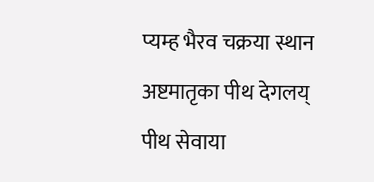प्यम्ह भैरव चक्रया स्थान अष्टमातृका पीथ देगलय् पीथ सेवाया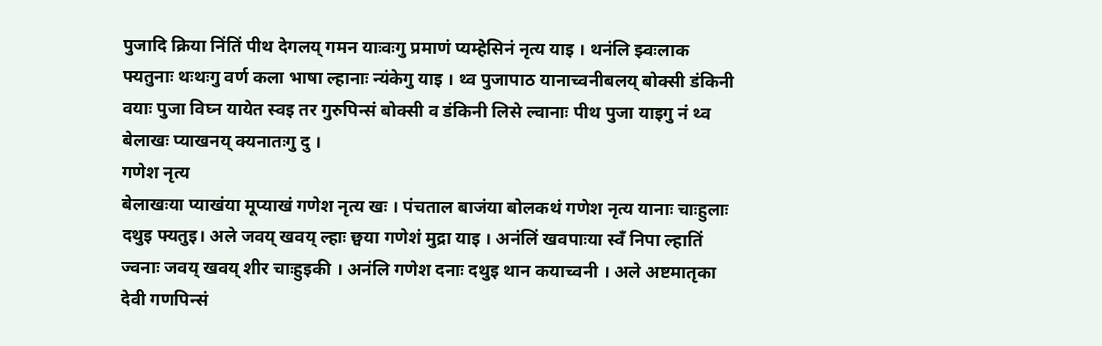पुजादि क्रिया निंतिं पीथ देगलय् गमन याःवःगु प्रमाणं प्यम्हेसिनं नृत्य याइ । थनंलि झ्वःलाक फ्यतुनाः थःथःगु वर्ण कला भाषा ल्हानाः न्यंकेगु याइ । थ्व पुजापाठ यानाच्वनीबलय् बोक्सी डंकिनी वयाः पुजा विघ्न यायेत स्वइ तर गुरुपिन्सं बोक्सी व डंकिनी लिसे ल्वानाः पीथ पुजा याइगु नं थ्व बेलाखः प्याखनय् क्यनातःगु दु ।
गणेश नृत्य
बेलाखःया प्याखंया मूप्याखं गणेश नृत्य खः । पंचताल बाजंया बोलकथं गणेश नृत्य यानाः चाःहुलाः दथुइ फ्यतुइ। अले जवय् खवय् ल्हाः छ्वया गणेशं मुद्रा याइ । अनंलिं खवपाःया स्वँ निपा ल्हातिं ज्वनाः जवय् खवय् शीर चाःहुइकी । अनंलि गणेश दनाः दथुइ थान कयाच्वनी । अले अष्टमातृका देवी गणपिन्सं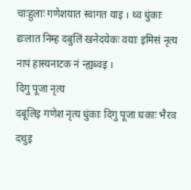चाःहुलाः गणेशयात स्वागत याइ । थ्व धुंकाः द्यःलात निम्ह दबुलिं खनेदयेकः वयाः इमिसं नृत्य नापं हास्यनाटक नं न्ह्यब्वइ ।
दिगु पूजा नृत्य
दबूलिइ गणेश नृत्य धुंकाः दिगु पूजा धकाः भैरव दथुइ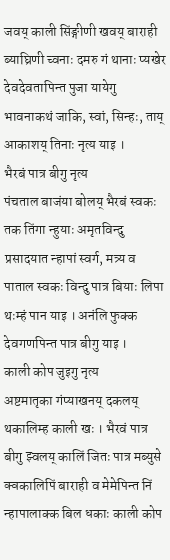जवय् काली सिंङ्गीणी खवय् बाराही ब्याघ्रिणी च्वनाः दमरु गं थानाः प्यखेर देवदेवतापिन्त पुजा यायेगु भावनाकथं जाकि, स्वां, सिन्हः, ताय् आकाशय् तिनाः नृत्य याइ ।
भैरबं पात्र बीगु नृत्य
पंचताल बाजंया बोलय् भैरबं स्वकः तक तिंगा न्हुयाः अमृतविन्दु प्रसादयात न्हापां स्वर्ग, मत्र्य व पाताल स्वकः विन्दु पात्र बियाः लिपा थःम्हं पान याइ । अनंलि फुक्क देवगणपिन्त पात्र बीगु याइ ।
काली कोप जुइगु नृत्य
अष्टमातृका गंप्याखनय् दकलय् थकालिम्ह काली खः । भैरवं पात्र बीगु झ्वलय् कालिं जितः पात्र मब्युसे क्वकालिपिं बाराही व मेमेपिन्त निं न्हापालाक्क बिल धकाः काली कोप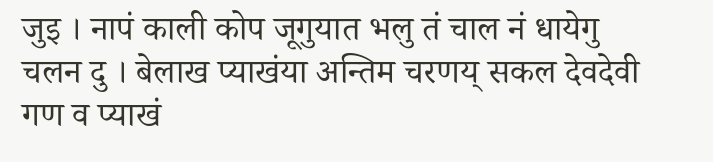जुइ । नापं काली कोप जूगुयात भलु तं चाल नं धायेगु चलन दु । बेलाख प्याखंया अन्तिम चरणय् सकल देवदेवी गण व प्याखं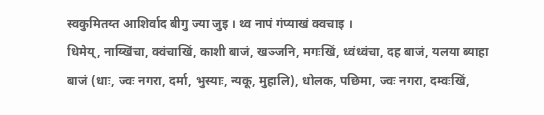स्वकुमितय्त आशिर्वाद बीगु ज्या जुइ । थ्व नापं गंप्याखं क्वचाइ ।
धिमेय्, नाय्खिंचा, क्वंचाखिं, काशी बाजं, खञ्जनि, मगःखिं, ध्वंध्वंचा, दह बाजं, यलया ब्याहा बाजं (धाः, ज्वः नगरा, दर्मा, भुस्याः, न्यकू, मुहालि), धोलक, पछिमा, ज्वः नगरा, दम्वःखिं,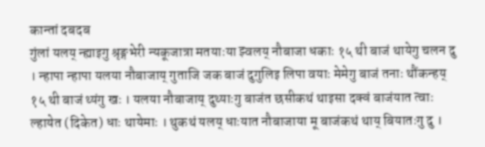कान्तां दबदब
गुंलां यलय् न्ह्याइगु श्रृङ्गभेरी न्यकूजात्रा मतयाःया झ्वलय् नौबाजा धकाः १५ थी बाजं थायेगु चलन दु । न्हापा न्हापा यलया नौबाजाय् गुताजि जक बाजं दुगुलिइ लिपा वयाः मेमेगु बाजं तनाः थौंकन्हय् १५ थी बाजं थ्यंगु खः । यलया नौबाजाय् दुथ्याःगु बाजंत छसीकथं थाइसा दक्वं बाजंयात त्वाः ल्हायेत (दिकेत) धाः थायेमाः । थुकथं यलय् धाःयात नौबाजाया मू बाजंकथं थाय् बियातःगु दु ।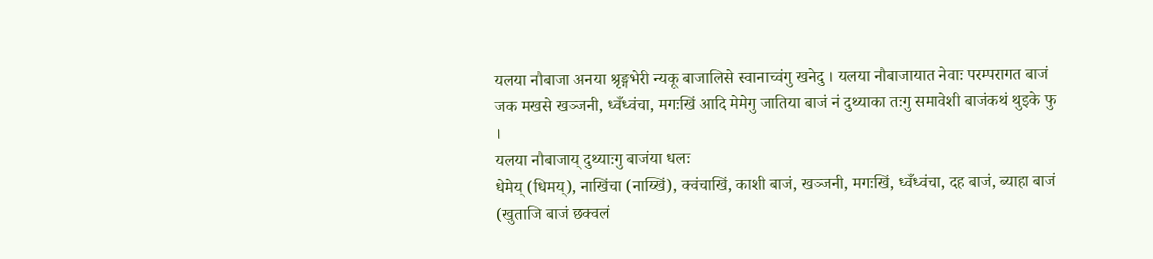यलया नौबाजा अनया श्रृङ्गभेरी न्यकू बाजालिसे स्वानाच्वंगु खनेदु । यलया नौबाजायात नेवाः परम्परागत बाजं जक मखसे खञ्जनी, ध्वँध्वंचा, मगःखिं आदि मेमेगु जातिया बाजं नं दुथ्याका तःगु समावेशी बाजंकथं थुइके फु ।
यलया नौबाजाय् दुथ्याःगु बाजंया धलः
धेमेय् (धिमय्), नाखिंचा (नाय्खिं), क्वंचाखिं, काशी बाजं, खञ्जनी, मगःखिं, ध्वँध्वंचा, दह बाजं, ब्याहा बाजं (खुताजि बाजं छक्वलं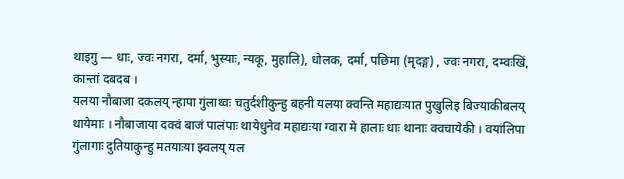थाइगु — धाः, ज्वः नगरा, दर्मा, भुस्याः, न्यकू, मुहालि), धोलक, दर्मा, पछिमा (मृदङ्ग) , ज्वः नगरा, दम्वःखिं, कान्तां दबदब ।
यलया नौबाजा दकलय् न्हापा गुंलाथ्वः चतुर्दशीकुन्हु बहनी यलया क्वन्ति महाद्यःयात पुखुलिइ बिज्याकीबलय् थायेमाः । नौबाजाया दक्वं बाजं पालंपाः थायेधुनेव महाद्यःया ग्वारा मे हालाः धाः थानाः क्वचायेकी । वयांलिपा गुंलागाः दुतियाकुन्हु मतयाःया झ्वलय् यल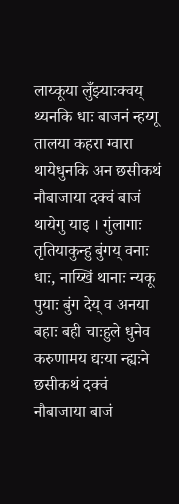लाय्कूया लुँझ्याःक्वय् थ्यनकि धाः बाजनं न्हय्गू तालया कहरा ग्वारा थायेधुनकि अन छसीकथं नौबाजाया दक्वं बाजं थायेगु याइ । गुंलागाः तृतियाकुन्हु बुंगय् वनाः धाः, नाय्खिं थानाः न्यकू पुयाः बुंग देय् व अनया बहाः बही चाःहुले धुनेव करुणामय द्यःया न्ह्यःने छसीकथं दक्वं नौबाजाया बाजं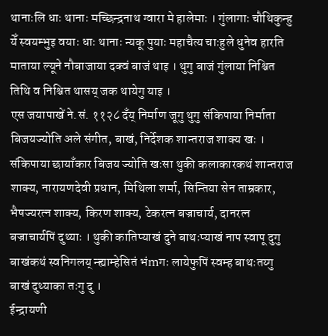थानाःलि धाः थानाः मच्छिन्द्रनाथ ग्वारा मे हालेमाः । गुंलागाः चौथिकुन्हु येँ स्वयम्भुइ वयाः धाः थानाः न्यकू पुयाः महाचैत्य चाःहुले धुनेव हारति माताया ल्यूने नौबाजाया दक्वं बाजं थाइ । थुगु बाजं गुंलाया निश्चित तिथि व निश्चित थासय् जक थायेगु याइ ।
एस जयापाखें ने.सं. ११२८ दँय् निर्माण जूगु थुगु संकिपाया निर्माता बिजयज्योति अले संगीत, बाखं, निर्देशक शान्तराज शाक्य खः । संकिपाया छायाँकार बिजय ज्योति खःसा थुकी कलाकारकथं शान्तराज शाक्य, नारायणदेवी प्रधान, मिथिला शर्मा, सिन्तिया सेन ताम्रकार, भैषज्यरत्न शाक्य, किरण शाक्य, टेकरत्न बज्राचार्य, दानरत्न बज्राचार्यपिं दुथ्याः । थुकी कातिप्याखं दुने बाथःप्याखं नाप स्वापू दुगु बाखंकथं स्वनिगलय् न्ह्याम्हेसितं भंmगः लायेफुपिं स्वम्ह बाथःतय्गु बाखं दुथ्याका तःगु दु ।
ईन्द्रायणी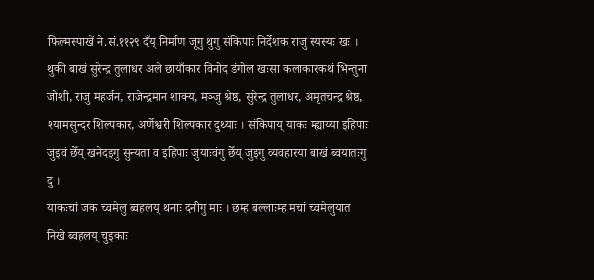फिल्मस्पाखें ने.सं.११२९ दँय् निर्माण जूगु थुगु संकिपाः निर्देशक राजु स्यस्यः खः । थुकी बाखं सुरेन्द्र तुलाधर अले छायाँकार विनोद डंगोल खःसा कलाकारकथं भिन्तुना जोशी, राजु महर्जन, राजेन्द्रमान शाक्य, मञ्जु श्रेष्ठ, सुरेन्द्र तुलाधर, अमृतचन्द्र श्रेष्ठ, श्यामसुन्दर शिल्पकार, अर्णेश्वरी शिल्पकार दुथ्याः । संकिपाय् याकः म्ह्याय्या इहिपाः जुइवं छेँय् खनेदइगु सुन्यता व इहिपाः जुयाःवंगु छेँय् जुइगु व्यवहारया बाखं ब्वयातःगु दु ।
याकःचां जक च्वमेलु ब्वहलय् थनाः दनीगु माः । छम्ह बल्लाःम्ह मचां च्वमेलुयात निखे ब्वहलय् चुइकाः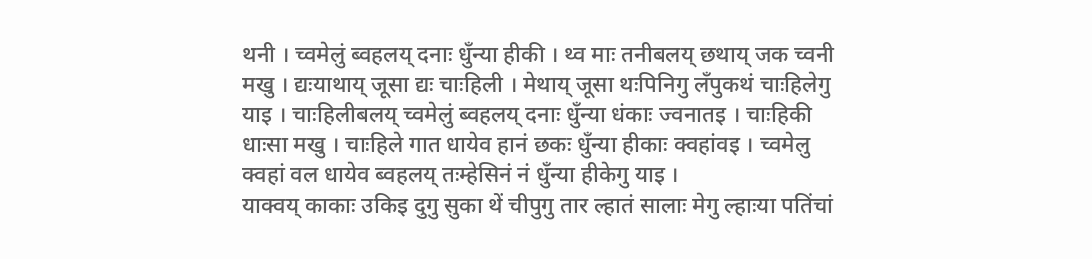थनी । च्वमेलुं ब्वहलय् दनाः धुँन्या हीकी । थ्व माः तनीबलय् छथाय् जक च्वनी मखु । द्यःयाथाय् जूसा द्यः चाःहिली । मेथाय् जूसा थःपिनिगु लँपुकथं चाःहिलेगु याइ । चाःहिलीबलय् च्वमेलुं ब्वहलय् दनाः धुँन्या धंकाः ज्वनातइ । चाःहिकी धाःसा मखु । चाःहिले गात धायेव हानं छकः धुँन्या हीकाः क्वहांवइ । च्वमेलु क्वहां वल धायेव ब्वहलय् तःम्हेसिनं नं धुँन्या हीकेगु याइ ।
याक्वय् काकाः उकिइ दुगु सुका थें चीपुगु तार ल्हातं सालाः मेगु ल्हाःया पतिंचां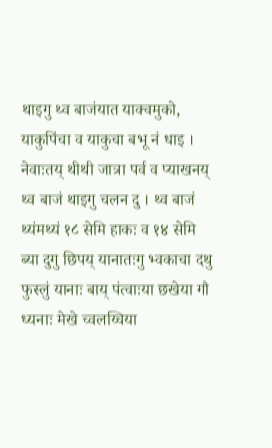थाइगु थ्व बाजंयात याक्वमुको, याकुपिंचा व याकुचा बभू नं धाइ । नेवाःतय् थीथी जात्रा पर्व व प्याखनय् थ्व बाजं थाइगु चलन दु । थ्व बाजं थ्यंमथ्यं १८ सेमि हाकः व १४ सेमि ब्या दुगु छिपय् यानातःगु भ्वकाचा दथु फुस्लुं यानाः बाय् पंत्वाःया छखेया गौ ध्यनाः मेखे च्वलय्चिया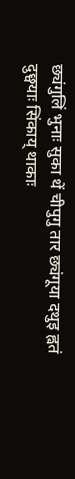छ्यंगुलिं भुनाः सुका थें चीपुगु तार छ्यंगूया दथुइ ह्वतं दुछ्वयाः सिंकाय् थाकाः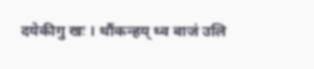दयेकीगु खः । थौंकन्हय् थ्व बाजं उलि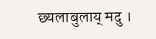छ्यलाबुलाय् मदु ।